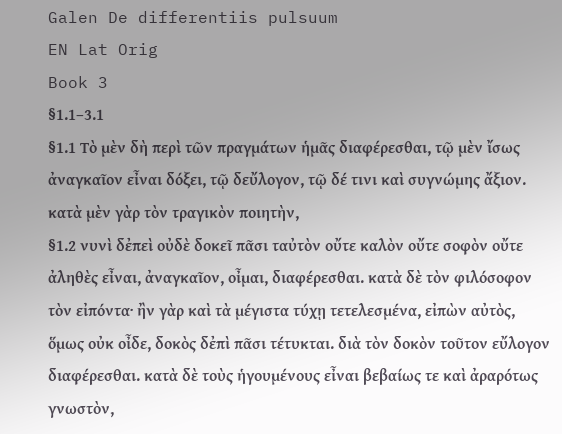Galen De differentiis pulsuum
EN Lat Orig
Book 3
§1.1–3.1
§1.1 Τὸ μὲν δὴ περὶ τῶν πραγμάτων ἡμᾶς διαφέρεσθαι, τῷ μὲν ἴσως ἀναγκαῖον εἶναι δόξει, τῷ δεὔλογον, τῷ δέ τινι καὶ συγνώμης ἄξιον. κατὰ μὲν γὰρ τὸν τραγικὸν ποιητὴν,
§1.2 νυνὶ δἐπεὶ οὐδὲ δοκεῖ πᾶσι ταὐτὸν οὔτε καλὸν οὔτε σοφὸν οὔτε ἀληθὲς εἶναι, ἀναγκαῖον, οἶμαι, διαφέρεσθαι. κατὰ δὲ τὸν φιλόσοφον τὸν εἰπόντα· ἢν γὰρ καὶ τὰ μέγιστα τύχῃ τετελεσμένα, εἰπὼν αὐτὸς, ὅμως οὐκ οἶδε, δοκὸς δἐπὶ πᾶσι τέτυκται. διὰ τὸν δοκὸν τοῦτον εὔλογον διαφέρεσθαι. κατὰ δὲ τοὺς ἡγουμένους εἶναι βεβαίως τε καὶ ἀραρότως γνωστὸν,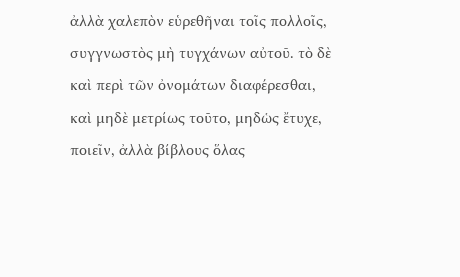ἀλλὰ χαλεπὸν εὑρεθῆναι τοῖς πολλοῖς, συγγνωστὸς μὴ τυγχάνων αὐτοῦ. τὸ δὲ καὶ περὶ τῶν ὀνομάτων διαφέρεσθαι, καὶ μηδὲ μετρίως τοῦτο, μηδὡς ἔτυχε, ποιεῖν, ἀλλὰ βίβλους ὅλας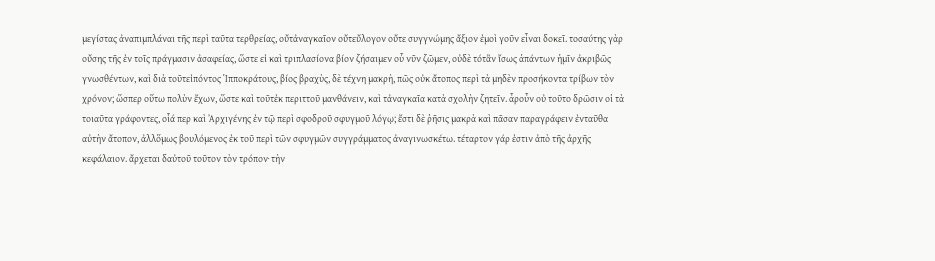μεγίστας ἀναπιμπλάναι τῆς περὶ ταῦτα τερθρείας, οὔτἀναγκαῖον οὔτεὔλογον οὔτε συγγνώμης ἄξιον ἐμοὶ γοῦν εἶναι δοκεῖ. τοσαύτης γὰρ οὔσης τῆς ἐν τοῖς πράγμασιν ἀσαφείας, ὥστε εἰ καὶ τριπλασίονα βίον ζήσαιμεν οὗ νῦν ζῶμεν, οὐδὲ τότἂν ἴσως ἁπάντων ἡμῖν ἀκριβῶς γνωσθέντων, καὶ διὰ τοῦτεἰπόντος Ἱπποκράτους, βίος βραχὺς, δὲ τέχνη μακρὴ, πῶς οὐκ ἄτοπος περὶ τὰ μηδὲν προσήκοντα τρίβων τὸν χρόνον; ὥσπερ οὕτω πολὺν ἔχων, ὥστε καὶ τοῦτἐκ περιττοῦ μανθάνειν, καὶ τἀναγκαῖα κατὰ σχολὴν ζητεῖν. ἆροὖν οὐ τοῦτο δρῶσιν οἱ τὰ τοιαῦτα γράφοντες, οἷά περ καὶ Ἀρχιγένης ἐν τῷ περὶ σφοδροῦ σφυγμοῦ λόγῳ; ἔστι δὲ ῥῆσις μακρὰ καὶ πᾶσαν παραγράφειν ἐνταῦθα αὐτὴν ἄτοπον, ἀλλὅμως βουλόμενος ἐκ τοῦ περὶ τῶν σφυγμῶν συγγράμματος ἀναγινωσκέτω. τέταρτον γάρ ἐστιν ἀπὸ τῆς ἀρχῆς κεφάλαιον. ἄρχεται δαὐτοῦ τοῦτον τὸν τρόπον· τὴν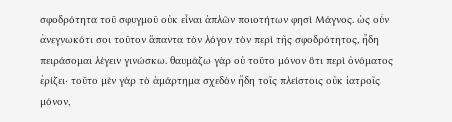σφοδρότητα τοῦ σφυγμοῦ οὐκ εἶναι ἁπλῶν ποιοτήτων φησὶ Μάγνος. ὡς οὖν ἀνεγνωκότι σοι τοῦτον ἅπαντα τὸν λόγον τὸν περὶ τῆς σφοδρότητος, ἤδη πειράσομαι λέγειν γινώσκω. θαυμάζω γὰρ οὐ τοῦτο μόνον ὅτι περὶ ὀνόματος ἐρίζει· τοῦτο μὲν γὰρ τὸ ἁμάρτημα σχεδὸν ἤδη τοῖς πλείστοις οὐκ ἰατροῖς μόνον,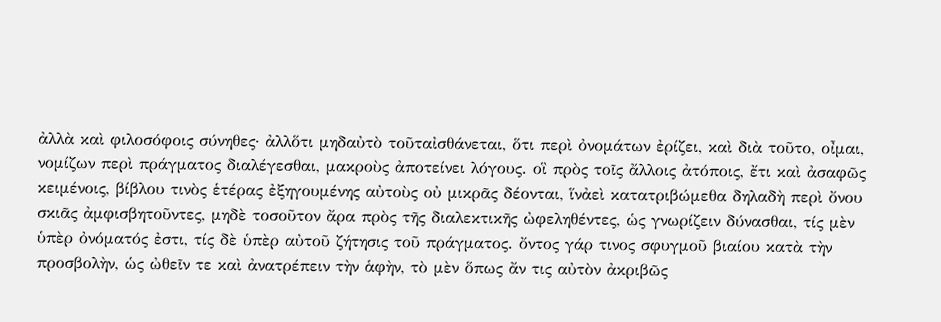ἀλλὰ καὶ φιλοσόφοις σύνηθες· ἀλλὅτι μηδαὐτὸ τοῦταἰσθάνεται, ὅτι περὶ ὀνομάτων ἐρίζει, καὶ διὰ τοῦτο, οἶμαι, νομίζων περὶ πράγματος διαλέγεσθαι, μακροὺς ἀποτείνει λόγους. οἳ πρὸς τοῖς ἄλλοις ἀτόποις, ἔτι καὶ ἀσαφῶς κειμένοις, βίβλου τινὸς ἑτέρας ἐξηγουμένης αὐτοὺς οὐ μικρᾶς δέονται, ἵνἀεὶ κατατριβώμεθα δηλαδὴ περὶ ὄνου σκιᾶς ἀμφισβητοῦντες, μηδὲ τοσοῦτον ἄρα πρὸς τῆς διαλεκτικῆς ὠφεληθέντες, ὡς γνωρίζειν δύνασθαι, τίς μὲν ὑπὲρ ὀνόματός ἐστι, τίς δὲ ὑπὲρ αὐτοῦ ζήτησις τοῦ πράγματος. ὄντος γάρ τινος σφυγμοῦ βιαίου κατὰ τὴν προσβολὴν, ὡς ὠθεῖν τε καὶ ἀνατρέπειν τὴν ἁφὴν, τὸ μὲν ὅπως ἄν τις αὐτὸν ἀκριβῶς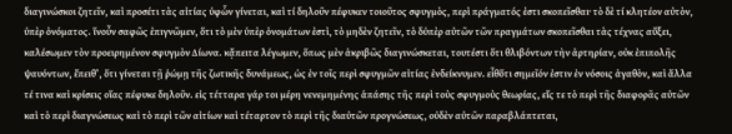διαγινώσκοι ζητεῖν, καὶ προσέτι τὰς αἰτίας ὑφὧν γίνεται, καὶ τί δηλοῦν πέφυκεν τοιοῦτος σφυγμὸς, περὶ πράγματός ἐστι σκοπεῖσθαι· τὸ δὲ τί κλητέον αὐτὸν, ὑπὲρ ὀνόματος. ἵνοὖν σαφῶς ἐπιγνῶμεν, ὅτι τὸ μὲν ὑπὲρ ὀνομάτων ἐστὶ, τὸ μηδὲν ζητεῖν, τὸ δὑπὲρ αὐτῶν τῶν πραγμάτων σκοπεῖσθαι τὰς τέχνας αὔξει, καλέσωμεν τὸν προειρημένον σφυγμὸν Δίωνα. κᾄπειτα λέγωμεν, ὅπως μὲν ἀκριβῶς διαγινώσκεται, τουτέστι ὅτι θλιβόντων τὴν ἀρτηρίαν, οὐκ ἐπιπολῆς ψαυόντων, ἔπειθ’, ὅτι γίνεται τῇ ῥώμῃ τῆς ζωτικῆς δυνάμεως, ὡς ἐν τοῖς περὶ σφυγμῶν αἰτίας ἐνδείκνυμεν. εἶθὅτι σημεῖόν ἐστιν ἐν νόσοις ἀγαθὸν, καὶ ἄλλα τέ τινα καὶ κρίσεις οἵας πέφυκε δηλοῦν. εἰς τέτταρα γάρ τοι μέρη νενεμημένης ἁπάσης τῆς περὶ τοὺς σφυγμοὺς θεωρίας, εἴς τε τὸ περὶ τῆς διαφορᾶς αὐτῶν καὶ τὸ περὶ διαγνώσεως καὶ τὸ περὶ τῶν αἰτίων καὶ τέταρτον τὸ περὶ τῆς διαὐτῶν προγνώσεως, οὐδὲν αὐτῶν παραβλάπτεται,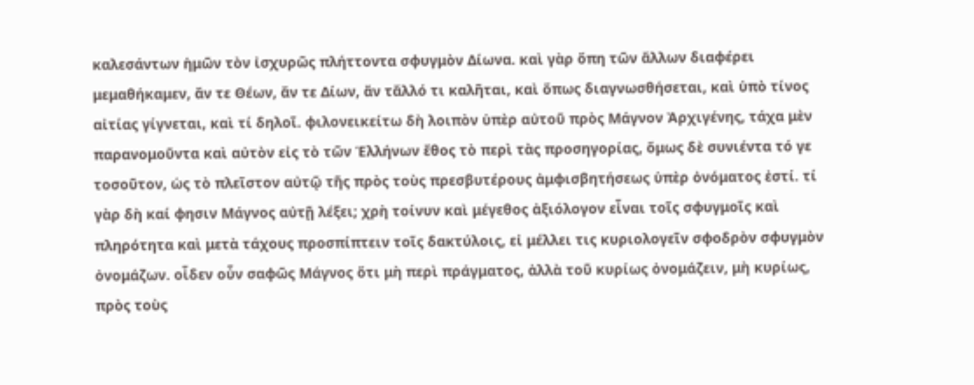καλεσάντων ἡμῶν τὸν ἰσχυρῶς πλήττοντα σφυγμὸν Δίωνα. καὶ γὰρ ὅπη τῶν ἄλλων διαφέρει μεμαθήκαμεν, ἄν τε Θέων, ἄν τε Δίων, ἄν τἄλλό τι καλῆται, καὶ ὅπως διαγνωσθήσεται, καὶ ὑπὸ τίνος αἰτίας γίγνεται, καὶ τί δηλοῖ. φιλονεικείτω δὴ λοιπὸν ὑπὲρ αὐτοῦ πρὸς Μάγνον Ἀρχιγένης, τάχα μὲν παρανομοῦντα καὶ αὐτὸν εἰς τὸ τῶν Ἑλλήνων ἔθος τὸ περὶ τὰς προσηγορίας, ὅμως δὲ συνιέντα τό γε τοσοῦτον, ὡς τὸ πλεῖστον αὐτῷ τῆς πρὸς τοὺς πρεσβυτέρους ἀμφισβητήσεως ὑπὲρ ὀνόματος ἐστί. τί γὰρ δὴ καί φησιν Μάγνος αὐτῇ λέξει; χρὴ τοίνυν καὶ μέγεθος ἀξιόλογον εἶναι τοῖς σφυγμοῖς καὶ πληρότητα καὶ μετὰ τάχους προσπίπτειν τοῖς δακτύλοις, εἰ μέλλει τις κυριολογεῖν σφοδρὸν σφυγμὸν ὀνομάζων. οἶδεν οὖν σαφῶς Μάγνος ὅτι μὴ περὶ πράγματος, ἀλλὰ τοῦ κυρίως ὀνομάζειν, μὴ κυρίως, πρὸς τοὺς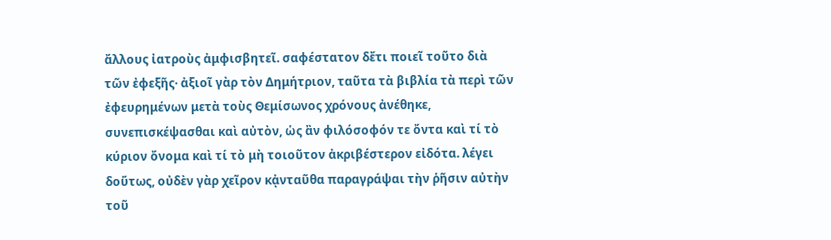ἄλλους ἰατροὺς ἀμφισβητεῖ. σαφέστατον δἔτι ποιεῖ τοῦτο διὰ τῶν ἐφεξῆς· ἀξιοῖ γὰρ τὸν Δημήτριον, ταῦτα τὰ βιβλία τὰ περὶ τῶν ἐφευρημένων μετὰ τοὺς Θεμίσωνος χρόνους ἀνέθηκε, συνεπισκέψασθαι καὶ αὐτὸν, ὡς ἂν φιλόσοφόν τε ὄντα καὶ τί τὸ κύριον ὄνομα καὶ τί τὸ μὴ τοιοῦτον ἀκριβέστερον εἰδότα. λέγει δοὕτως, οὐδὲν γὰρ χεῖρον κᾀνταῦθα παραγράψαι τὴν ῥῆσιν αὐτὴν τοῦ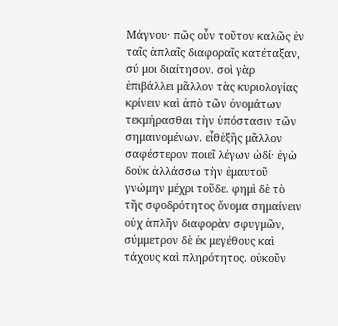Μάγνου· πῶς οὖν τοῦτον καλῶς ἐν ταῖς ἁπλαῖς διαφοραῖς κατέταξαν,  σύ μοι διαίτησον. σοὶ γὰρ ἐπιβάλλει μᾶλλον τὰς κυριολογίας κρίνειν καὶ ἀπὸ τῶν ὀνομάτων τεκμήρασθαι τὴν ὑπόστασιν τῶν σημαινομένων. εἶθἑξῆς μᾶλλον σαφέστερον ποιεῖ λέγων ὡδί· ἐγὼ δοὐκ ἀλλάσσω τὴν ἐμαυτοῦ γνώμην μέχρι τοῦδε. φημὶ δὲ τὸ τῆς σφοδρότητος ὄνομα σημαίνειν οὐχ ἁπλῆν διαφορὰν σφυγμῶν, σύμμετρον δὲ ἐκ μεγέθους καὶ τάχους καὶ πληρότητος. οὐκοῦν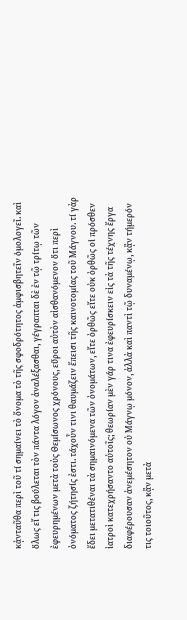κᾀνταῦθα περὶ τοῦ τί σημαίνει τὸ ὄνομα τὸ τῆς σφοδρότητος ἀμφισβητεῖν ὁμολογεῖ. καὶ ὅλως εἴ τις βούλεται τὸν πάντα λόγον ἀναλέξασθαι, γέγραπται δὲ ἐν τῷ τρίτῳ τῶν ἐφευρημένων μετὰ τοὺς Θεμίσωνος χρόνους, εὕροι αὐτὸν αἰσθανόμενον ὅτι περὶ ὀνόματος ζήτησίς ἐστι. τάχοὖν τινι θαυμάζειν ἔπεισι τῆς καινοτομίας τοῦ Μάγνου. τί γὰρ ἔδει μετατιθέναι τὰ σημαινόμενα τῶν ὀνομάτων, εἴτε ὀρθῶς εἴτε οὐκ ὀρθῶς οἱ πρόσθεν ἰατροὶ κατεχρήσαντο αὐτοῖς; θεωρίαν μὲν γάρ τινα ἐφευρίσκειν εἰς τὰ τῆς τέχνης ἔργα διαφέρουσαν ἀνεμέσητον οὐ Μάγνῳ μόνον, ἀλλὰ καὶ παντὶ τῷ δυναμένῳ, κᾂν τήμερόν τις τοιοῦτος, κᾂν μετὰ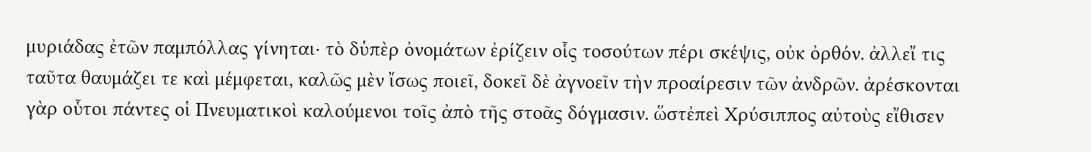μυριάδας ἐτῶν παμπόλλας γίνηται· τὸ δὑπὲρ ὀνομάτων ἐρίζειν οἷς τοσούτων πέρι σκέψις, οὐκ ὀρθόν. ἀλλεἴ τις ταῦτα θαυμάζει τε καὶ μέμφεται, καλῶς μὲν ἴσως ποιεῖ, δοκεῖ δὲ ἀγνοεῖν τὴν προαίρεσιν τῶν ἀνδρῶν. ἀρέσκονται γὰρ οὗτοι πάντες οἱ Πνευματικοὶ καλούμενοι τοῖς ἀπὸ τῆς στοᾶς δόγμασιν. ὥστἐπεὶ Χρύσιππος αὐτοὺς εἴθισεν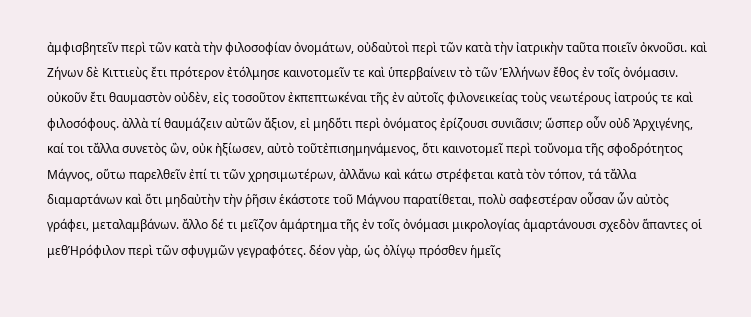ἀμφισβητεῖν περὶ τῶν κατὰ τὴν φιλοσοφίαν ὀνομάτων, οὐδαὐτοὶ περὶ τῶν κατὰ τὴν ἰατρικὴν ταῦτα ποιεῖν ὀκνοῦσι. καὶ Ζήνων δὲ Κιττιεὺς ἔτι πρότερον ἐτόλμησε καινοτομεῖν τε καὶ ὑπερβαίνειν τὸ τῶν Ἑλλήνων ἔθος ἐν τοῖς ὀνόμασιν. οὐκοῦν ἔτι θαυμαστὸν οὐδὲν, εἰς τοσοῦτον ἐκπεπτωκέναι τῆς ἐν αὐτοῖς φιλονεικείας τοὺς νεωτέρους ἰατρούς τε καὶ φιλοσόφους. ἀλλὰ τί θαυμάζειν αὐτῶν ἄξιον, εἰ μηδὅτι περὶ ὀνόματος ἐρίζουσι συνιᾶσιν; ὥσπερ οὖν οὐδ Ἀρχιγένης, καί τοι τἄλλα συνετὸς ὢν, οὐκ ἠξίωσεν, αὐτὸ τοῦτἐπισημηνάμενος, ὅτι καινοτομεῖ περὶ τοὔνομα τῆς σφοδρότητος Μάγνος, οὕτω παρελθεῖν ἐπί τι τῶν χρησιμωτέρων, ἀλλἄνω καὶ κάτω στρέφεται κατὰ τὸν τόπον, τά τἄλλα διαμαρτάνων καὶ ὅτι μηδαὐτὴν τὴν ῥῆσιν ἑκάστοτε τοῦ Μάγνου παρατίθεται, πολὺ σαφεστέραν οὖσαν ὧν αὐτὸς γράφει, μεταλαμβάνων. ἄλλο δέ τι μεῖζον ἁμάρτημα τῆς ἐν τοῖς ὀνόμασι μικρολογίας ἁμαρτάνουσι σχεδὸν ἅπαντες οἱ μεθἩρόφιλον περὶ τῶν σφυγμῶν γεγραφότες. δέον γὰρ, ὡς ὀλίγῳ πρόσθεν ἡμεῖς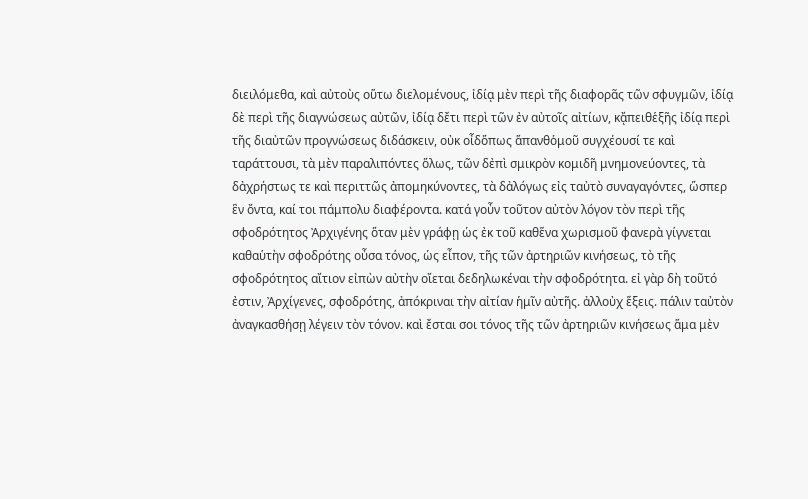διειλόμεθα, καὶ αὐτοὺς οὕτω διελομένους, ἰδίᾳ μὲν περὶ τῆς διαφορᾶς τῶν σφυγμῶν, ἰδίᾳ δὲ περὶ τῆς διαγνώσεως αὐτῶν, ἰδίᾳ δἔτι περὶ τῶν ἐν αὐτοῖς αἰτίων, κᾄπειθἑξῆς ἰδίᾳ περὶ τῆς διαὐτῶν προγνώσεως διδάσκειν, οὐκ οἶδὅπως ἅπανθὁμοῦ συγχέουσί τε καὶ ταράττουσι, τὰ μὲν παραλιπόντες ὅλως, τῶν δἐπὶ σμικρὸν κομιδῆ μνημονεύοντες, τὰ δἀχρήστως τε καὶ περιττῶς ἀπομηκύνοντες, τὰ δἀλόγως εἰς ταὐτὸ συναγαγόντες, ὥσπερ ἓν ὄντα, καί τοι πάμπολυ διαφέροντα. κατά γοὖν τοῦτον αὐτὸν λόγον τὸν περὶ τῆς σφοδρότητος Ἀρχιγένης ὅταν μὲν γράφῃ ὡς ἐκ τοῦ καθἕνα χωρισμοῦ φανερὰ γίγνεται καθαὑτὴν σφοδρότης οὖσα τόνος, ὡς εἶπον, τῆς τῶν ἀρτηριῶν κινήσεως, τὸ τῆς σφοδρότητος αἴτιον εἰπὼν αὐτὴν οἴεται δεδηλωκέναι τὴν σφοδρότητα. εἰ γὰρ δὴ τοῦτό ἐστιν, Ἀρχίγενες, σφοδρότης, ἀπόκριναι τὴν αἰτίαν ἡμῖν αὐτῆς. ἀλλοὐχ ἕξεις. πάλιν ταὐτὸν ἀναγκασθήσῃ λέγειν τὸν τόνον. καὶ ἔσται σοι τόνος τῆς τῶν ἀρτηριῶν κινήσεως ἅμα μὲν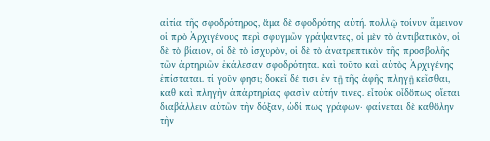αἰτία τῆς σφοδρότηρος, ἅμα δὲ σφοδρότης αὐτή. πολλῷ τοίνυν ἄμεινον οἱ πρὸ Ἀρχιγένους περὶ σφυγμῶν γράψαντες, οἱ μὲν τὸ ἀντιβατικὸν, οἱ δὲ τὸ βίαιον, οἱ δὲ τὸ ἰσχυρὸν, οἱ δὲ τὸ ἀνατρεπτικὸν τῆς προσβολῆς τῶν ἀρτηριῶν ἐκάλεσαν σφοδρότητα. καὶ τοῦτο καὶ αὐτὸς Ἀρχιγένης ἐπίσταται. τί γοῦν φησι; δοκεῖ δέ τισι ἐν τῇ τῆς ἁφῆς πληγῇ κεῖσθαι, καθ καὶ πληγὴν ἀπἀρτηρίας φασὶν αὐτήν τινες. εἶτοὐκ οἶδὅπως οἴεται διαβάλλειν αὐτῶν τὴν δόξαν, ὡδί πως γράφων· φαίνεται δὲ καθὅλην τὴν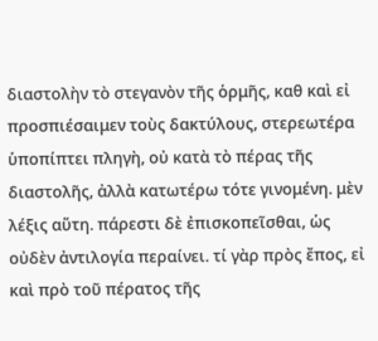διαστολὴν τὸ στεγανὸν τῆς ὁρμῆς, καθ καὶ εἰ προσπιέσαιμεν τοὺς δακτύλους, στερεωτέρα ὑποπίπτει πληγὴ, οὐ κατὰ τὸ πέρας τῆς διαστολῆς, ἀλλὰ κατωτέρω τότε γινομένη. μὲν λέξις αὕτη. πάρεστι δὲ ἐπισκοπεῖσθαι, ὡς οὐδὲν ἀντιλογία περαίνει. τί γὰρ πρὸς ἔπος, εἰ καὶ πρὸ τοῦ πέρατος τῆς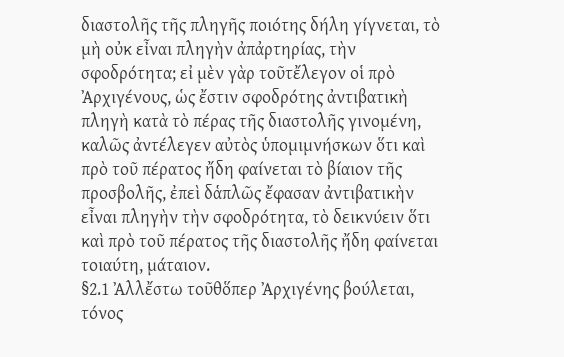διαστολῆς τῆς πληγῆς ποιότης δήλη γίγνεται, τὸ μὴ οὐκ εἶναι πληγὴν ἀπἀρτηρίας, τὴν σφοδρότητα; εἰ μὲν γὰρ τοῦτἔλεγον οἱ πρὸ Ἀρχιγένους, ὡς ἔστιν σφοδρότης ἀντιβατικὴ πληγὴ κατὰ τὸ πέρας τῆς διαστολῆς γινομένη, καλῶς ἀντέλεγεν αὐτὸς ὑπομιμνήσκων ὅτι καὶ πρὸ τοῦ πέρατος ἤδη φαίνεται τὸ βίαιον τῆς προσβολῆς, ἐπεὶ δἁπλῶς ἔφασαν ἀντιβατικὴν εἶναι πληγὴν τὴν σφοδρότητα, τὸ δεικνύειν ὅτι καὶ πρὸ τοῦ πέρατος τῆς διαστολῆς ἤδη φαίνεται τοιαύτη, μάταιον.
§2.1 Ἀλλἔστω τοῦθὅπερ Ἀρχιγένης βούλεται, τόνος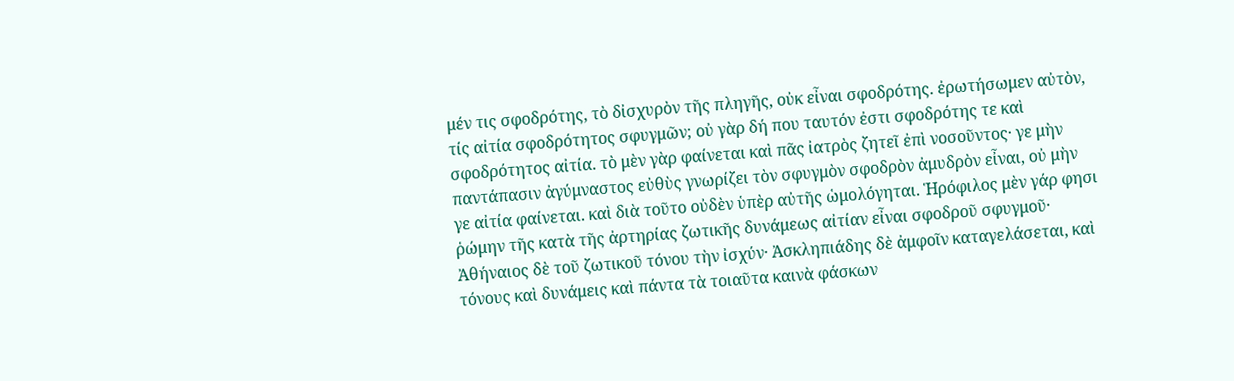μέν τις σφοδρότης, τὸ δἰσχυρὸν τῆς πληγῆς, οὐκ εἶναι σφοδρότης. ἐρωτήσωμεν αὐτὸν, τίς αἰτία σφοδρότητος σφυγμῶν; οὐ γὰρ δή που ταυτόν ἐστι σφοδρότης τε καὶ σφοδρότητος αἰτία. τὸ μὲν γὰρ φαίνεται καὶ πᾶς ἰατρὸς ζητεῖ ἐπὶ νοσοῦντος· γε μὴν παντάπασιν ἀγύμναστος εὐθὺς γνωρίζει τὸν σφυγμὸν σφοδρὸν ἀμυδρὸν εἶναι, οὐ μὴν γε αἰτία φαίνεται. καὶ διὰ τοῦτο οὐδὲν ὑπὲρ αὐτῆς ὡμολόγηται. Ἡρόφιλος μὲν γάρ φησι ῥώμην τῆς κατὰ τῆς ἀρτηρίας ζωτικῆς δυνάμεως αἰτίαν εἶναι σφοδροῦ σφυγμοῦ·  Ἀθήναιος δὲ τοῦ ζωτικοῦ τόνου τὴν ἰσχύν· Ἀσκληπιάδης δὲ ἀμφοῖν καταγελάσεται, καὶ τόνους καὶ δυνάμεις καὶ πάντα τὰ τοιαῦτα καινὰ φάσκων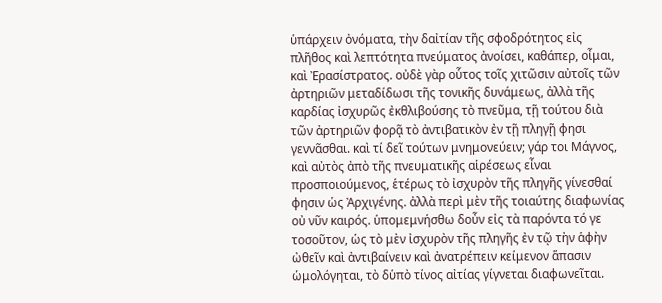ὑπάρχειν ὀνόματα, τὴν δαἰτίαν τῆς σφοδρότητος εἰς πλῆθος καὶ λεπτότητα πνεύματος ἀνοίσει, καθάπερ, οἶμαι, καὶ Ἐρασίστρατος. οὐδὲ γὰρ οὗτος τοῖς χιτῶσιν αὐτοῖς τῶν ἀρτηριῶν μεταδίδωσι τῆς τονικῆς δυνάμεως, ἀλλὰ τῆς καρδίας ἰσχυρῶς ἐκθλιβούσης τὸ πνεῦμα, τῇ τούτου διὰ τῶν ἀρτηριῶν φορᾷ τὸ ἀντιβατικὸν ἐν τῇ πληγῇ φησι γεννᾶσθαι. καὶ τί δεῖ τούτων μνημονεύειν; γάρ τοι Μάγνος, καὶ αὐτὸς ἀπὸ τῆς πνευματικῆς αἱρέσεως εἶναι προσποιούμενος, ἑτέρως τὸ ἰσχυρὸν τῆς πληγῆς γίνεσθαί φησιν ὡς Ἀρχιγένης. ἀλλὰ περὶ μὲν τῆς τοιαύτης διαφωνίας οὐ νῦν καιρός. ὑπομεμνήσθω δοὖν εἰς τὰ παρόντα τό γε τοσοῦτον, ὡς τὸ μὲν ἰσχυρὸν τῆς πληγῆς ἐν τῷ τὴν ἁφὴν ὠθεῖν καὶ ἀντιβαίνειν καὶ ἀνατρέπειν κείμενον ἅπασιν ὡμολόγηται, τὸ δὑπὸ τίνος αἰτίας γίγνεται διαφωνεῖται.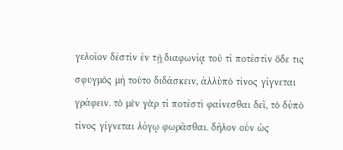γελοῖον δἐστὶν ἐν τῇ διαφωνίᾳ τοῦ τί ποτἐστὶν ὅδε τις σφυγμὸς μὴ τοῦτο διδάσκειν, ἀλλὑπὸ τίνος γίγνεται γράφειν. τὸ μὲν γὰρ τί ποτἐστὶ φαίνεσθαι δεῖ, τὸ δὑπὸ τίνος γίγνεται λόγῳ φωρᾶσθαι. δῆλον οὖν ὡς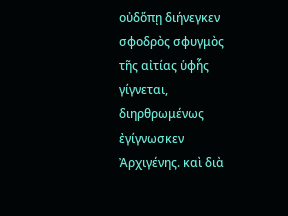οὐδὅπῃ διήνεγκεν σφοδρὸς σφυγμὸς τῆς αἰτίας ὑφἧς γίγνεται, διηρθρωμένως ἐγίγνωσκεν Ἀρχιγένης. καὶ διὰ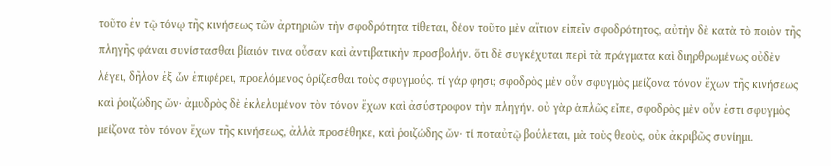τοῦτο ἐν τῷ τόνῳ τῆς κινήσεως τῶν ἀρτηριῶν τὴν σφοδρότητα τίθεται, δέον τοῦτο μὲν αἴτιον εἰπεῖν σφοδρότητος, αὐτὴν δὲ κατὰ τὸ ποιὸν τῆς πληγῆς φάναι συνίστασθαι βίαιόν τινα οὖσαν καὶ ἀντιβατικὴν προσβολήν. ὅτι δὲ συγκέχυται περὶ τὰ πράγματα καὶ διηρθρωμένως οὐδὲν λέγει, δῆλον ἐξ ὧν ἐπιφέρει, προελόμενος ὁρίζεσθαι τοὺς σφυγμούς. τί γάρ φησι; σφοδρὸς μὲν οὖν σφυγμὸς μείζονα τόνον ἔχων τῆς κινήσεως καὶ ῥοιζώδης ὤν· ἀμυδρὸς δὲ ἐκλελυμένον τὸν τόνον ἔχων καὶ ἀσύστροφον τὴν πληγήν. οὐ γὰρ ἁπλῶς εἶπε, σφοδρὸς μὲν οὖν ἐστι σφυγμὸς μείζονα τὸν τόνον ἔχων τῆς κινήσεως, ἀλλὰ προσέθηκε, καὶ ῥοιζώδης ὤν· τί ποταὐτῷ βούλεται, μὰ τοὺς θεοὺς, οὐκ ἀκριβῶς συνίημι.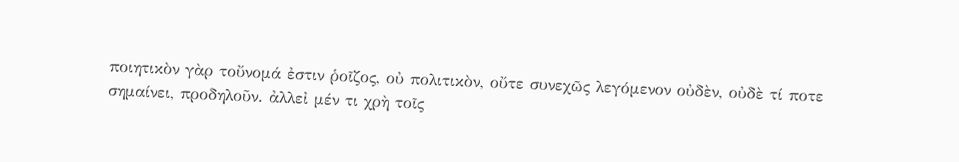ποιητικὸν γὰρ τοὔνομά ἐστιν ῥοῖζος, οὐ πολιτικὸν, οὔτε συνεχῶς λεγόμενον οὐδὲν, οὐδὲ τί ποτε σημαίνει, προδηλοῦν. ἀλλεἰ μέν τι χρὴ τοῖς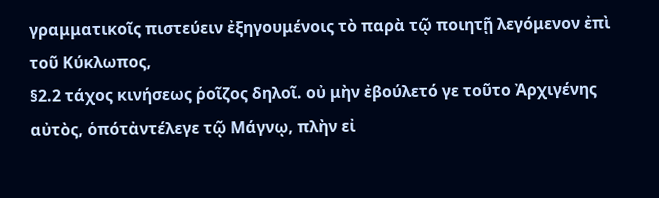γραμματικοῖς πιστεύειν ἐξηγουμένοις τὸ παρὰ τῷ ποιητῇ λεγόμενον ἐπὶ τοῦ Κύκλωπος,
§2.2 τάχος κινήσεως ῥοῖζος δηλοῖ. οὐ μὴν ἐβούλετό γε τοῦτο Ἀρχιγένης αὐτὸς, ὁπότἀντέλεγε τῷ Μάγνῳ, πλὴν εἰ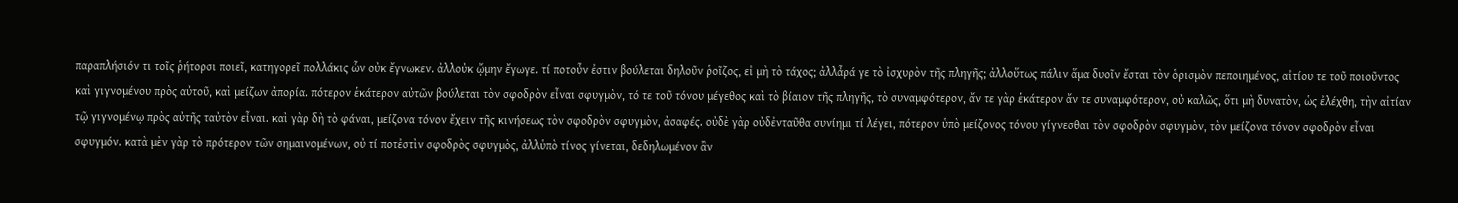παραπλήσιόν τι τοῖς ῥήτορσι ποιεῖ, κατηγορεῖ πολλάκις ὧν οὐκ ἔγνωκεν. ἀλλοὐκ ᾤμην ἔγωγε. τί ποτοὖν ἐστιν βούλεται δηλοῦν ῥοῖζος, εἰ μὴ τὸ τάχος; ἀλλἆρά γε τὸ ἰσχυρὸν τῆς πληγῆς; ἀλλοὕτως πάλιν ἅμα δυοῖν ἔσται τὸν ὁρισμὸν πεποιημένος, αἰτίου τε τοῦ ποιοῦντος καὶ γιγνομένου πρὸς αὐτοῦ, καὶ μείζων ἀπορία. πότερον ἑκάτερον αὐτῶν βούλεται τὸν σφοδρὸν εἶναι σφυγμὸν, τό τε τοῦ τόνου μέγεθος καὶ τὸ βίαιον τῆς πληγῆς, τὸ συναμφότερον, ἄν τε γὰρ ἑκάτερον ἄν τε συναμφότερον, οὐ καλῶς, ὅτι μὴ δυνατὸν, ὡς ἐλέχθη, τὴν αἰτίαν τῷ γιγνομένῳ πρὸς αὐτῆς ταὐτὸν εἶναι. καὶ γὰρ δὴ τὸ φάναι, μείζονα τόνον ἔχειν τῆς κινήσεως τὸν σφοδρὸν σφυγμὸν, ἀσαφές. οὐδὲ γὰρ οὐδἐνταῦθα συνίημι τί λέγει, πότερον ὑπὸ μείζονος τόνου γίγνεσθαι τὸν σφοδρὸν σφυγμὸν, τὸν μείζονα τόνον σφοδρὸν εἶναι σφυγμόν. κατὰ μὲν γὰρ τὸ πρότερον τῶν σημαινομένων, οὐ τί ποτἐστὶν σφοδρὸς σφυγμὸς, ἀλλὑπὸ τίνος γίνεται, δεδηλωμένον ἂν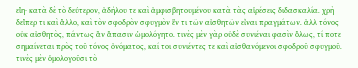εἴη· κατὰ δὲ τὸ δεύτερον, ἀδήλου τε καὶ ἀμφισβητουμένου κατὰ τὰς αἱρέσεις διδασκαλία. χρὴ δεἴπερ τι καὶ ἄλλο, καὶ τὸν σφοδρὸν σφυγμὸν ἕν τι τῶν αἰσθητῶν εἶναι πραγμάτων. ἀλλ τόνος οὐκ αἰσθητὸς, πάντως ἂν ἅπασιν ὡμολόγητο. τινὲς μὲν γὰρ οὐδὲ συνιέναι φασὶν ὅλως, τί ποτε σημαίνεται πρὸς τοῦ τόνος ὀνόματος, καί τοι συνιέντες τε καὶ αἰσθανόμενοι σφοδροῦ σφυγμοῦ. τινὲς μὲν ὁμολογοῦσι τὸ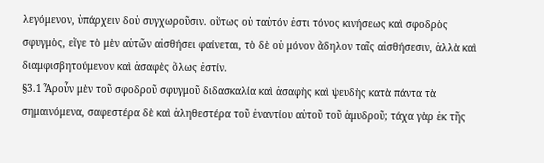λεγόμενον, ὑπάρχειν δοὐ συγχωροῦσιν. οὕτως οὐ ταὐτόν ἐστι τόνος κινήσεως καὶ σφοδρὸς σφυγμὸς, εἴγε τὸ μὲν αὐτῶν αἰσθήσει φαίνεται, τὸ δὲ οὐ μόνον ἄδηλον ταῖς αἰσθήσεσιν, ἀλλὰ καὶ διαμφισβητούμενον καὶ ἀσαφὲς ὅλως ἐστίν.
§3.1 Ἆροὖν μὲν τοῦ σφοδροῦ σφυγμοῦ διδασκαλία καὶ ἀσαφὴς καὶ ψευδὴς κατὰ πάντα τὰ σημαινόμενα, σαφεστέρα δὲ καὶ ἀληθεστέρα τοῦ ἐναντίου αὐτοῦ τοῦ ἀμυδροῦ; τάχα γὰρ ἐκ τῆς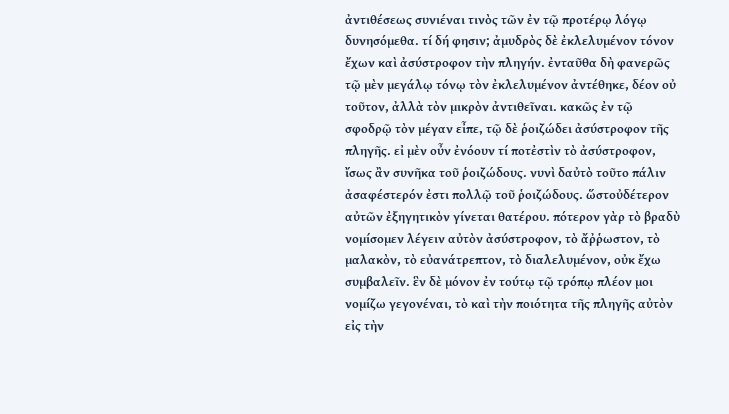ἀντιθέσεως συνιέναι τινὸς τῶν ἐν τῷ προτέρῳ λόγῳ δυνησόμεθα. τί δή φησιν; ἀμυδρὸς δὲ ἐκλελυμένον τόνον ἔχων καὶ ἀσύστροφον τὴν πληγήν. ἐνταῦθα δὴ φανερῶς τῷ μὲν μεγάλῳ τόνῳ τὸν ἐκλελυμένον ἀντέθηκε, δέον οὐ τοῦτον, ἀλλὰ τὸν μικρὸν ἀντιθεῖναι. κακῶς ἐν τῷ σφοδρῷ τὸν μέγαν εἶπε, τῷ δὲ ῥοιζώδει ἀσύστροφον τῆς πληγῆς. εἰ μὲν οὖν ἐνόουν τί ποτἐστὶν τὸ ἀσύστροφον, ἴσως ἂν συνῆκα τοῦ ῥοιζώδους. νυνὶ δαὐτὸ τοῦτο πάλιν ἀσαφέστερόν ἐστι πολλῷ τοῦ ῥοιζώδους. ὥστοὐδέτερον αὐτῶν ἐξηγητικὸν γίνεται θατέρου. πότερον γὰρ τὸ βραδὺ νομίσομεν λέγειν αὐτὸν ἀσύστροφον, τὸ ἄῤῥωστον, τὸ μαλακὸν, τὸ εὐανάτρεπτον, τὸ διαλελυμένον, οὐκ ἔχω συμβαλεῖν. ἓν δὲ μόνον ἐν τούτῳ τῷ τρόπῳ πλέον μοι νομίζω γεγονέναι, τὸ καὶ τὴν ποιότητα τῆς πληγῆς αὐτὸν εἰς τὴν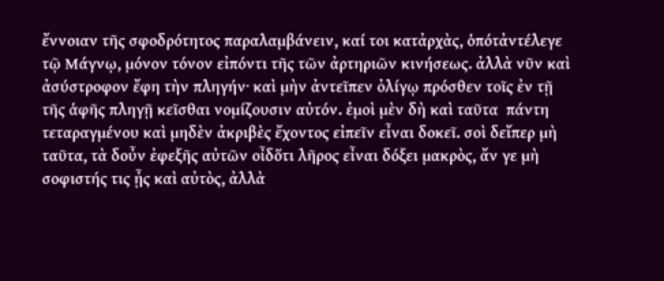ἔννοιαν τῆς σφοδρότητος παραλαμβάνειν, καί τοι κατἀρχὰς, ὁπότἀντέλεγε τῷ Μάγνῳ, μόνον τόνον εἰπόντι τῆς τῶν ἀρτηριῶν κινήσεως. ἀλλὰ νῦν καὶ ἀσύστροφον ἔφη τὴν πληγήν· καὶ μὴν ἀντεῖπεν ὀλίγῳ πρόσθεν τοῖς ἐν τῇ τῆς ἁφῆς πληγῇ κεῖσθαι νομίζουσιν αὐτόν. ἐμοὶ μὲν δὴ καὶ ταῦτα  πάντη τεταραγμένου καὶ μηδὲν ἀκριβὲς ἔχοντος εἰπεῖν εἶναι δοκεῖ. σοὶ δεἴπερ μὴ ταῦτα, τὰ δοὖν ἐφεξῆς αὐτῶν οἶδὅτι λῆρος εἶναι δόξει μακρὸς, ἄν γε μὴ σοφιστής τις ᾖς καὶ αὐτὸς, ἀλλὰ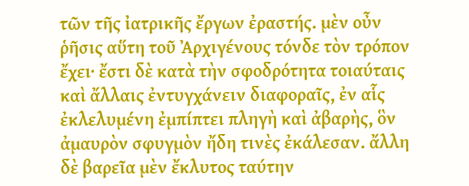τῶν τῆς ἰατρικῆς ἔργων ἐραστής. μὲν οὖν ῥῆσις αὕτη τοῦ Ἀρχιγένους τόνδε τὸν τρόπον ἔχει· ἔστι δὲ κατὰ τὴν σφοδρότητα τοιαύταις καὶ ἄλλαις ἐντυγχάνειν διαφοραῖς, ἐν αἷς ἐκλελυμένη ἐμπίπτει πληγὴ καὶ ἀβαρὴς, ὃν ἀμαυρὸν σφυγμὸν ἤδη τινὲς ἐκάλεσαν. ἄλλη δὲ βαρεῖα μὲν ἔκλυτος ταύτην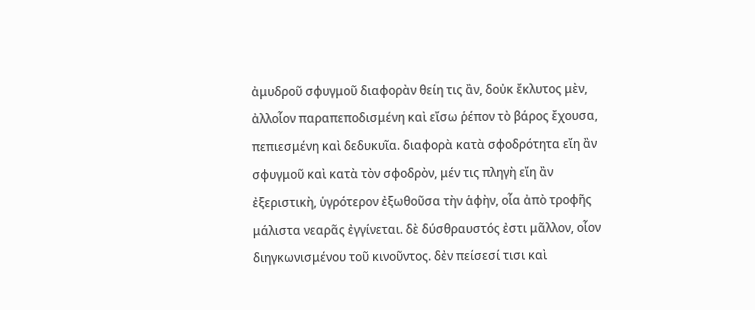ἀμυδροῦ σφυγμοῦ διαφορὰν θείη τις ἂν, δοὐκ ἔκλυτος μὲν, ἀλλοἷον παραπεποδισμένη καὶ εἴσω ῥέπον τὸ βάρος ἔχουσα, πεπιεσμένη καὶ δεδυκυῖα. διαφορὰ κατὰ σφοδρότητα εἴη ἂν σφυγμοῦ καὶ κατὰ τὸν σφοδρὸν, μέν τις πληγὴ εἴη ἂν ἐξεριστικὴ, ὑγρότερον ἐξωθοῦσα τὴν ἁφὴν, οἷα ἀπὸ τροφῆς μάλιστα νεαρᾶς ἐγγίνεται. δὲ δύσθραυστός ἐστι μᾶλλον, οἷον διηγκωνισμένου τοῦ κινοῦντος. δἐν πείσεσί τισι καὶ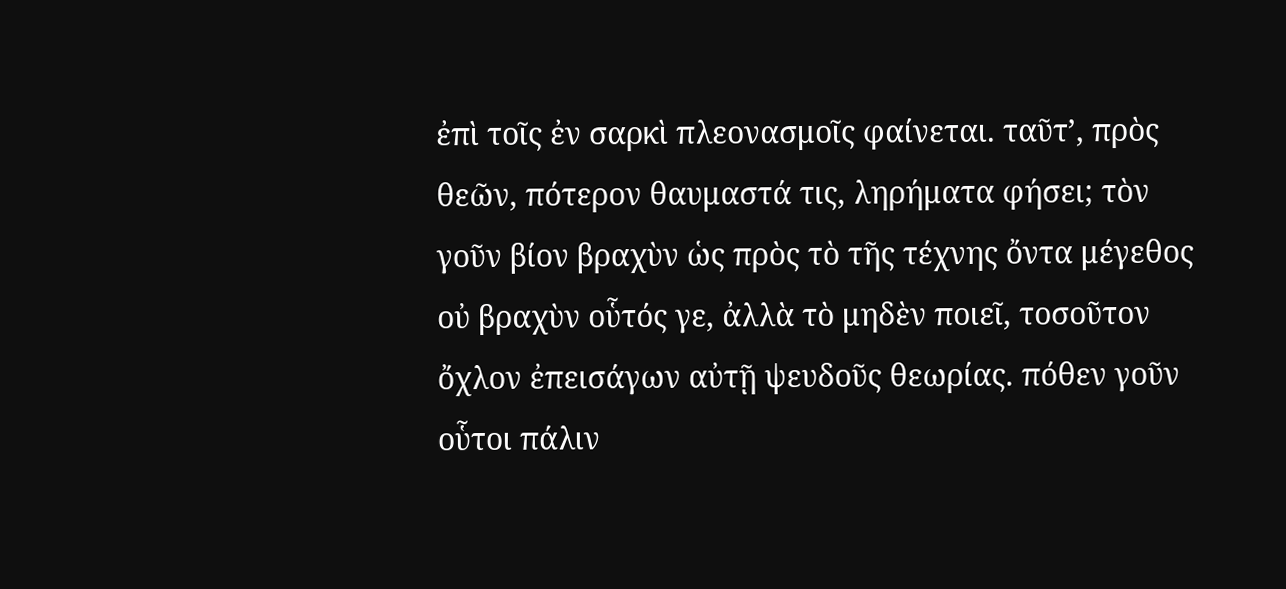ἐπὶ τοῖς ἐν σαρκὶ πλεονασμοῖς φαίνεται. ταῦτ’, πρὸς θεῶν, πότερον θαυμαστά τις, ληρήματα φήσει; τὸν γοῦν βίον βραχὺν ὡς πρὸς τὸ τῆς τέχνης ὄντα μέγεθος οὐ βραχὺν οὗτός γε, ἀλλὰ τὸ μηδὲν ποιεῖ, τοσοῦτον ὄχλον ἐπεισάγων αὐτῇ ψευδοῦς θεωρίας. πόθεν γοῦν οὗτοι πάλιν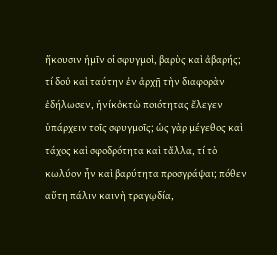ἥκουσιν ἡμῖν οἱ σφυγμοὶ, βαρὺς καὶ ἀβαρής; τί δοὐ καὶ ταύτην ἐν ἀρχῇ τὴν διαφορὰν ἐδήλωσεν, ἡνίκὀκτὼ ποιότητας ἔλεγεν ὑπάρχειν τοῖς σφυγμοῖς; ὡς γὰρ μέγεθος καὶ τάχος καὶ σφοδρότητα καὶ τἄλλα, τί τὸ κωλύον ἦν καὶ βαρύτητα προσγράψαι; πόθεν αὕτη πάλιν καινὴ τραγῳδία,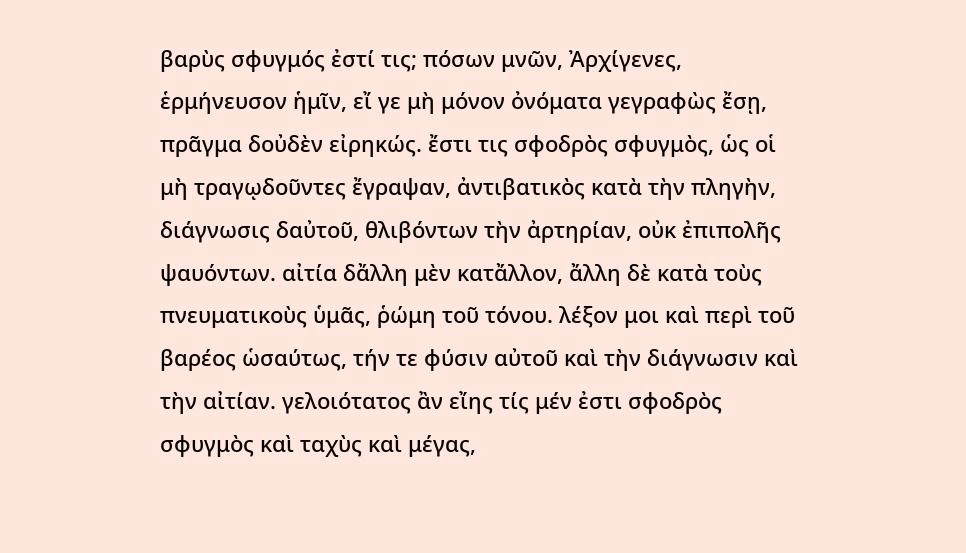βαρὺς σφυγμός ἐστί τις; πόσων μνῶν, Ἀρχίγενες, ἑρμήνευσον ἡμῖν, εἴ γε μὴ μόνον ὀνόματα γεγραφὼς ἔσῃ, πρᾶγμα δοὐδὲν εἰρηκώς. ἔστι τις σφοδρὸς σφυγμὸς, ὡς οἱ μὴ τραγῳδοῦντες ἔγραψαν, ἀντιβατικὸς κατὰ τὴν πληγὴν, διάγνωσις δαὐτοῦ, θλιβόντων τὴν ἀρτηρίαν, οὐκ ἐπιπολῆς ψαυόντων. αἰτία δἄλλη μὲν κατἄλλον, ἄλλη δὲ κατὰ τοὺς πνευματικοὺς ὑμᾶς, ῥώμη τοῦ τόνου. λέξον μοι καὶ περὶ τοῦ βαρέος ὡσαύτως, τήν τε φύσιν αὐτοῦ καὶ τὴν διάγνωσιν καὶ τὴν αἰτίαν. γελοιότατος ἂν εἴης τίς μέν ἐστι σφοδρὸς σφυγμὸς καὶ ταχὺς καὶ μέγας,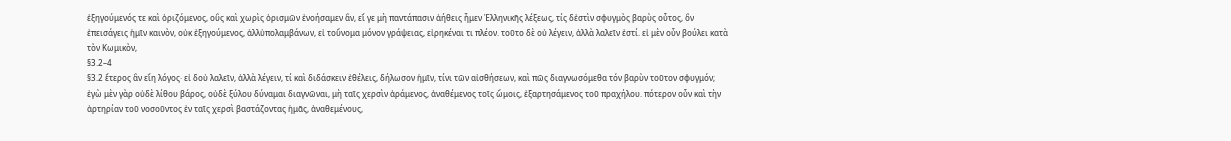ἐξηγούμενός τε καὶ ὁριζόμενος, οὓς καὶ χωρὶς ὁρισμῶν ἐνοήσαμεν ἂν, εἴ γε μὴ παντάπασιν ἀήθεις ἦμεν Ἑλληνικῆς λέξεως, τίς δἐστὶν σφυγμὸς βαρὺς οὗτος, ὃν ἐπεισάγεις ἡμῖν καινὸν, οὐκ ἐξηγούμενος, ἀλλὑπολαμβάνων, εἰ τοὔνομα μόνον γράψειας, εἰρηκέναι τι πλέον. τοῦτο δὲ οὐ λέγειν, ἀλλὰ λαλεῖν ἐστί. εἰ μὲν οὖν βούλει κατὰ τὸν Κωμικὸν,
§3.2–4
§3.2 ἕτερος ἂν εἴη λόγος· εἰ δοὐ λαλεῖν, ἀλλὰ λέγειν, τί καὶ διδάσκειν ἐθέλεις, δήλωσον ἡμῖν, τίνι τῶν αἰσθήσεων, καὶ πῶς διαγνωσόμεθα τόν βαρὺν τοῦτον σφυγμόν; ἐγὼ μὲν γὰρ οὐδὲ λίθου βάρος, οὐδὲ ξύλου δύναμαι διαγνῶναι, μὴ ταῖς χερσὶν ἀράμενος, ἀναθέμενος τοῖς ὤμοις, ἐξαρτησάμενος τοῦ πραχήλου. πότερον οὖν καὶ τὴν ἀρτηρίαν τοῦ νοσοῦντος ἐν ταῖς χερσὶ βαστάζοντας ἡμᾶς, ἀναθεμένους,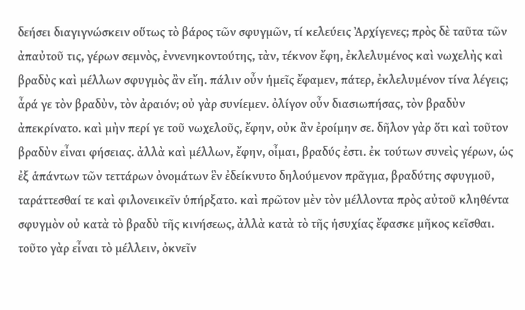δεήσει διαγιγνώσκειν οὕτως τὸ βάρος τῶν σφυγμῶν, τί κελεύεις Ἀρχίγενες; πρὸς δὲ ταῦτα τῶν ἀπαὐτοῦ τις, γέρων σεμνὸς, ἐννενηκοντούτης, τὰν, τέκνον ἔφη, ἐκλελυμένος καὶ νωχελὴς καὶ βραδὺς καὶ μέλλων σφυγμὸς ἂν εἴη. πάλιν οὖν ἡμεῖς ἔφαμεν, πάτερ, ἐκλελυμένον τίνα λέγεις; ἆρά γε τὸν βραδὺν, τὸν ἀραιόν; οὐ γὰρ συνίεμεν. ὀλίγον οὖν διασιωπήσας, τὸν βραδὺν ἀπεκρίνατο. καὶ μὴν περί γε τοῦ νωχελοῦς, ἔφην, οὐκ ἂν ἐροίμην σε. δῆλον γὰρ ὅτι καὶ τοῦτον βραδὺν εἶναι φήσειας. ἀλλὰ καὶ μέλλων, ἔφην, οἶμαι, βραδύς ἐστι. ἐκ τούτων συνεὶς γέρων, ὡς ἐξ ἁπάντων τῶν τεττάρων ὀνομάτων ἓν ἐδείκνυτο δηλούμενον πρᾶγμα, βραδύτης σφυγμοῦ, ταράττεσθαί τε καὶ φιλονεικεῖν ὑπήρξατο. καὶ πρῶτον μὲν τὸν μέλλοντα πρὸς αὐτοῦ κληθέντα σφυγμὸν οὐ κατὰ τὸ βραδὺ τῆς κινήσεως, ἀλλὰ κατὰ τὸ τῆς ἡσυχίας ἔφασκε μῆκος κεῖσθαι. τοῦτο γὰρ εἶναι τὸ μέλλειν, ὀκνεῖν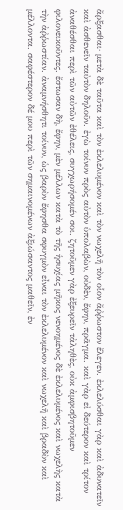ἄρξασθαι· μετὰ δὲ ταῦτα καὶ τὸν ἐκλελυμένον καὶ τὸν νωχελῆ τὸν οἷον ἄῤῥωστον ἔλεγεν. ἐκλελύσθαι γὰρ καὶ ἀδυνατεῖν καὶ ἀσθενεῖν ταὐτὸν δηλοῦν. ἐγὼ τοίνυν πρὸς αὐτὸν ὑπολαβὼν, οὐδὲν, ἔφην, πρᾶγμα. καὶ γὰρ εἰ δεύτερον καὶ τρίτον ἀναθέσθαι περὶ τῶν αὐτῶν ἐθέλεις, συγχωρήσομέν σοι. ζητοῦμεν γὰρ ἐξευρεῖν τἀληθὲς, οὐκ ἀμφισβητοῦμεν φιλονεικοῦντες. ἔστωσαν δὴ, ἔφην, μὲν μέλλων κατὰ τὸ τῆς ἡσυχίας μῆκος νενοημένος δὲ ἐκλελυμένος καὶ νωχελὴς κατὰ τὴν ἀῤῥωστίαν. ἀναμνήσθητι τοίνυν, ὡς βαρὺν ἔφησθα σφυγμὸν εἶναι τὸν ἐκλελυμένον καὶ νωχελῆ καὶ βραδὺν καὶ μέλλοντα. σαφέστερον δέ μου περὶ τῶν σημαινομένων ἀξιώσαντος μαθεῖν, ἐν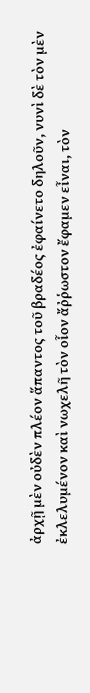ἀρχῇ μὲν οὐδὲν πλέον ἅπαντος τοῦ βραδέος ἐφαίνετο δηλοῦν, νυνὶ δὲ τὸν μὲν ἐκλελυμένον καὶ νωχελῆ τὸν οἷον ἄῤῥωστον ἔφαμεν εἶναι, τὸν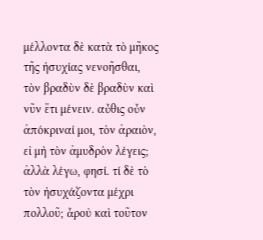μέλλοντα δὲ κατὰ τὸ μῆκος τῆς ἡσυχίας νενοῆσθαι, τὸν βραδὺν δὲ βραδὺν καὶ νῦν ἔτι μένειν. αὖθις οὖν ἀπόκριναί μοι, τὸν ἀραιὸν, εἰ μὴ τὸν ἀμυδρὸν λέγεις; ἀλλὰ λέγω, φησί. τί δὲ τὸ τὸν ἡσυχάζοντα μέχρι πολλοῦ; ἆροὐ καὶ τοῦτον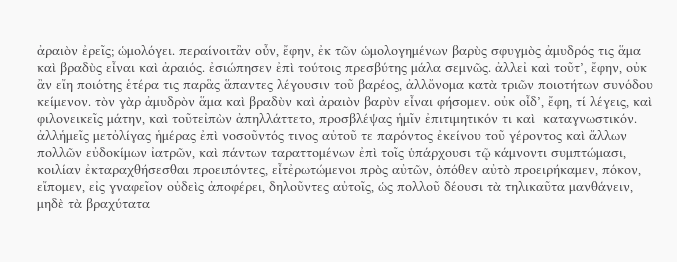ἀραιὸν ἐρεῖς; ὡμολόγει. περαίνοιτἂν οὖν, ἔφην, ἐκ τῶν ὡμολογημένων βαρὺς σφυγμὸς ἀμυδρός τις ἅμα καὶ βραδὺς εἶναι καὶ ἀραιός. ἐσιώπησεν ἐπὶ τούτοις πρεσβύτης μάλα σεμνῶς. ἀλλεἰ καὶ τοῦτ’, ἔφην, οὐκ ἂν εἴη ποιότης ἑτέρα τις παρἃς ἅπαντες λέγουσιν τοῦ βαρέος, ἀλλὄνομα κατὰ τριῶν ποιοτήτων συνόδου κείμενον. τὸν γὰρ ἀμυδρὸν ἅμα καὶ βραδὺν καὶ ἀραιὸν βαρὺν εἶναι φήσομεν. οὐκ οἶδ’, ἔφη, τί λέγεις, καὶ φιλονεικεῖς μάτην, καὶ τοῦτεἰπὼν ἀπηλλάττετο, προσβλέψας ἡμῖν ἐπιτιμητικόν τι καὶ  καταγνωστικόν. ἀλλἡμεῖς μετὀλίγας ἡμέρας ἐπὶ νοσοῦντός τινος αὐτοῦ τε παρόντος ἐκείνου τοῦ γέροντος καὶ ἄλλων πολλῶν εὐδοκίμων ἰατρῶν, καὶ πάντων ταραττομένων ἐπὶ τοῖς ὑπάρχουσι τῷ κάμνοντι συμπτώμασι, κοιλίαν ἐκταραχθήσεσθαι προειπόντες, εἶτἐρωτώμενοι πρὸς αὐτῶν, ὁπόθεν αὐτὸ προειρήκαμεν, πόκον, εἴπομεν, εἰς γναφεῖον οὐδεὶς ἀποφέρει, δηλοῦντες αὐτοῖς, ὡς πολλοῦ δέουσι τὰ τηλικαῦτα μανθάνειν, μηδὲ τὰ βραχύτατα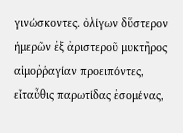γινώσκοντες. ὀλίγων δὕστερον ἡμερῶν ἐξ ἀριστεροῦ μυκτῆρος αἱμοῤῥαγίαν προειπόντες, εἶταὖθις παρωτίδας ἐσομένας,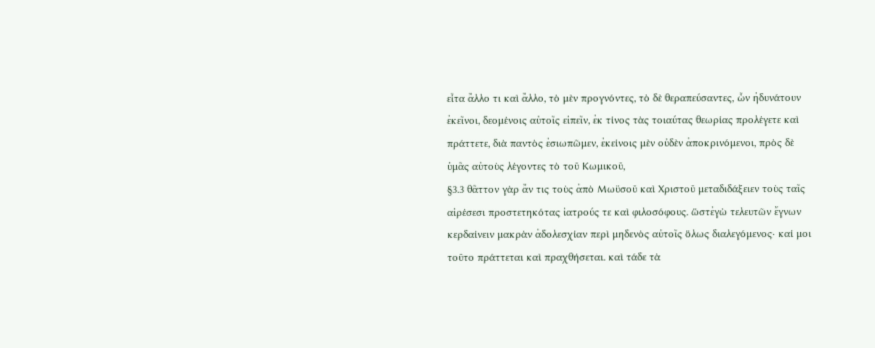εἶτα ἄλλο τι καὶ ἄλλο, τὸ μὲν προγνόντες, τὸ δὲ θεραπεύσαντες, ὧν ἠδυνάτουν ἐκεῖνοι, δεομένοις αὐτοῖς εἰπεῖν, ἐκ τίνος τὰς τοιαύτας θεωρίας προλέγετε καὶ πράττετε, διὰ παντὸς ἐσιωπῶμεν, ἐκείνοις μὲν οὐδὲν ἀποκρινόμενοι, πρὸς δὲ ὑμᾶς αὐτοὺς λέγοντες τὸ τοῦ Κωμικοῦ,
§3.3 θᾶττον γὰρ ἄν τις τοὺς ἀπὸ Μωϋσοῦ καὶ Χριστοῦ μεταδιδάξειεν τοὺς ταῖς αἱρέσεσι προστετηκότας ἰατρούς τε καὶ φιλοσόφους. ὥστἐγὼ τελευτῶν ἔγνων κερδαίνειν μακρὰν ἀδολεσχίαν περὶ μηδενὸς αὐτοῖς ὅλως διαλεγόμενος· καί μοι τοῦτο πράττεται καὶ πραχθήσεται. καὶ τάδε τὰ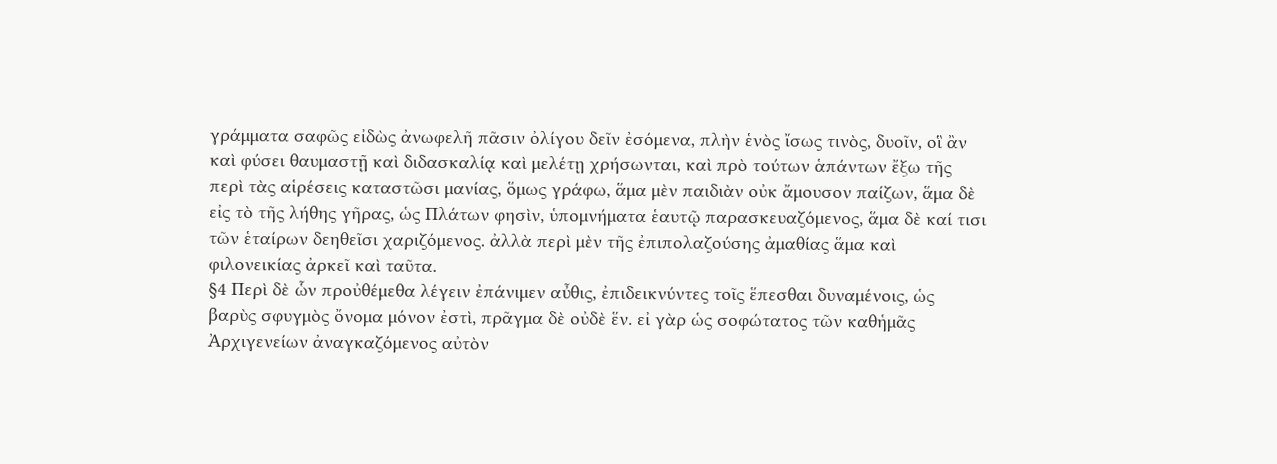γράμματα σαφῶς εἰδὼς ἀνωφελῆ πᾶσιν ὀλίγου δεῖν ἐσόμενα, πλὴν ἑνὸς ἴσως τινὸς, δυοῖν, οἳ ἂν καὶ φύσει θαυμαστῇ καὶ διδασκαλίᾳ καὶ μελέτῃ χρήσωνται, καὶ πρὸ τούτων ἁπάντων ἔξω τῆς περὶ τὰς αἱρέσεις καταστῶσι μανίας, ὅμως γράφω, ἅμα μὲν παιδιὰν οὐκ ἄμουσον παίζων, ἅμα δὲ εἰς τὸ τῆς λήθης γῆρας, ὡς Πλάτων φησὶν, ὑπομνήματα ἑαυτῷ παρασκευαζόμενος, ἅμα δὲ καί τισι τῶν ἑταίρων δεηθεῖσι χαριζόμενος. ἀλλὰ περὶ μὲν τῆς ἐπιπολαζούσης ἀμαθίας ἅμα καὶ φιλονεικίας ἀρκεῖ καὶ ταῦτα.
§4 Περὶ δὲ ὧν προὐθέμεθα λέγειν ἐπάνιμεν αὖθις, ἐπιδεικνύντες τοῖς ἕπεσθαι δυναμένοις, ὡς βαρὺς σφυγμὸς ὄνομα μόνον ἐστὶ, πρᾶγμα δὲ οὐδὲ ἕν. εἰ γὰρ ὡς σοφώτατος τῶν καθἡμᾶς Ἀρχιγενείων ἀναγκαζόμενος αὐτὸν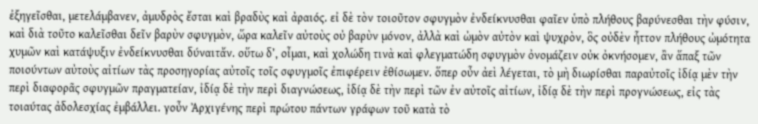ἐξηγεῖσθαι, μετελάμβανεν, ἀμυδρὸς ἔσται καὶ βραδὺς καὶ ἀραιός. εἰ δὲ τὸν τοιοῦτον σφυγμὸν ἐνδείκνυσθαι φαῖεν ὑπὸ πλήθους βαρύνεσθαι τὴν φύσιν, καὶ διὰ τοῦτο καλεῖσθαι δεῖν βαρὺν σφυγμὸν, ὥρα καλεῖν αὐτοὺς οὐ βαρὺν μόνον, ἀλλὰ καὶ ὠμὸν αὐτὸν καὶ ψυχρὸν, ὃς οὐδὲν ἧττον πλήθους ὠμότητα χυμῶν καὶ κατάψυξιν ἐνδείκνυσθαι δύναιτἄν. οὕτω δ’, οἶμαι, καὶ χολώδη τινὰ καὶ φλεγματώδη σφυγμὸν ὀνομάζειν οὐκ ὀκνήσομεν, ἂν ἅπαξ τῶν ποιούντων αὐτοὺς αἰτίων τὰς προσηγορίας αὐτοῖς τοῖς σφυγμοῖς ἐπιφέρειν ἐθίσωμεν. ὅπερ οὖν ἀεὶ λέγεται, τὸ μὴ διωρίσθαι παραὐτοῖς ἰδίᾳ μὲν τὴν περὶ διαφορᾶς σφυγμῶν πραγματείαν, ἰδίᾳ δὲ τὴν περὶ διαγνώσεως, ἰδίᾳ δὲ τὴν περὶ τῶν ἐν αὐτοῖς αἰτίων, ἰδίᾳ δὲ τὴν περὶ προγνώσεως, εἰς τὰς τοιαύτας ἀδολεσχίας ἐμβάλλει. γοὖν Ἀρχιγένης περὶ πρώτου πάντων γράφων τοῦ κατὰ τὸ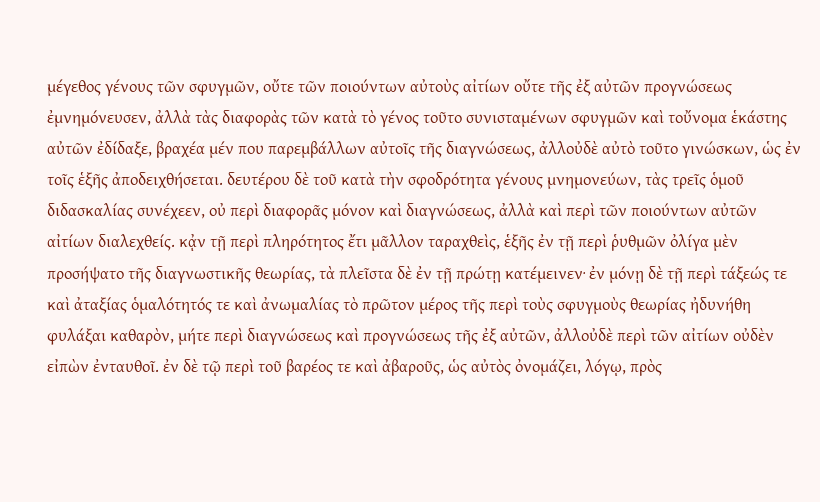μέγεθος γένους τῶν σφυγμῶν, οὔτε τῶν ποιούντων αὐτοὺς αἰτίων οὔτε τῆς ἐξ αὐτῶν προγνώσεως ἐμνημόνευσεν, ἀλλὰ τὰς διαφορὰς τῶν κατὰ τὸ γένος τοῦτο συνισταμένων σφυγμῶν καὶ τοὔνομα ἑκάστης αὐτῶν ἐδίδαξε, βραχέα μέν που παρεμβάλλων αὐτοῖς τῆς διαγνώσεως, ἀλλοὐδὲ αὐτὸ τοῦτο γινώσκων, ὡς ἐν τοῖς ἑξῆς ἀποδειχθήσεται. δευτέρου δὲ τοῦ κατὰ τὴν σφοδρότητα γένους μνημονεύων, τὰς τρεῖς ὁμοῦ διδασκαλίας συνέχεεν, οὐ περὶ διαφορᾶς μόνον καὶ διαγνώσεως, ἀλλὰ καὶ περὶ τῶν ποιούντων αὐτῶν αἰτίων διαλεχθείς. κᾀν τῇ περὶ πληρότητος ἔτι μᾶλλον ταραχθεὶς, ἑξῆς ἐν τῇ περὶ ῥυθμῶν ὀλίγα μὲν προσήψατο τῆς διαγνωστικῆς θεωρίας, τὰ πλεῖστα δὲ ἐν τῇ πρώτῃ κατέμεινεν· ἐν μόνῃ δὲ τῇ περὶ τάξεώς τε καὶ ἀταξίας ὁμαλότητός τε καὶ ἀνωμαλίας τὸ πρῶτον μέρος τῆς περὶ τοὺς σφυγμοὺς θεωρίας ἠδυνήθη φυλάξαι καθαρὸν, μήτε περὶ διαγνώσεως καὶ προγνώσεως τῆς ἐξ αὐτῶν, ἀλλοὐδὲ περὶ τῶν αἰτίων οὐδὲν εἰπὼν ἐνταυθοῖ. ἐν δὲ τῷ περὶ τοῦ βαρέος τε καὶ ἀβαροῦς, ὡς αὐτὸς ὀνομάζει, λόγῳ, πρὸς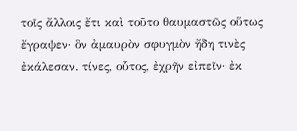τοῖς ἄλλοις ἔτι καὶ τοῦτο θαυμαστῶς οὕτως ἔγραψεν· ὃν ἀμαυρὸν σφυγμὸν ἤδη τινὲς ἐκάλεσαν. τίνες, οὗτος, ἐχρῆν εἰπεῖν· ἐκ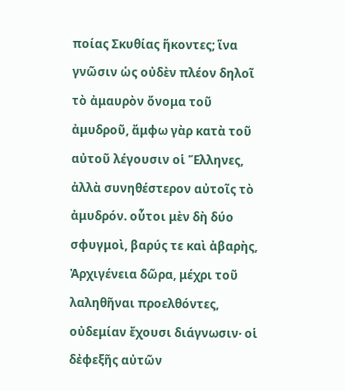ποίας Σκυθίας ἥκοντες; ἵνα γνῶσιν ὡς οὐδὲν πλέον δηλοῖ τὸ ἀμαυρὸν ὄνομα τοῦ ἀμυδροῦ, ἄμφω γὰρ κατὰ τοῦ αὐτοῦ λέγουσιν οἱ Ἕλληνες, ἀλλὰ συνηθέστερον αὐτοῖς τὸ ἀμυδρόν. οὗτοι μὲν δὴ δύο σφυγμοὶ, βαρύς τε καὶ ἀβαρὴς, Ἀρχιγένεια δῶρα, μέχρι τοῦ λαληθῆναι προελθόντες, οὐδεμίαν ἔχουσι διάγνωσιν· οἱ δἐφεξῆς αὐτῶν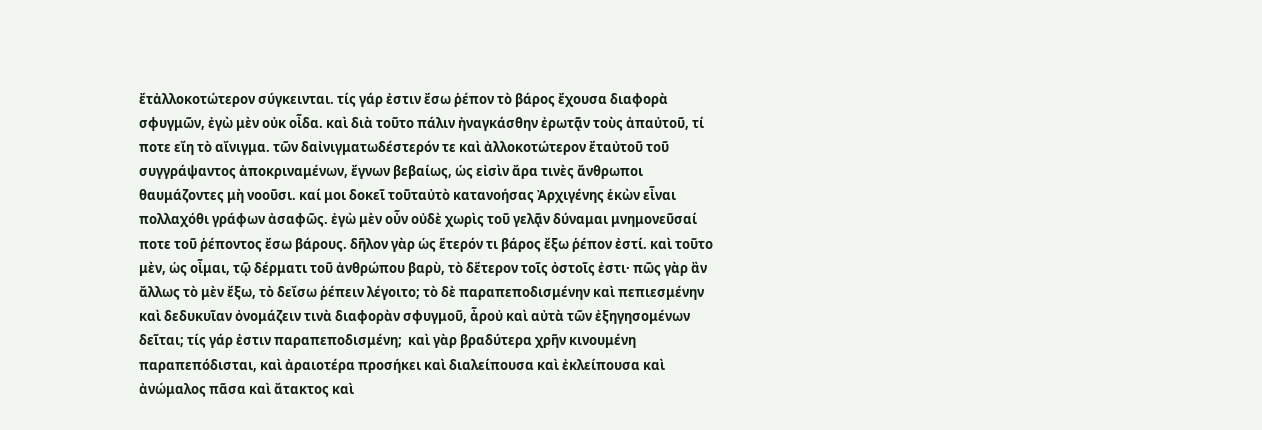ἔτἀλλοκοτώτερον σύγκεινται. τίς γάρ ἐστιν ἔσω ῥέπον τὸ βάρος ἔχουσα διαφορὰ σφυγμῶν, ἐγὼ μὲν οὐκ οἶδα. καὶ διὰ τοῦτο πάλιν ἠναγκάσθην ἐρωτᾷν τοὺς ἀπαὐτοῦ, τί ποτε εἴη τὸ αἴνιγμα. τῶν δαἰνιγματωδέστερόν τε καὶ ἀλλοκοτώτερον ἔταὐτοῦ τοῦ συγγράψαντος ἀποκριναμένων, ἔγνων βεβαίως, ὡς εἰσὶν ἄρα τινὲς ἄνθρωποι θαυμάζοντες μὴ νοοῦσι. καί μοι δοκεῖ τοῦταὐτὸ κατανοήσας Ἀρχιγένης ἑκὼν εἶναι πολλαχόθι γράφων ἀσαφῶς. ἐγὼ μὲν οὖν οὐδὲ χωρὶς τοῦ γελᾷν δύναμαι μνημονεῦσαί ποτε τοῦ ῥέποντος ἔσω βάρους. δῆλον γὰρ ὡς ἕτερόν τι βάρος ἔξω ῥέπον ἐστί. καὶ τοῦτο μὲν, ὡς οἶμαι, τῷ δέρματι τοῦ ἀνθρώπου βαρὺ, τὸ δἕτερον τοῖς ὀστοῖς ἐστι· πῶς γὰρ ἂν ἄλλως τὸ μὲν ἔξω, τὸ δεἴσω ῥέπειν λέγοιτο; τὸ δὲ παραπεποδισμένην καὶ πεπιεσμένην καὶ δεδυκυῖαν ὀνομάζειν τινὰ διαφορὰν σφυγμοῦ, ἆροὐ καὶ αὐτὰ τῶν ἐξηγησομένων δεῖται; τίς γάρ ἐστιν παραπεποδισμένη;  καὶ γὰρ βραδύτερα χρῆν κινουμένη παραπεπόδισται, καὶ ἀραιοτέρα προσήκει καὶ διαλείπουσα καὶ ἐκλείπουσα καὶ ἀνώμαλος πᾶσα καὶ ἄτακτος καὶ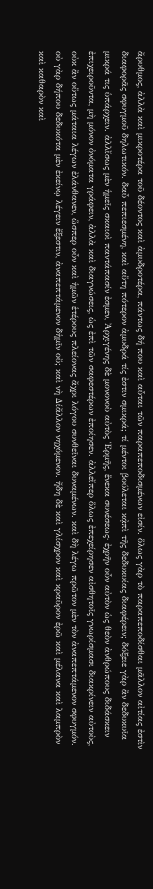ἄρυθμος, ἀλλὰ καὶ μικροτέρα τοῦ δέοντος καὶ ἀμυδροτέρα, πάντως δή που καὶ αὗται τῶν παραπεποδισμένων εἰσίν. ὅλως γὰρ τὸ παραπεποδίσθαι μᾶλλον αἰτίας ἐστὶν διαφορᾶς σφυγμοῦ δηλωτικόν. δαὖ πεπιεσμένη, καὶ αὕτη πότερον ἀμυδρά τίς ἐστιν σμικρά; τί μέντοι βούλεται κᾀπὶ τῆς δεδυκυίας διαφέρειν; δόξειε γὰρ ἂν δεδυκυῖα μικρά τις ὑπάρχειν. ἀλλἴσως μὲν ἡμεῖς σκαιοὶ παντάπασίν ἐσμεν, Ἀρχιγένης δὲ μονονοὺ αὐτὸς Ἑρμῆς, ἕνεκα συνέσεως· ἐχρῆν οὖν αὐτὸν ὡς θεὸν ἀνθρώπους διδάσκειν ἐπιχειροῦντα, μὴ μόνον ὀνόματα γράφειν, ἀλλὰ καὶ διαγνώσεις, ὡς ἐπὶ τῶν σαφεστέρων ἐποίησεν. ἀλλεἴπερ ὅλως ἐπεχείρησεν αἰσθητοῖς γνωρίσμασι διακρίνειν αὐτοὺς, οὐκ ἂν οὕτως μάταια λέγων ἐλάνθανεν, ὥσπερ οὖν καὶ ἡμῶν ἑτέρους πλείονας ἄχρι λόγου συνθεῖναι δυναμένων. καὶ δὴ λέγω πρῶτον μὲν τὸν ἀναπεπτάμενον σφυγμόν. οὐ γὰρ δήπου δεδυκότα μὲν ἐκείνῳ λέγειν ἔξεστιν, ἀναπεπτάμενον δἡμῖν οὔ; καὶ νὴ Δίἄλλον νηχόμενον. ἤδη δὲ καὶ γλίσχρον καὶ κραῦρον ἐρῶ καὶ μέλανα καὶ λαμπρὸν καὶ καθαρὸν καὶ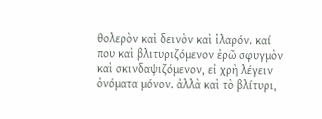θολερὸν καὶ δεινὸν καὶ ἱλαρόν. καί που καὶ βλιτυριζόμενον ἐρῶ σφυγμὸν καὶ σκινδαψιζόμενον, εἰ χρὴ λέγειν ὀνόματα μόνον. ἀλλὰ καὶ τὸ βλίτυρι,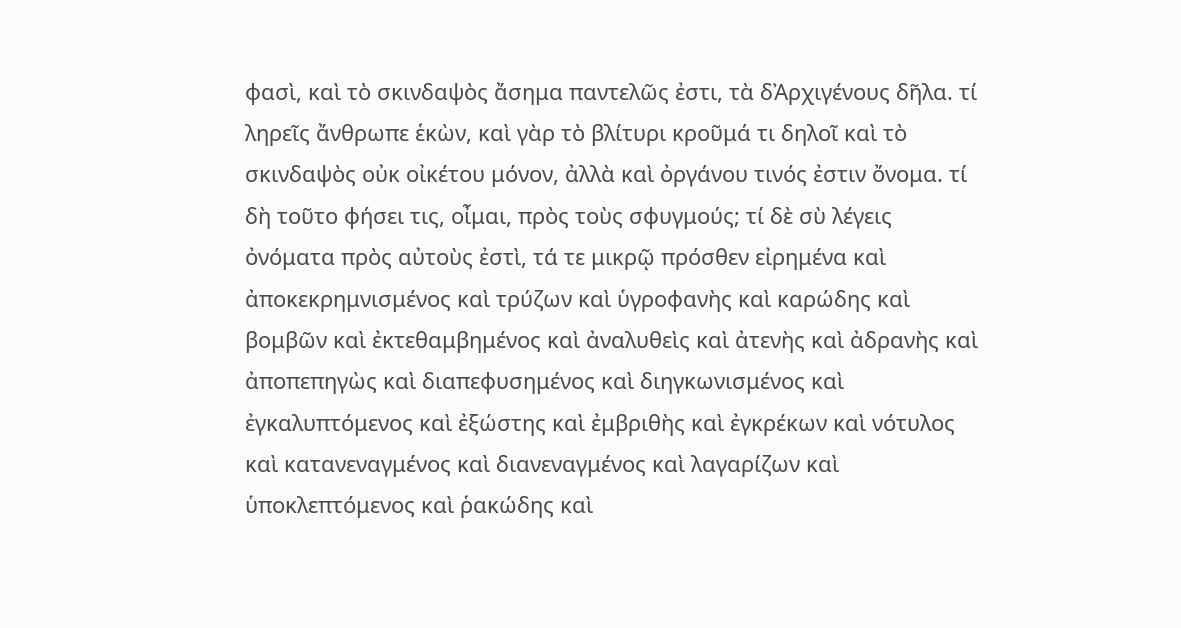φασὶ, καὶ τὸ σκινδαψὸς ἄσημα παντελῶς ἐστι, τὰ δἈρχιγένους δῆλα. τί ληρεῖς ἄνθρωπε ἑκὼν, καὶ γὰρ τὸ βλίτυρι κροῦμά τι δηλοῖ καὶ τὸ σκινδαψὸς οὐκ οἰκέτου μόνον, ἀλλὰ καὶ ὀργάνου τινός ἐστιν ὄνομα. τί δὴ τοῦτο φήσει τις, οἶμαι, πρὸς τοὺς σφυγμούς; τί δὲ σὺ λέγεις ὀνόματα πρὸς αὐτοὺς ἐστὶ, τά τε μικρῷ πρόσθεν εἰρημένα καὶ ἀποκεκρημνισμένος καὶ τρύζων καὶ ὑγροφανὴς καὶ καρώδης καὶ βομβῶν καὶ ἐκτεθαμβημένος καὶ ἀναλυθεὶς καὶ ἀτενὴς καὶ ἀδρανὴς καὶ ἀποπεπηγὼς καὶ διαπεφυσημένος καὶ διηγκωνισμένος καὶ ἐγκαλυπτόμενος καὶ ἐξώστης καὶ ἐμβριθὴς καὶ ἐγκρέκων καὶ νότυλος καὶ κατανεναγμένος καὶ διανεναγμένος καὶ λαγαρίζων καὶ ὑποκλεπτόμενος καὶ ῥακώδης καὶ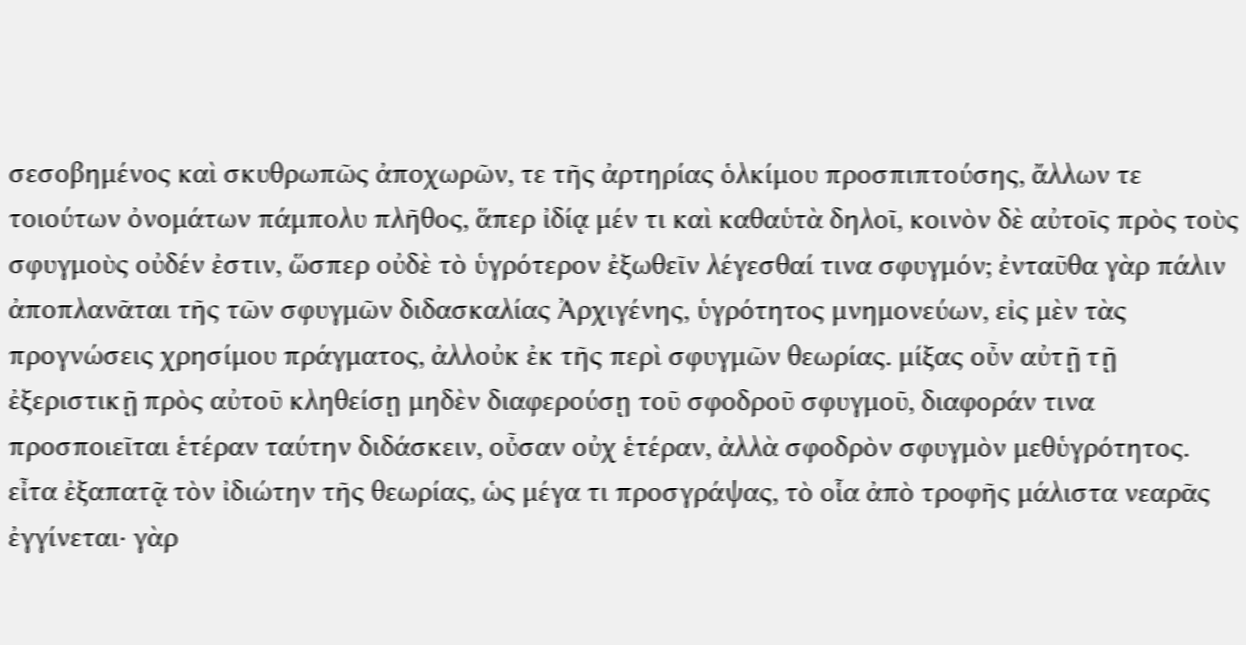σεσοβημένος καὶ σκυθρωπῶς ἀποχωρῶν, τε τῆς ἀρτηρίας ὁλκίμου προσπιπτούσης, ἄλλων τε τοιούτων ὀνομάτων πάμπολυ πλῆθος, ἅπερ ἰδίᾳ μέν τι καὶ καθαὑτὰ δηλοῖ, κοινὸν δὲ αὐτοῖς πρὸς τοὺς σφυγμοὺς οὐδέν ἐστιν, ὥσπερ οὐδὲ τὸ ὑγρότερον ἐξωθεῖν λέγεσθαί τινα σφυγμόν; ἐνταῦθα γὰρ πάλιν ἀποπλανᾶται τῆς τῶν σφυγμῶν διδασκαλίας Ἀρχιγένης, ὑγρότητος μνημονεύων, εἰς μὲν τὰς προγνώσεις χρησίμου πράγματος, ἀλλοὐκ ἐκ τῆς περὶ σφυγμῶν θεωρίας. μίξας οὖν αὐτῇ τῇ ἐξεριστικῇ πρὸς αὐτοῦ κληθείσῃ μηδὲν διαφερούσῃ τοῦ σφοδροῦ σφυγμοῦ, διαφοράν τινα προσποιεῖται ἑτέραν ταύτην διδάσκειν, οὖσαν οὐχ ἑτέραν, ἀλλὰ σφοδρὸν σφυγμὸν μεθὑγρότητος. εἶτα ἐξαπατᾷ τὸν ἰδιώτην τῆς θεωρίας, ὡς μέγα τι προσγράψας, τὸ οἷα ἀπὸ τροφῆς μάλιστα νεαρᾶς ἐγγίνεται· γὰρ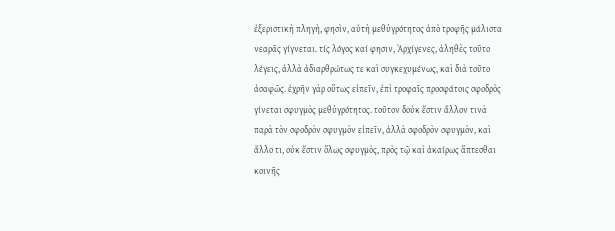ἐξεριστικὴ πληγὴ, φησὶν, αὐτὴ μεθὑγρότητος ἀπὸ τροφῆς μάλιστα νεαρᾶς γίγνεται. τίς λόγος καί φησιν, Ἀρχίγενες, ἀληθὲς τοῦτο λέγεις, ἀλλὰ ἀδιαρθρώτως τε καὶ συγκεχυμένως, καὶ διὰ τοῦτο ἀσαφῶς. ἐχρῆν γὰρ οὕτως εἰπεῖν, ἐπὶ τροφαῖς προσφάτοις σφοδρὸς γίνεται σφυγμὸς μεθὑγρότητος. τοῦτον δοὐκ ἔστιν ἄλλον τινὰ παρὰ τὸν σφοδρὸν σφυγμὸν εἰπεῖν, ἀλλὰ σφοδρὸν σφυγμὸν, καὶ ἄλλο τι, οὐκ ἔστιν ὅλως σφυγμὸς, πρὸς τῷ καὶ ἀκαίρως ἅπτεσθαι κοινῆς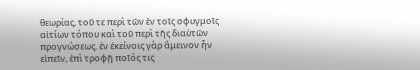θεωρίας, τοῦ τε περὶ τῶν ἐν τοῖς σφυγμοῖς αἰτίων τόπου καὶ τοῦ περὶ τῆς διαὐτῶν προγνώσεως. ἐν ἐκείνοις γὰρ ἄμεινον ἦν εἰπεῖν, ἐπὶ τροφῇ ποῖός τις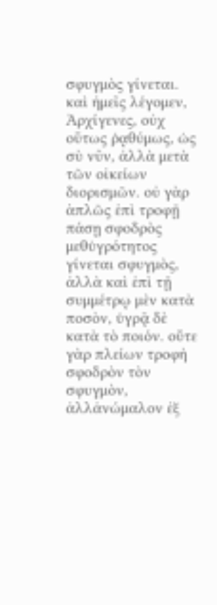σφυγμὸς γίνεται. καὶ ἡμεῖς λέγομεν, Ἀρχίγενες, οὐχ οὕτως ῥᾳθύμως, ὡς σὺ νῦν, ἀλλὰ μετὰ τῶν οἰκείων διορισμῶν. οὐ γὰρ ἁπλῶς ἐπὶ τροφῇ πάσῃ σφοδρὸς μεθὑγρότητος γίνεται σφυγμὸς, ἀλλὰ καὶ ἐπὶ τῇ συμμέτρῳ μὲν κατὰ ποσὸν, ὑγρᾷ δὲ κατὰ τὸ ποιόν. οὔτε γὰρ πλείων τροφὴ σφοδρὸν τὸν σφυγμὸν, ἀλλἀνώμαλον ἐξ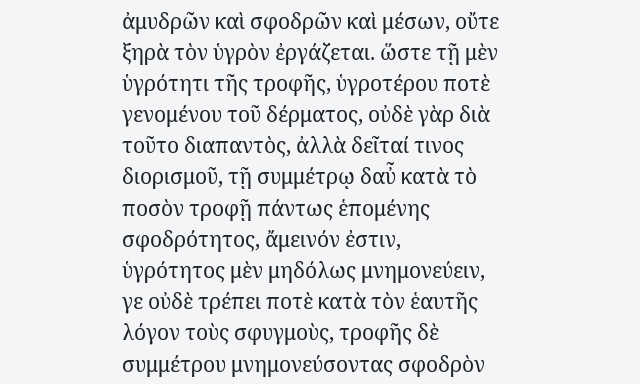ἀμυδρῶν καὶ σφοδρῶν καὶ μέσων, οὔτε ξηρὰ τὸν ὑγρὸν ἐργάζεται. ὥστε τῇ μὲν ὑγρότητι τῆς τροφῆς, ὑγροτέρου ποτὲ γενομένου τοῦ δέρματος, οὐδὲ γὰρ διὰ τοῦτο διαπαντὸς, ἀλλὰ δεῖταί τινος διορισμοῦ, τῇ συμμέτρῳ δαὖ κατὰ τὸ ποσὸν τροφῇ πάντως ἑπομένης σφοδρότητος, ἄμεινόν ἐστιν, ὑγρότητος μὲν μηδόλως μνημονεύειν, γε οὐδὲ τρέπει ποτὲ κατὰ τὸν ἑαυτῆς λόγον τοὺς σφυγμοὺς, τροφῆς δὲ συμμέτρου μνημονεύσοντας σφοδρὸν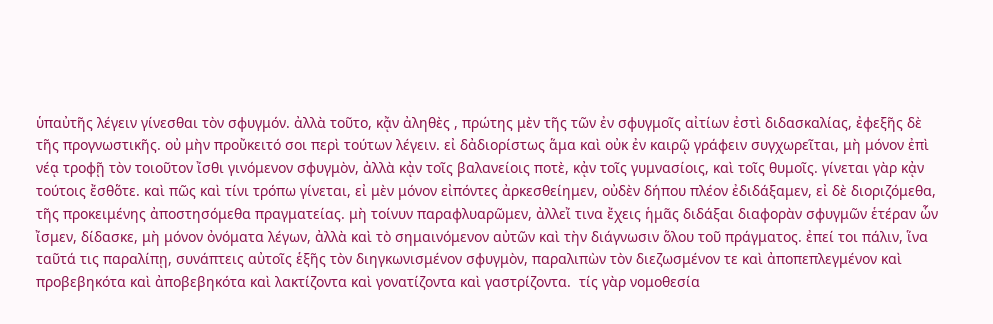ὑπαὐτῆς λέγειν γίνεσθαι τὸν σφυγμόν. ἀλλὰ τοῦτο, κᾄν ἀληθὲς , πρώτης μὲν τῆς τῶν ἐν σφυγμοῖς αἰτίων ἐστὶ διδασκαλίας, ἐφεξῆς δὲ τῆς προγνωστικῆς. οὐ μὴν προὔκειτό σοι περὶ τούτων λέγειν. εἰ δἀδιορίστως ἅμα καὶ οὐκ ἐν καιρῷ γράφειν συγχωρεῖται, μὴ μόνον ἐπὶ νέᾳ τροφῇ τὸν τοιοῦτον ἴσθι γινόμενον σφυγμὸν, ἀλλὰ κᾀν τοῖς βαλανείοις ποτὲ, κᾀν τοῖς γυμνασίοις, καὶ τοῖς θυμοῖς. γίνεται γὰρ κᾀν τούτοις ἔσθὅτε. καὶ πῶς καὶ τίνι τρόπω γίνεται, εἰ μὲν μόνον εἰπόντες ἀρκεσθείημεν, οὐδὲν δήπου πλέον ἐδιδάξαμεν, εἰ δὲ διοριζόμεθα, τῆς προκειμένης ἀποστησόμεθα πραγματείας. μὴ τοίνυν παραφλυαρῶμεν, ἀλλεἴ τινα ἔχεις ἡμᾶς διδάξαι διαφορὰν σφυγμῶν ἑτέραν ὧν ἴσμεν, δίδασκε, μὴ μόνον ὀνόματα λέγων, ἀλλὰ καὶ τὸ σημαινόμενον αὐτῶν καὶ τὴν διάγνωσιν ὅλου τοῦ πράγματος. ἐπεί τοι πάλιν, ἵνα ταῦτά τις παραλίπῃ, συνάπτεις αὐτοῖς ἑξῆς τὸν διηγκωνισμένον σφυγμὸν, παραλιπὼν τὸν διεζωσμένον τε καὶ ἀποπεπλεγμένον καὶ προβεβηκότα καὶ ἀποβεβηκότα καὶ λακτίζοντα καὶ γονατίζοντα καὶ γαστρίζοντα.  τίς γὰρ νομοθεσία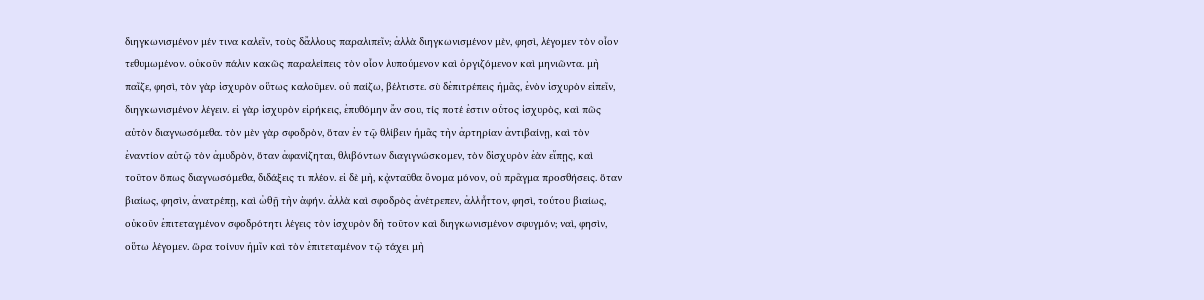διηγκωνισμένον μέν τινα καλεῖν, τοὺς δἄλλους παραλιπεῖν; ἀλλὰ διηγκωνισμένον μὲν, φησὶ, λέγομεν τὸν οἷον τεθυμωμένον. οὐκοῦν πάλιν κακῶς παραλείπεις τὸν οἷον λυπούμενον καὶ ὀργιζόμενον καὶ μηνιῶντα. μὴ παῖζε, φησὶ, τὸν γὰρ ἰσχυρὸν οὕτως καλοῦμεν. οὐ παίζω, βέλτιστε. σὺ δἐπιτρέπεις ἡμᾶς, ἐνὸν ἰσχυρὸν εἰπεῖν, διηγκωνισμένον λέγειν. εἰ γὰρ ἰσχυρὸν εἰρήκεις, ἐπυθόμην ἄν σου, τίς ποτέ ἐστιν οὗτος ἰσχυρὸς, καὶ πῶς αὐτὸν διαγνωσόμεθα. τὸν μὲν γὰρ σφοδρὸν, ὅταν ἐν τῷ θλίβειν ἡμᾶς τὴν ἀρτηρίαν ἀντιβαίνῃ, καὶ τὸν ἐναντίον αὐτῷ τὸν ἀμυδρὸν, ὅταν ἀφανίζηται, θλιβόντων διαγιγνώσκομεν, τὸν δἰσχυρὸν ἐὰν εἴπῃς, καὶ τοῦτον ὅπως διαγνωσόμεθα, διδάξεις τι πλέον. εἰ δὲ μὴ, κᾀνταῦθα ὄνομα μόνον, οὐ πρᾶγμα προσθήσεις. ὅταν βιαίως, φησὶν, ἀνατρέπῃ, καὶ ὠθῇ τὴν ἁφήν. ἀλλὰ καὶ σφοδρὸς ἀνέτρεπεν, ἀλλἧττον, φησὶ, τούτου βιαίως, οὐκοῦν ἐπιτεταγμένον σφοδρότητι λέγεις τὸν ἰσχυρὸν δὴ τοῦτον καὶ διηγκωνισμένον σφυγμόν; ναὶ, φησὶν, οὕτω λέγομεν. ὥρα τοίνυν ἡμῖν καὶ τὸν ἐπιτεταμένον τῷ τάχει μὴ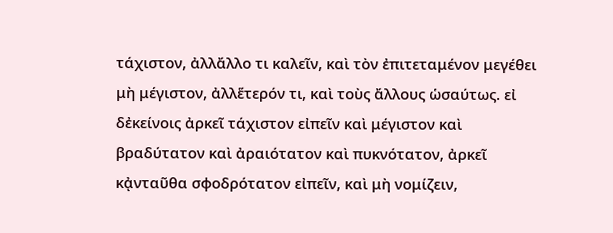τάχιστον, ἀλλἄλλο τι καλεῖν, καὶ τὸν ἐπιτεταμένον μεγέθει μὴ μέγιστον, ἀλλἕτερόν τι, καὶ τοὺς ἄλλους ὡσαύτως. εἰ δἐκείνοις ἀρκεῖ τάχιστον εἰπεῖν καὶ μέγιστον καὶ βραδύτατον καὶ ἀραιότατον καὶ πυκνότατον, ἀρκεῖ κᾀνταῦθα σφοδρότατον εἰπεῖν, καὶ μὴ νομίζειν,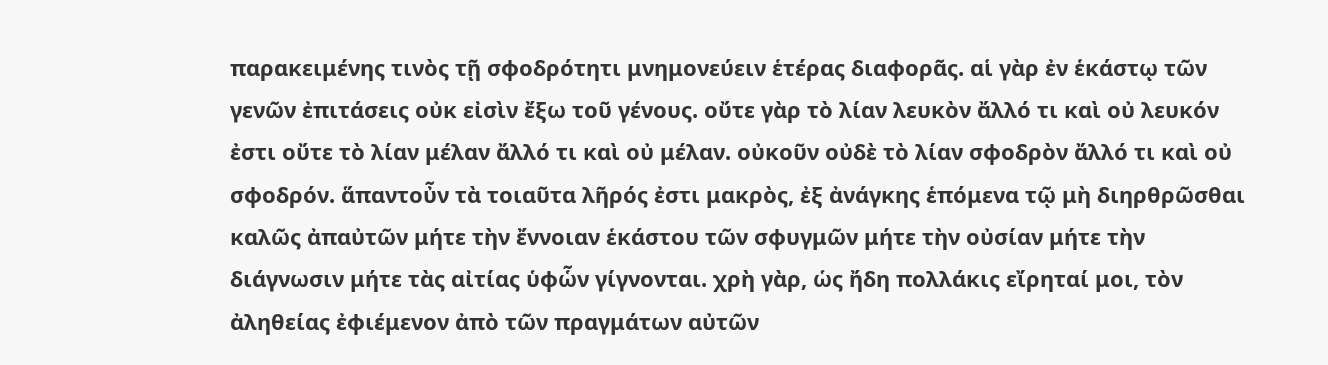παρακειμένης τινὸς τῇ σφοδρότητι μνημονεύειν ἑτέρας διαφορᾶς. αἱ γὰρ ἐν ἑκάστῳ τῶν γενῶν ἐπιτάσεις οὐκ εἰσὶν ἔξω τοῦ γένους. οὔτε γὰρ τὸ λίαν λευκὸν ἄλλό τι καὶ οὐ λευκόν ἐστι οὔτε τὸ λίαν μέλαν ἄλλό τι καὶ οὐ μέλαν. οὐκοῦν οὐδὲ τὸ λίαν σφοδρὸν ἄλλό τι καὶ οὐ σφοδρόν. ἅπαντοὖν τὰ τοιαῦτα λῆρός ἐστι μακρὸς, ἐξ ἀνάγκης ἑπόμενα τῷ μὴ διηρθρῶσθαι καλῶς ἀπαὐτῶν μήτε τὴν ἔννοιαν ἑκάστου τῶν σφυγμῶν μήτε τὴν οὐσίαν μήτε τὴν διάγνωσιν μήτε τὰς αἰτίας ὑφὧν γίγνονται. χρὴ γὰρ, ὡς ἤδη πολλάκις εἴρηταί μοι, τὸν ἀληθείας ἐφιέμενον ἀπὸ τῶν πραγμάτων αὐτῶν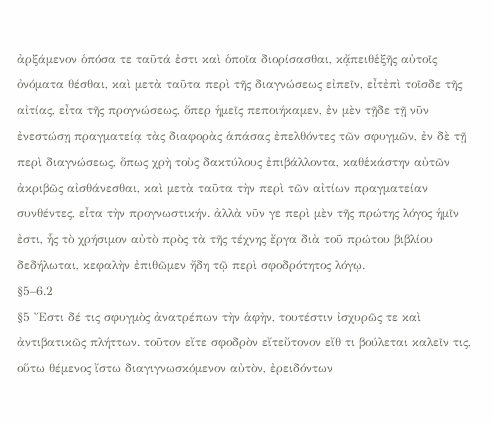ἀρξάμενον ὁπόσα τε ταῦτά ἐστι καὶ ὁποῖα διορίσασθαι, κᾄπειθἑξῆς αὐτοῖς ὀνόματα θέσθαι, καὶ μετὰ ταῦτα περὶ τῆς διαγνώσεως εἰπεῖν, εἶτἐπὶ τοῖσδε τῆς αἰτίας, εἶτα τῆς προγνώσεως, ὅπερ ἡμεῖς πεποιήκαμεν, ἐν μὲν τῇδε τῇ νῦν ἐνεστώσῃ πραγματείᾳ τὰς διαφορὰς ἁπάσας ἐπελθόντες τῶν σφυγμῶν, ἐν δὲ τῇ περὶ διαγνώσεως, ὅπως χρὴ τοὺς δακτύλους ἐπιβάλλοντα, καθἑκάστην αὐτῶν ἀκριβῶς αἰσθάνεσθαι, καὶ μετὰ ταῦτα τὴν περὶ τῶν αἰτίων πραγματείαν συνθέντες, εἶτα τὴν προγνωστικήν. ἀλλὰ νῦν γε περὶ μὲν τῆς πρώτης λόγος ἡμῖν ἐστι, ἧς τὸ χρήσιμον αὐτὸ πρὸς τὰ τῆς τέχνης ἔργα διὰ τοῦ πρώτου βιβλίου δεδήλωται, κεφαλὴν ἐπιθῶμεν ἤδη τῷ περὶ σφοδρότητος λόγῳ.
§5–6.2
§5 Ἔστι δέ τις σφυγμὸς ἀνατρέπων τὴν ἁφὴν, τουτέστιν ἰσχυρῶς τε καὶ ἀντιβατικῶς πλήττων. τοῦτον εἴτε σφοδρὸν εἴτεὔτονον εἴθ τι βούλεται καλεῖν τις, οὕτω θέμενος ἴστω διαγιγνωσκόμενον αὐτὸν, ἐρειδόντων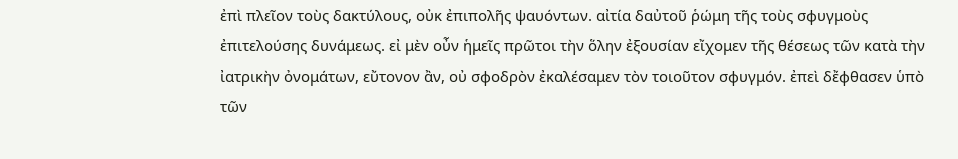ἐπὶ πλεῖον τοὺς δακτύλους, οὐκ ἐπιπολῆς ψαυόντων. αἰτία δαὐτοῦ ῥώμη τῆς τοὺς σφυγμοὺς ἐπιτελούσης δυνάμεως. εἰ μὲν οὖν ἡμεῖς πρῶτοι τὴν ὅλην ἐξουσίαν εἴχομεν τῆς θέσεως τῶν κατὰ τὴν ἰατρικὴν ὀνομάτων, εὔτονον ἂν, οὐ σφοδρὸν ἐκαλέσαμεν τὸν τοιοῦτον σφυγμόν. ἐπεὶ δἔφθασεν ὑπὸ τῶν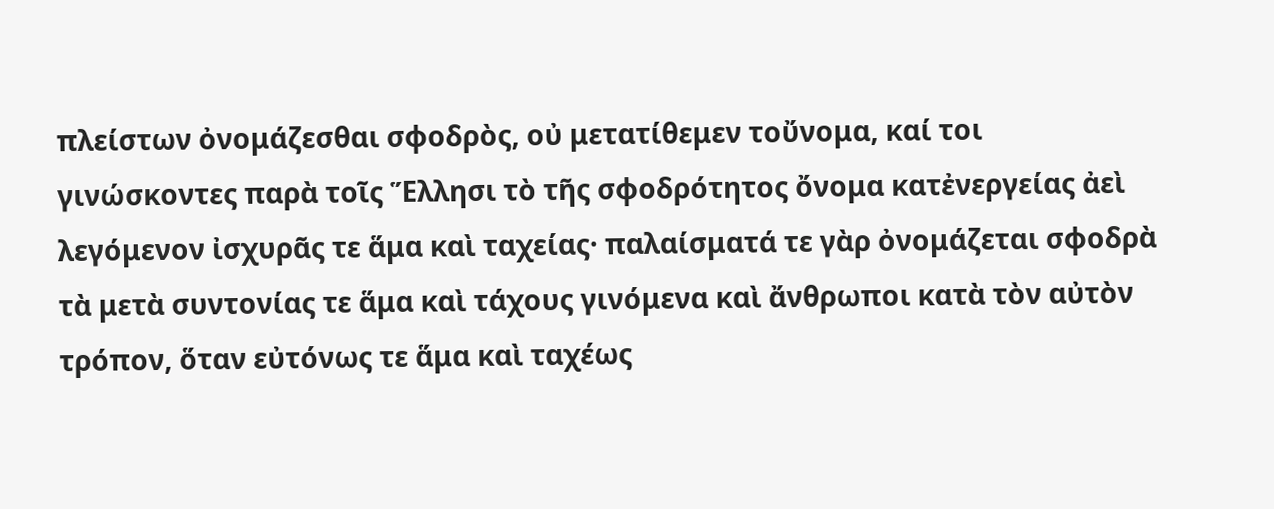πλείστων ὀνομάζεσθαι σφοδρὸς, οὐ μετατίθεμεν τοὔνομα, καί τοι γινώσκοντες παρὰ τοῖς Ἕλλησι τὸ τῆς σφοδρότητος ὄνομα κατἐνεργείας ἀεὶ λεγόμενον ἰσχυρᾶς τε ἅμα καὶ ταχείας· παλαίσματά τε γὰρ ὀνομάζεται σφοδρὰ τὰ μετὰ συντονίας τε ἅμα καὶ τάχους γινόμενα καὶ ἄνθρωποι κατὰ τὸν αὐτὸν τρόπον, ὅταν εὐτόνως τε ἅμα καὶ ταχέως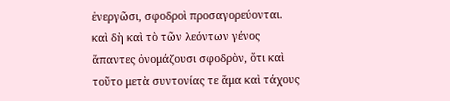ἐνεργῶσι, σφοδροὶ προσαγορεύονται. καὶ δὴ καὶ τὸ τῶν λεόντων γένος ἅπαντες ὀνομάζουσι σφοδρὸν, ὅτι καὶ τοῦτο μετὰ συντονίας τε ἅμα καὶ τάχους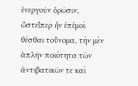ἐνεργοῦν ὁρῶσιν, ὥστεἴπερ ἦν ἐπἐμοὶ θέσθαι τοὔνομα, τὴν μὲν ἁπλῆν ποιότητα τῶν ἀντιβατικῶν τε καὶ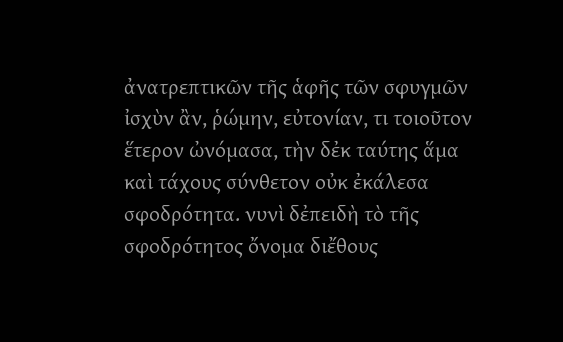ἀνατρεπτικῶν τῆς ἁφῆς τῶν σφυγμῶν ἰσχὺν ἂν, ῥώμην, εὐτονίαν, τι τοιοῦτον ἕτερον ὠνόμασα, τὴν δἐκ ταύτης ἅμα καὶ τάχους σύνθετον οὐκ ἐκάλεσα σφοδρότητα. νυνὶ δἐπειδὴ τὸ τῆς σφοδρότητος ὄνομα διἔθους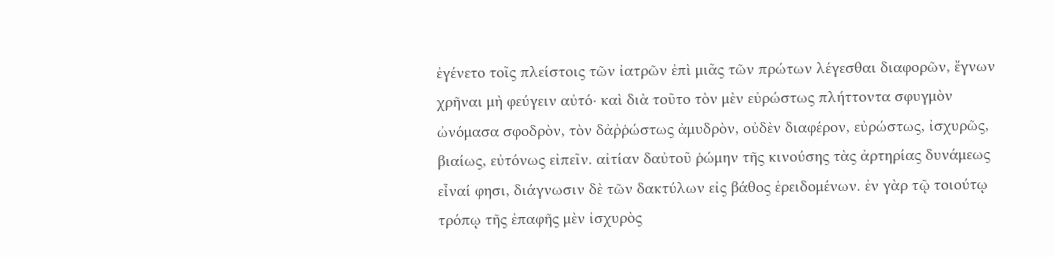ἐγένετο τοῖς πλείστοις τῶν ἰατρῶν ἐπὶ μιᾶς τῶν πρώτων λέγεσθαι διαφορῶν, ἔγνων χρῆναι μὴ φεύγειν αὐτό· καὶ διὰ τοῦτο τὸν μὲν εὐρώστως πλήττοντα σφυγμὸν ὠνόμασα σφοδρὸν, τὸν δἀῤῥώστως ἀμυδρὸν, οὐδὲν διαφέρον, εὐρώστως, ἰσχυρῶς, βιαίως, εὐτόνως εἰπεῖν. αἰτίαν δαὐτοῦ ῥώμην τῆς κινούσης τὰς ἀρτηρίας δυνάμεως εἶναί φησι, διάγνωσιν δὲ τῶν δακτύλων εἰς βάθος ἐρειδομένων. ἐν γὰρ τῷ τοιούτῳ τρόπῳ τῆς ἐπαφῆς μὲν ἰσχυρὸς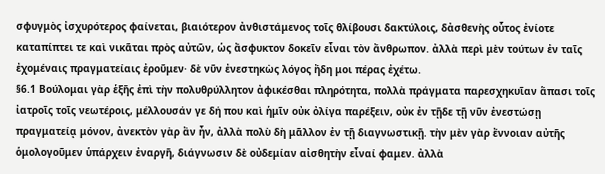σφυγμὸς ἰσχυρότερος φαίνεται, βιαιότερον ἀνθιστάμενος τοῖς θλίβουσι δακτύλοις, δἀσθενὴς οὗτος ἐνίοτε καταπίπτει τε καὶ νικᾶται πρὸς αὐτῶν, ὡς ἄσφυκτον δοκεῖν εἶναι τὸν ἄνθρωπον. ἀλλὰ περὶ μὲν τούτων ἐν ταῖς ἐχομέναις πραγματείαις ἐροῦμεν· δὲ νῦν ἐνεστηκὼς λόγος ἤδη μοι πέρας ἐχέτω.
§6.1 Βούλομαι γὰρ ἑξῆς ἐπὶ τὴν πολυθρύλλητον ἀφικέσθαι πληρότητα, πολλὰ πράγματα παρεσχηκυῖαν ἅπασι τοῖς ἰατροῖς τοῖς νεωτέροις, μέλλουσάν γε δή που καὶ ἡμῖν οὐκ ὀλίγα παρέξειν, οὐκ ἐν τῇδε τῇ νῦν ἐνεστώσῃ πραγματείᾳ μόνον, ἀνεκτὸν γὰρ ἂν ἦν, ἀλλὰ πολὺ δὴ μᾶλλον ἐν τῇ διαγνωστικῇ. τὴν μὲν γὰρ ἔννοιαν αὐτῆς ὁμολογοῦμεν ὑπάρχειν ἐναργῆ, διάγνωσιν δὲ οὐδεμίαν αἰσθητὴν εἶναί φαμεν. ἀλλὰ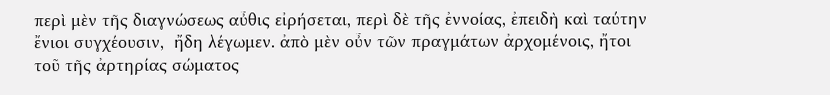περὶ μὲν τῆς διαγνώσεως αὖθις εἰρήσεται, περὶ δὲ τῆς ἐννοίας, ἐπειδὴ καὶ ταύτην ἔνιοι συγχέουσιν,  ἤδη λέγωμεν. ἀπὸ μὲν οὖν τῶν πραγμάτων ἀρχομένοις, ἤτοι τοῦ τῆς ἀρτηρίας σώματος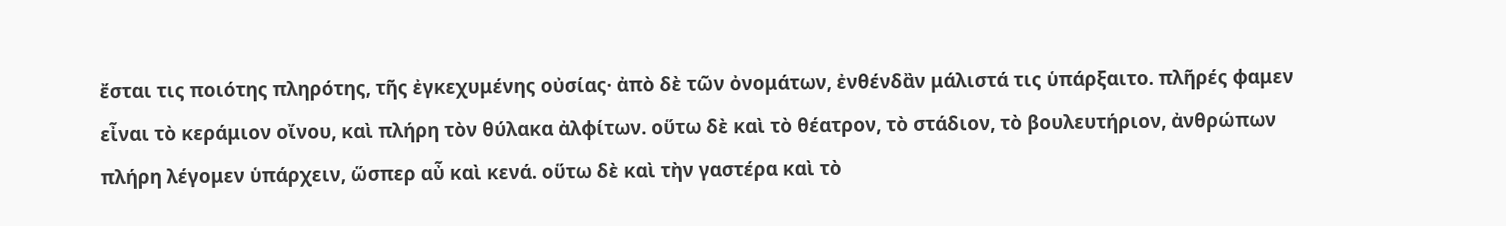ἔσται τις ποιότης πληρότης, τῆς ἐγκεχυμένης οὐσίας· ἀπὸ δὲ τῶν ὀνομάτων, ἐνθένδἂν μάλιστά τις ὑπάρξαιτο. πλῆρές φαμεν εἶναι τὸ κεράμιον οἴνου, καὶ πλήρη τὸν θύλακα ἀλφίτων. οὕτω δὲ καὶ τὸ θέατρον, τὸ στάδιον, τὸ βουλευτήριον, ἀνθρώπων πλήρη λέγομεν ὑπάρχειν, ὥσπερ αὖ καὶ κενά. οὕτω δὲ καὶ τὴν γαστέρα καὶ τὸ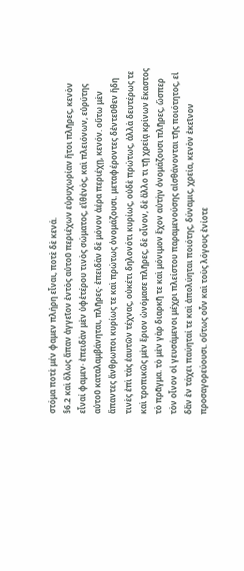στόμα ποτὲ μέν φαμεν πλήρη εἶναι, ποτὲ δὲ κενά.
§6.2 καὶ ὅλως ἅπαν ἀγγεῖον ἐντὸς αὐτοῦ περιέχων εὐρυχωρίαν ἤτοι πλῆρες, κενὸν εἶναί φαμεν· ἐπειδὰν μὲν ὑφἑτέρου τινὸς σώματος, εἴθἑνὸς, καὶ πλειόνων, εὐρύτης αὐτοῦ καταλαμβάνηται, πλῆρες· ἐπειδὰν δὲ μόνον ἀέρα περιέχῃ, κενόν. οὕτω μὲν ἅπαντες ἄνθρωποι κυρίως τε καὶ πρώτως ὀνομάζουσι. μεταφέροντες δἐντεῦθεν ἤδη τινὲς ἐπὶ τὰς ἑαυτῶν τέχνας, οὐκέτι δηλονότι κυρίως, οὐδὲ πρώτως, ἀλλὰ δευτέρως τε καὶ τροπικῶς μὲν ἔριον ὠνόμασε πλῆρες, δὲ οἶνον, δὲ ἄλλο τι τῇ χρείᾳ κρίνων ἕκαστος τὸ πρᾶγμα. τὸ μὲν γὰρ διαρκῆ τε καὶ μόνιμον ἔχον αὐτὴν ὀνομάζουσι πλῆρες, ὥσπερ τὸν οἶνον οἱ γευσάμενοι μέχρι πλείστου παραμενούσης αἰσθάνονται τῆς ποιότητος, εἰ δἂν ἐν τάχει παύηταί τε καὶ ἀπολύηται ποιότης, δύναμις, χρεία, κενὸν ἐκεῖνον προσαγορεύουσι. οὕτως οὖν καὶ τοὺς λόγους ἐνίοτε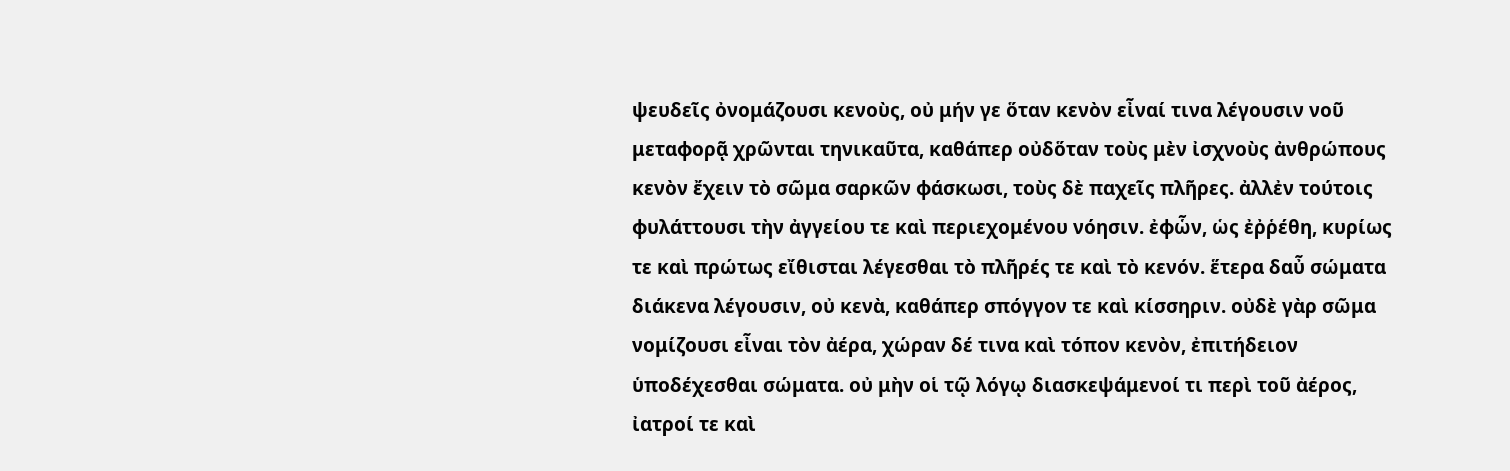ψευδεῖς ὀνομάζουσι κενοὺς, οὐ μήν γε ὅταν κενὸν εἶναί τινα λέγουσιν νοῦ μεταφορᾷ χρῶνται τηνικαῦτα, καθάπερ οὐδὅταν τοὺς μὲν ἰσχνοὺς ἀνθρώπους κενὸν ἔχειν τὸ σῶμα σαρκῶν φάσκωσι, τοὺς δὲ παχεῖς πλῆρες. ἀλλἐν τούτοις φυλάττουσι τὴν ἀγγείου τε καὶ περιεχομένου νόησιν. ἐφὧν, ὡς ἐῤῥέθη, κυρίως τε καὶ πρώτως εἴθισται λέγεσθαι τὸ πλῆρές τε καὶ τὸ κενόν. ἕτερα δαὖ σώματα διάκενα λέγουσιν, οὐ κενὰ, καθάπερ σπόγγον τε καὶ κίσσηριν. οὐδὲ γὰρ σῶμα νομίζουσι εἶναι τὸν ἀέρα, χώραν δέ τινα καὶ τόπον κενὸν, ἐπιτήδειον ὑποδέχεσθαι σώματα. οὐ μὴν οἱ τῷ λόγῳ διασκεψάμενοί τι περὶ τοῦ ἀέρος, ἰατροί τε καὶ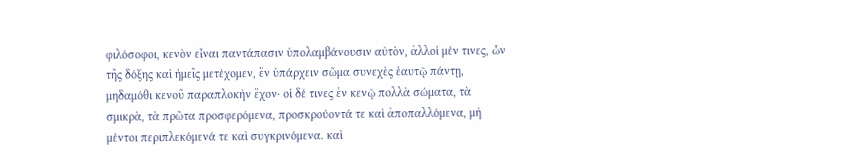φιλόσοφοι, κενὸν εἶναι παντάπασιν ὑπολαμβάνουσιν αὐτὸν, ἀλλοἱ μέν τινες, ὧν τῆς δόξης καὶ ἡμεῖς μετέχομεν, ἓν ὑπάρχειν σῶμα συνεχὲς ἑαυτῷ πάντῃ, μηδαμόθι κενοῦ παραπλοκὴν ἔχον· οἱ δέ τινες ἐν κενῷ πολλὰ σώματα, τὰ σμικρὰ, τὰ πρῶτα προσφερόμενα, προσκρούοντά τε καὶ ἀποπαλλόμενα, μὴ μέντοι περιπλεκόμενά τε καὶ συγκρινόμενα. καὶ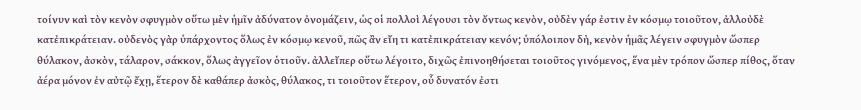τοίνυν καὶ τὸν κενὸν σφυγμὸν οὕτω μὲν ἡμῖν ἀδύνατον ὀνομάζειν, ὡς οἱ πολλοὶ λέγουσι τὸν ὄντως κενὸν, οὐδὲν γάρ ἐστιν ἐν κόσμῳ τοιοῦτον, ἀλλοὐδὲ κατἐπικράτειαν. οὐδενὸς γὰρ ὑπάρχοντος ὅλως ἐν κόσμῳ κενοῦ, πῶς ἂν εἴη τι κατἐπικράτειαν κενόν; ὑπόλοιπον δὴ, κενὸν ἡμᾶς λέγειν σφυγμὸν ὥσπερ θύλακον, ἀσκὸν, τάλαρον, σάκκον, ὅλως ἀγγεῖον ὁτιοῦν. ἀλλεἴπερ οὕτω λέγοιτο, διχῶς ἐπινοηθήσεται τοιοῦτος γινόμενος, ἕνα μὲν τρόπον ὥσπερ πίθος, ὅταν ἀέρα μόνον ἐν αὐτῷ ἔχῃ, ἕτερον δὲ καθάπερ ἀσκὸς, θύλακος, τι τοιοῦτον ἕτερον, οὗ δυνατόν ἐστι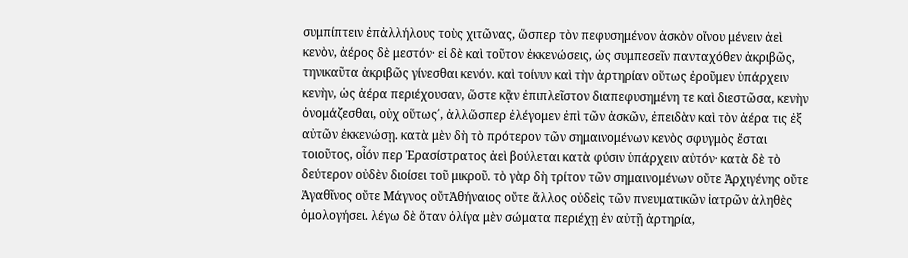συμπίπτειν ἐπἀλλήλους τοὺς χιτῶνας, ὥσπερ τὸν πεφυσημένον ἀσκὸν οἴνου μένειν ἀεὶ κενὸν, ἀέρος δὲ μεστόν· εἰ δὲ καὶ τοῦτον ἐκκενώσεις, ὡς συμπεσεῖν πανταχόθεν ἀκριβῶς, τηνικαῦτα ἀκριβῶς γίνεσθαι κενόν. καὶ τοίνυν καὶ τὴν ἀρτηρίαν οὕτως ἐροῦμεν ὑπάρχειν κενὴν, ὡς ἀέρα περιέχουσαν, ὥστε κᾂν ἐπιπλεῖστον διαπεφυσημένη τε καὶ διεστῶσα, κενὴν ὀνομάζεσθαι, οὐχ οὕτως΄, ἀλλὥσπερ ἐλέγομεν ἐπὶ τῶν ἀσκῶν, ἐπειδὰν καὶ τὸν ἀέρα τις ἐξ αὐτῶν ἐκκενώσῃ. κατὰ μὲν δὴ τὸ πρότερον τῶν σημαινομένων κενὸς σφυγμὸς ἔσται τοιοῦτος, οἷόν περ Ἐρασίστρατος ἀεὶ βούλεται κατὰ φύσιν ὑπάρχειν αὐτόν· κατὰ δὲ τὸ δεύτερον οὐδὲν διοίσει τοῦ μικροῦ. τὸ γὰρ δὴ τρίτον τῶν σημαινομένων οὔτε Ἀρχιγένης οὔτε Ἀγαθῖνος οὔτε Μάγνος οὔτἈθήναιος οὔτε ἄλλος οὐδεὶς τῶν πνευματικῶν ἰατρῶν ἀληθὲς ὁμολογήσει. λέγω δὲ ὅταν ὀλίγα μὲν σώματα περιέχῃ ἐν αὐτῇ ἀρτηρία,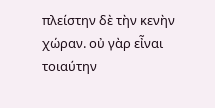πλείστην δὲ τὴν κενὴν χώραν. οὐ γὰρ εἶναι τοιαύτην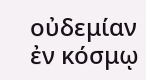οὐδεμίαν ἐν κόσμῳ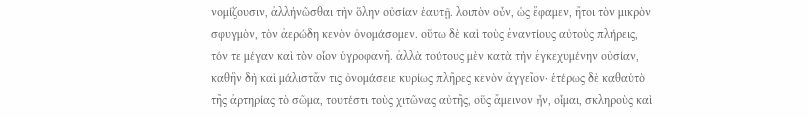νομίζουσιν, ἀλλἡνῶσθαι τὴν ὅλην οὐσίαν ἑαυτῇ. λοιπὸν οὖν, ὡς ἔφαμεν, ἤτοι τὸν μικρὸν σφυγμὸν, τὸν ἀερώδη κενὸν ὀνομάσομεν. οὕτω δὲ καὶ τοὺς ἐναντίους αὐτοὺς πλήρεις, τόν τε μέγαν καὶ τὸν οἷον ὑγροφανῆ. ἀλλὰ τούτους μὲν κατὰ τὴν ἐγκεχυμένην οὐσίαν, καθἣν δὴ καὶ μάλιστἄν τις ὀνομάσειε κυρίως πλῆρες κενὸν ἀγγεῖον· ἑτέρως δὲ καθαὑτὸ τῆς ἀρτηρίας τὸ σῶμα, τουτέστι τοὺς χιτῶνας αὐτῆς, οὕς ἄμεινον ἦν, οἶμαι, σκληροὺς καὶ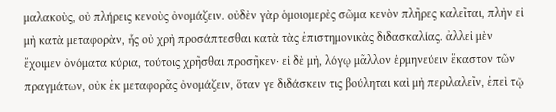μαλακοὺς, οὐ πλήρεις κενοὺς ὀνομάζειν. οὐδὲν γὰρ ὁμοιομερὲς σῶμα κενὸν πλῆρες καλεῖται, πλὴν εἰ μὴ κατὰ μεταφορὰν, ἧς οὐ χρὴ προσάπτεσθαι κατὰ τὰς ἐπιστημονικὰς διδασκαλίας. ἀλλεἰ μὲν ἔχοιμεν ὀνόματα κύρια, τούτοις χρῆσθαι προσῆκεν· εἰ δὲ μὴ, λόγῳ μᾶλλον ἑρμηνεύειν ἕκαστον τῶν πραγμάτων, οὐκ ἐκ μεταφορᾶς ὀνομάζειν, ὅταν γε διδάσκειν τις βούληται καὶ μὴ περιλαλεῖν, ἐπεὶ τῷ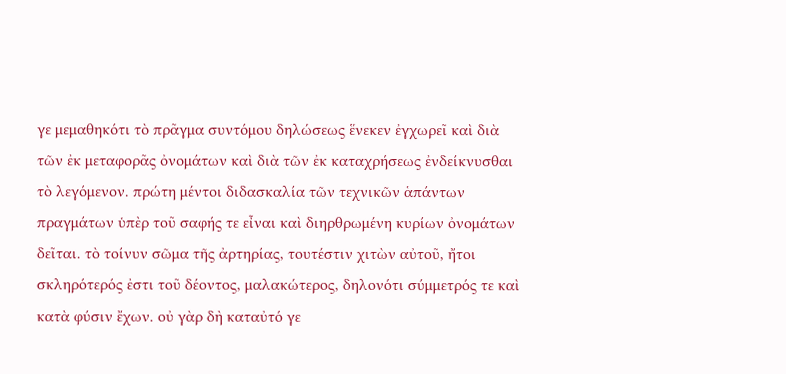γε μεμαθηκότι τὸ πρᾶγμα συντόμου δηλώσεως ἕνεκεν ἐγχωρεῖ καὶ διὰ τῶν ἐκ μεταφορᾶς ὀνομάτων καὶ διὰ τῶν ἐκ καταχρήσεως ἐνδείκνυσθαι τὸ λεγόμενον. πρώτη μέντοι διδασκαλία τῶν τεχνικῶν ἁπάντων πραγμάτων ὑπὲρ τοῦ σαφής τε εἶναι καὶ διηρθρωμένη κυρίων ὀνομάτων δεῖται. τὸ τοίνυν σῶμα τῆς ἀρτηρίας, τουτέστιν χιτὼν αὐτοῦ, ἤτοι σκληρότερός ἐστι τοῦ δέοντος, μαλακώτερος, δηλονότι σύμμετρός τε καὶ κατὰ φύσιν ἔχων. οὐ γὰρ δὴ καταὐτό γε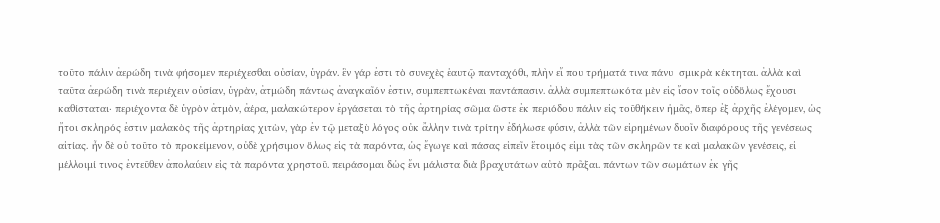τοῦτο πάλιν ἀερώδη τινὰ φήσομεν περιέχεσθαι οὐσίαν, ὑγράν. ἓν γάρ ἐστι τὸ συνεχὲς ἑαυτῷ πανταχόθι, πλὴν εἴ που τρήματά τινα πάνυ  σμικρὰ κέκτηται. ἀλλὰ καὶ ταῦτα ἀερώδη τινὰ περιέχειν οὐσίαν, ὑγρὰν, ἀτμώδη πάντως ἀναγκαῖόν ἐστιν, συμπεπτωκέναι παντάπασιν. ἀλλὰ συμπεπτωκότα μὲν εἰς ἴσον τοῖς οὐδὅλως ἔχουσι καθίσταται· περιέχοντα δὲ ὑγρὸν ἀτμὸν, ἀέρα, μαλακώτερον ἐργάσεται τὸ τῆς ἀρτηρίας σῶμα ὥστε ἐκ περιόδου πάλιν εἰς τοῦθἥκειν ἡμᾶς, ὅπερ ἐξ ἀρχῆς ἐλέγομεν, ὡς ἤτοι σκληρός ἐστιν μαλακὸς τῆς ἀρτηρίας χιτὼν, γὰρ ἐν τῷ μεταξὺ λόγος οὐκ ἄλλην τινὰ τρίτην ἐδήλωσε φύσιν, ἀλλὰ τῶν εἰρημένων δυοῖν διαφόρους τῆς γενέσεως αἰτίας. ἦν δὲ οὐ τοῦτο τὸ προκείμενον, οὐδὲ χρήσιμον ὅλως εἰς τὰ παρόντα, ὡς ἔγωγε καὶ πάσας εἰπεῖν ἕτοιμός εἰμι τὰς τῶν σκληρῶν τε καὶ μαλακῶν γενέσεις, εἰ μέλλοιμί τινος ἐντεῦθεν ἀπολαύειν εἰς τὰ παρόντα χρηστοῦ. πειράσομαι δὡς ἔνι μάλιστα διὰ βραχυτάτων αὐτὸ πρᾶξαι. πάντων τῶν σωμάτων ἐκ γῆς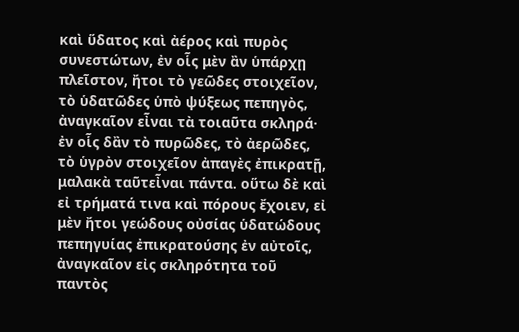καὶ ὕδατος καὶ ἀέρος καὶ πυρὸς συνεστώτων, ἐν οἷς μὲν ἂν ὑπάρχῃ πλεῖστον, ἤτοι τὸ γεῶδες στοιχεῖον, τὸ ὑδατῶδες ὑπὸ ψύξεως πεπηγὸς, ἀναγκαῖον εἶναι τὰ τοιαῦτα σκληρά· ἐν οἷς δἂν τὸ πυρῶδες, τὸ ἀερῶδες, τὸ ὑγρὸν στοιχεῖον ἀπαγὲς ἐπικρατῇ, μαλακὰ ταῦτεἶναι πάντα. οὕτω δὲ καὶ εἰ τρήματά τινα καὶ πόρους ἔχοιεν, εἰ μὲν ἤτοι γεώδους οὐσίας ὑδατώδους πεπηγυίας ἐπικρατούσης ἐν αὐτοῖς, ἀναγκαῖον εἰς σκληρότητα τοῦ παντὸς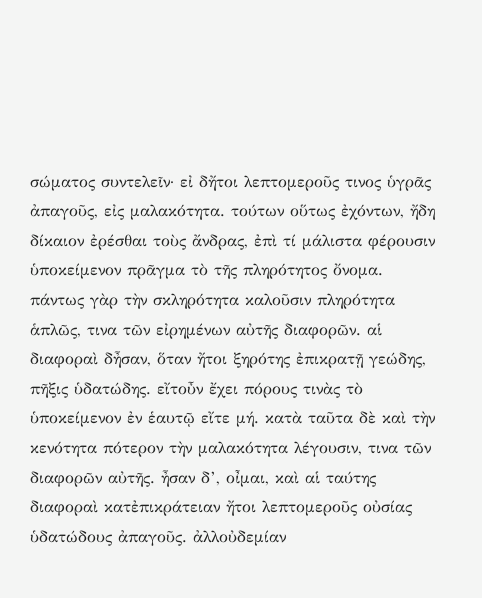σώματος συντελεῖν· εἰ δἤτοι λεπτομεροῦς τινος ὑγρᾶς ἀπαγοῦς, εἰς μαλακότητα. τούτων οὕτως ἐχόντων, ἤδη δίκαιον ἐρέσθαι τοὺς ἄνδρας, ἐπὶ τί μάλιστα φέρουσιν ὑποκείμενον πρᾶγμα τὸ τῆς πληρότητος ὄνομα. πάντως γὰρ τὴν σκληρότητα καλοῦσιν πληρότητα ἁπλῶς, τινα τῶν εἰρημένων αὐτῆς διαφορῶν. αἱ διαφοραὶ δἦσαν, ὅταν ἤτοι ξηρότης ἐπικρατῇ γεώδης, πῆξις ὑδατώδης. εἴτοὖν ἔχει πόρους τινὰς τὸ ὑποκείμενον ἐν ἑαυτῷ εἴτε μή. κατὰ ταῦτα δὲ καὶ τὴν κενότητα πότερον τὴν μαλακότητα λέγουσιν, τινα τῶν διαφορῶν αὐτῆς. ἦσαν δ’, οἶμαι, καὶ αἱ ταύτης διαφοραὶ κατἐπικράτειαν ἤτοι λεπτομεροῦς οὐσίας ὑδατώδους ἀπαγοῦς. ἀλλοὐδεμίαν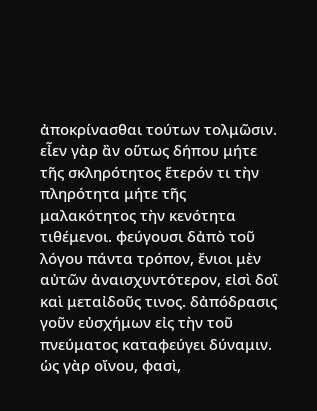ἀποκρίνασθαι τούτων τολμῶσιν. εἶεν γὰρ ἂν οὕτως δήπου μήτε τῆς σκληρότητος ἕτερόν τι τὴν πληρότητα μήτε τῆς μαλακότητος τὴν κενότητα τιθέμενοι. φεύγουσι δἀπὸ τοῦ λόγου πάντα τρόπον, ἔνιοι μὲν αὐτῶν ἀναισχυντότερον, εἰσὶ δοἳ καὶ μεταἰδοῦς τινος. δἀπόδρασις γοῦν εὐσχήμων εἰς τὴν τοῦ πνεύματος καταφεύγει δύναμιν. ὡς γὰρ οἴνου, φασὶ,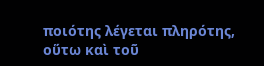ποιότης λέγεται πληρότης, οὕτω καὶ τοῦ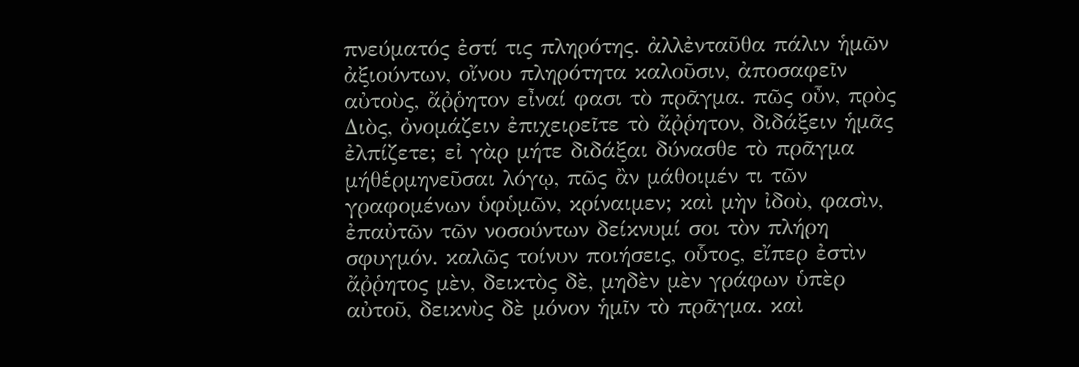πνεύματός ἐστί τις πληρότης. ἀλλἐνταῦθα πάλιν ἡμῶν ἀξιούντων, οἴνου πληρότητα καλοῦσιν, ἀποσαφεῖν αὐτοὺς, ἄῤῥητον εἶναί φασι τὸ πρᾶγμα. πῶς οὖν, πρὸς Διὸς, ὀνομάζειν ἐπιχειρεῖτε τὸ ἄῤῥητον, διδάξειν ἡμᾶς ἐλπίζετε; εἰ γὰρ μήτε διδάξαι δύνασθε τὸ πρᾶγμα μήθἑρμηνεῦσαι λόγῳ, πῶς ἂν μάθοιμέν τι τῶν γραφομένων ὑφὑμῶν, κρίναιμεν; καὶ μὴν ἰδοὺ, φασὶν, ἐπαὐτῶν τῶν νοσούντων δείκνυμί σοι τὸν πλήρη σφυγμόν. καλῶς τοίνυν ποιήσεις, οὗτος, εἴπερ ἐστὶν ἄῤῥητος μὲν, δεικτὸς δὲ, μηδὲν μὲν γράφων ὑπὲρ αὐτοῦ, δεικνὺς δὲ μόνον ἡμῖν τὸ πρᾶγμα. καὶ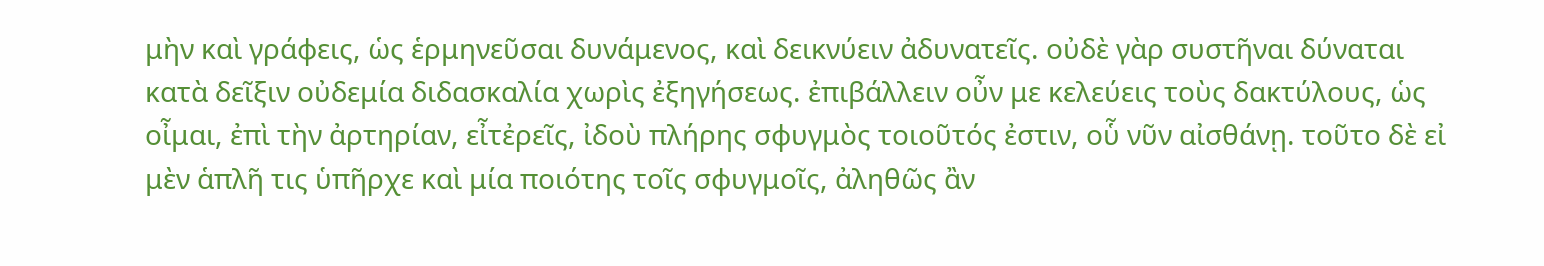μὴν καὶ γράφεις, ὡς ἑρμηνεῦσαι δυνάμενος, καὶ δεικνύειν ἀδυνατεῖς. οὐδὲ γὰρ συστῆναι δύναται κατὰ δεῖξιν οὐδεμία διδασκαλία χωρὶς ἐξηγήσεως. ἐπιβάλλειν οὖν με κελεύεις τοὺς δακτύλους, ὡς οἶμαι, ἐπὶ τὴν ἀρτηρίαν, εἶτἐρεῖς, ἰδοὺ πλήρης σφυγμὸς τοιοῦτός ἐστιν, οὗ νῦν αἰσθάνῃ. τοῦτο δὲ εἰ μὲν ἁπλῆ τις ὑπῆρχε καὶ μία ποιότης τοῖς σφυγμοῖς, ἀληθῶς ἂν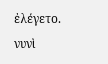ἐλέγετο. νυνὶ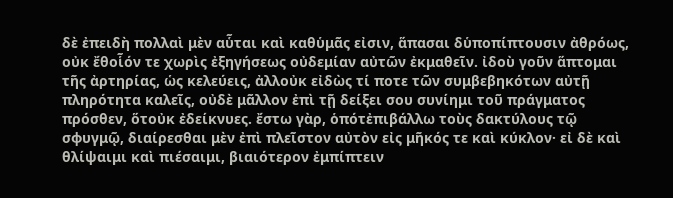δὲ ἐπειδὴ πολλαὶ μὲν αὗται καὶ καθὑμᾶς εἰσιν, ἅπασαι δὑποπίπτουσιν ἀθρόως, οὐκ ἔθοἷόν τε χωρὶς ἐξηγήσεως οὐδεμίαν αὐτῶν ἐκμαθεῖν. ἰδοὺ γοῦν ἅπτομαι τῆς ἀρτηρίας, ὡς κελεύεις, ἀλλοὐκ εἰδὼς τί ποτε τῶν συμβεβηκότων αὐτῇ πληρότητα καλεῖς, οὐδὲ μᾶλλον ἐπὶ τῇ δείξει σου συνίημι τοῦ πράγματος πρόσθεν, ὅτοὐκ ἐδείκνυες. ἔστω γὰρ, ὁπότἐπιβάλλω τοὺς δακτύλους τῷ σφυγμῷ, διαίρεσθαι μὲν ἐπὶ πλεῖστον αὐτὸν εἰς μῆκός τε καὶ κύκλον· εἰ δὲ καὶ θλίψαιμι καὶ πιέσαιμι, βιαιότερον ἐμπίπτειν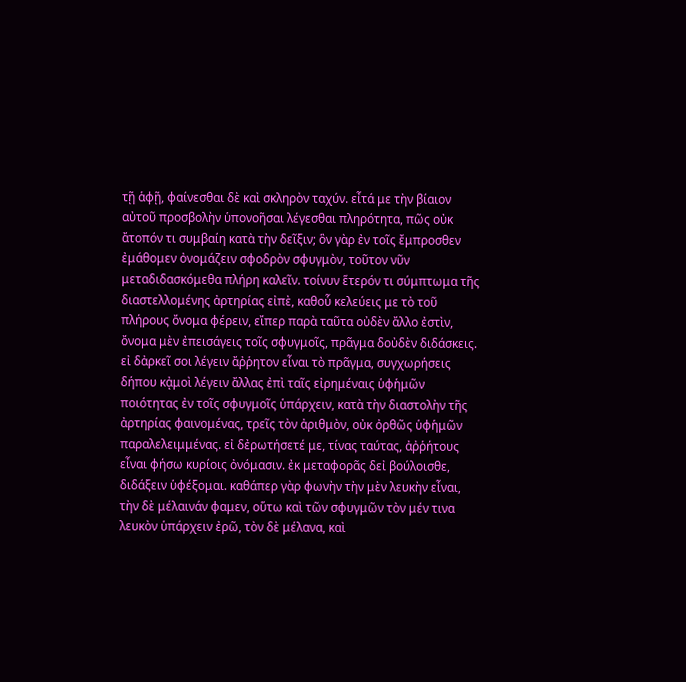τῇ ἁφῇ, φαίνεσθαι δὲ καὶ σκληρὸν ταχύν. εἶτά με τὴν βίαιον αὐτοῦ προσβολὴν ὑπονοῆσαι λέγεσθαι πληρότητα, πῶς οὐκ ἄτοπόν τι συμβαίη κατὰ τὴν δεῖξιν; ὃν γὰρ ἐν τοῖς ἔμπροσθεν ἐμάθομεν ὀνομάζειν σφοδρὸν σφυγμὸν, τοῦτον νῦν μεταδιδασκόμεθα πλήρη καλεῖν. τοίνυν ἕτερόν τι σύμπτωμα τῆς διαστελλομένης ἀρτηρίας εἰπὲ, καθοὗ κελεύεις με τὸ τοῦ πλήρους ὄνομα φέρειν, εἴπερ παρὰ ταῦτα οὐδὲν ἄλλο ἐστὶν, ὄνομα μὲν ἐπεισάγεις τοῖς σφυγμοῖς, πρᾶγμα δοὐδὲν διδάσκεις. εἰ δἀρκεῖ σοι λέγειν ἄῤῥητον εἶναι τὸ πρᾶγμα, συγχωρήσεις δήπου κᾀμοὶ λέγειν ἄλλας ἐπὶ ταῖς εἰρημέναις ὑφἡμῶν ποιότητας ἐν τοῖς σφυγμοῖς ὑπάρχειν, κατὰ τὴν διαστολὴν τῆς ἀρτηρίας φαινομένας, τρεῖς τὸν ἀριθμὸν, οὐκ ὀρθῶς ὑφἡμῶν παραλελειμμένας. εἰ δἐρωτήσετέ με, τίνας ταύτας, ἀῤῥήτους εἶναι φήσω κυρίοις ὀνόμασιν. ἐκ μεταφορᾶς δεἰ βούλοισθε, διδάξειν ὑφέξομαι. καθάπερ γὰρ φωνὴν τὴν μὲν λευκὴν εἶναι, τὴν δὲ μέλαινάν φαμεν, οὕτω καὶ τῶν σφυγμῶν τὸν μέν τινα λευκὸν ὑπάρχειν ἐρῶ, τὸν δὲ μέλανα, καὶ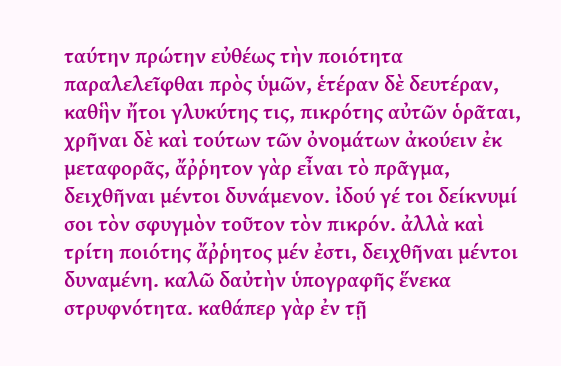ταύτην πρώτην εὐθέως τὴν ποιότητα παραλελεῖφθαι πρὸς ὑμῶν, ἑτέραν δὲ δευτέραν, καθἣν ἤτοι γλυκύτης τις, πικρότης αὐτῶν ὁρᾶται, χρῆναι δὲ καὶ τούτων τῶν ὀνομάτων ἀκούειν ἐκ μεταφορᾶς, ἄῤῥητον γὰρ εἶναι τὸ πρᾶγμα, δειχθῆναι μέντοι δυνάμενον. ἰδού γέ τοι δείκνυμί σοι τὸν σφυγμὸν τοῦτον τὸν πικρόν. ἀλλὰ καὶ τρίτη ποιότης ἄῤῥητος μέν ἐστι, δειχθῆναι μέντοι δυναμένη. καλῶ δαὐτὴν ὑπογραφῆς ἕνεκα στρυφνότητα. καθάπερ γὰρ ἐν τῇ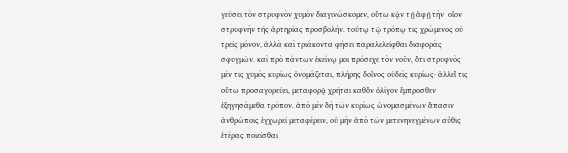γεύσει τὸν στρυφνὸν χυμὸν διαγινώσκομεν, οὕτω κᾀν τῇ ἁφῇ τὴν  οἷον στρυφνὴν τῆς ἀρτηρίας προσβολήν. τούτῳ τῷ τρόπῳ τις χρώμενος οὐ τρεῖς μόνον, ἀλλὰ καὶ τριάκοντα φήσει παραλελεῖφθαι διαφορὰς σφυγμῶν. καὶ πρὸ πάντων ἐκείνῳ μοι πρόσεχε τὸν νοῦν, ὅτι στρυφνὸς μέν τις χυμὸς κυρίως ὀνομάζεται, πλήρης δοἶνος οὐδεὶς κυρίως· ἀλλεἴ τις οὕτω προσαγορεύει, μεταφορᾷ χρῆται καθὃν ὀλίγον ἔμπροσθεν ἐξηγησάμεθα τρόπον. ἀπὸ μὲν δὴ τῶν κυρίως ὠνομασμένων ἅπασιν ἀνθρώποις ἐγχωρεῖ μεταφέρειν, οὐ μὴν ἀπὸ τῶν μετενηνεγμένων αὖθις ἑτέρας ποιεῖσθαι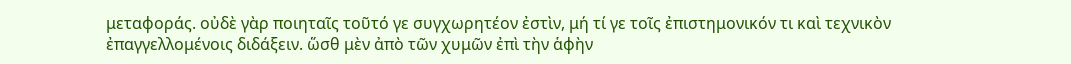μεταφοράς. οὐδὲ γὰρ ποιηταῖς τοῦτό γε συγχωρητέον ἐστὶν, μή τί γε τοῖς ἐπιστημονικόν τι καὶ τεχνικὸν ἐπαγγελλομένοις διδάξειν. ὥσθ μὲν ἀπὸ τῶν χυμῶν ἐπὶ τὴν ἁφὴν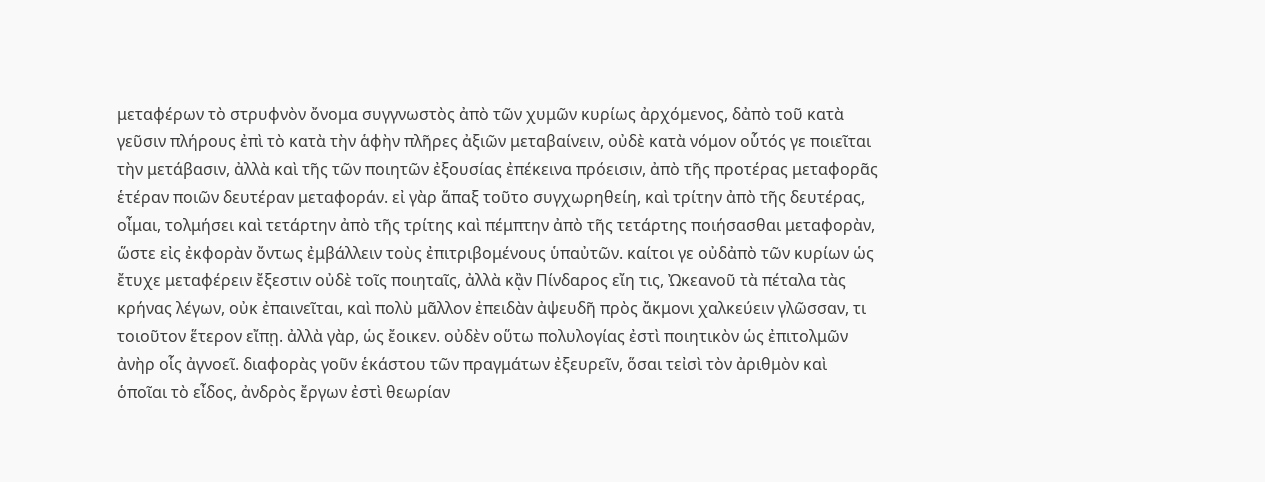μεταφέρων τὸ στρυφνὸν ὄνομα συγγνωστὸς ἀπὸ τῶν χυμῶν κυρίως ἀρχόμενος, δἀπὸ τοῦ κατὰ γεῦσιν πλήρους ἐπὶ τὸ κατὰ τὴν ἁφὴν πλῆρες ἀξιῶν μεταβαίνειν, οὐδὲ κατὰ νόμον οὗτός γε ποιεῖται τὴν μετάβασιν, ἀλλὰ καὶ τῆς τῶν ποιητῶν ἐξουσίας ἐπέκεινα πρόεισιν, ἀπὸ τῆς προτέρας μεταφορᾶς ἑτέραν ποιῶν δευτέραν μεταφοράν. εἰ γὰρ ἅπαξ τοῦτο συγχωρηθείη, καὶ τρίτην ἀπὸ τῆς δευτέρας, οἶμαι, τολμήσει καὶ τετάρτην ἀπὸ τῆς τρίτης καὶ πέμπτην ἀπὸ τῆς τετάρτης ποιήσασθαι μεταφορὰν, ὥστε εἰς ἐκφορὰν ὄντως ἐμβάλλειν τοὺς ἐπιτριβομένους ὑπαὐτῶν. καίτοι γε οὐδἀπὸ τῶν κυρίων ὡς ἔτυχε μεταφέρειν ἔξεστιν οὐδὲ τοῖς ποιηταῖς, ἀλλὰ κᾂν Πίνδαρος εἴη τις, Ὠκεανοῦ τὰ πέταλα τὰς κρήνας λέγων, οὐκ ἐπαινεῖται, καὶ πολὺ μᾶλλον ἐπειδὰν ἀψευδῆ πρὸς ἄκμονι χαλκεύειν γλῶσσαν, τι τοιοῦτον ἕτερον εἴπῃ. ἀλλὰ γὰρ, ὡς ἔοικεν. οὐδὲν οὕτω πολυλογίας ἐστὶ ποιητικὸν ὡς ἐπιτολμῶν ἀνὴρ οἷς ἀγνοεῖ. διαφορὰς γοῦν ἑκάστου τῶν πραγμάτων ἐξευρεῖν, ὅσαι τεἰσὶ τὸν ἀριθμὸν καὶ ὁποῖαι τὸ εἶδος, ἀνδρὸς ἔργων ἐστὶ θεωρίαν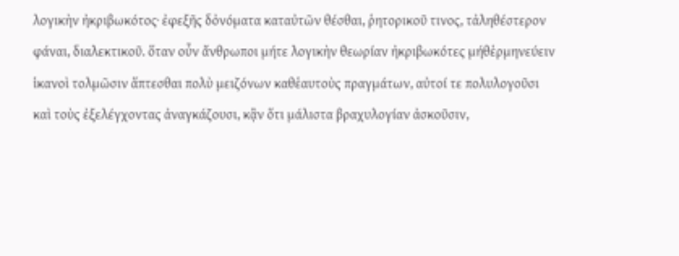λογικὴν ἠκριβωκότος· ἐφεξῆς δὀνόματα καταὐτῶν θέσθαι, ῥητορικοῦ τινος, τἀληθέστερον φάναι, διαλεκτικοῦ. ὅταν οὖν ἄνθρωποι μήτε λογικὴν θεωρίαν ἠκριβωκότες μήθἑρμηνεύειν ἱκανοὶ τολμῶσιν ἅπτεσθαι πολὺ μειζόνων καθἑαυτοὺς πραγμάτων, αὐτοί τε πολυλογοῦσι καὶ τοὺς ἐξελέγχοντας ἀναγκάζουσι, κᾂν ὅτι μάλιστα βραχυλογίαν ἀσκοῦσιν,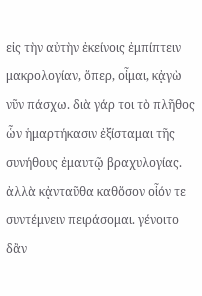εἰς τὴν αὐτὴν ἐκείνοις ἐμπίπτειν μακρολογίαν, ὅπερ, οἶμαι, κᾀγὼ νῦν πάσχω. διὰ γάρ τοι τὸ πλῆθος ὧν ἡμαρτήκασιν ἐξίσταμαι τῆς συνήθους ἐμαυτῷ βραχυλογίας. ἀλλὰ κᾀνταῦθα καθὅσον οἷόν τε συντέμνειν πειράσομαι. γένοιτο δἂν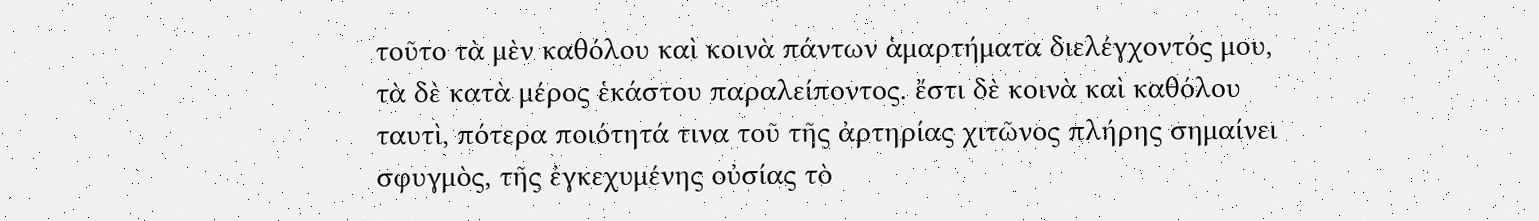τοῦτο τὰ μὲν καθόλου καὶ κοινὰ πάντων ἁμαρτήματα διελέγχοντός μου, τὰ δὲ κατὰ μέρος ἑκάστου παραλείποντος. ἔστι δὲ κοινὰ καὶ καθόλου ταυτὶ, πότερα ποιότητά τινα τοῦ τῆς ἀρτηρίας χιτῶνος πλήρης σημαίνει σφυγμὸς, τῆς ἐγκεχυμένης οὐσίας τὸ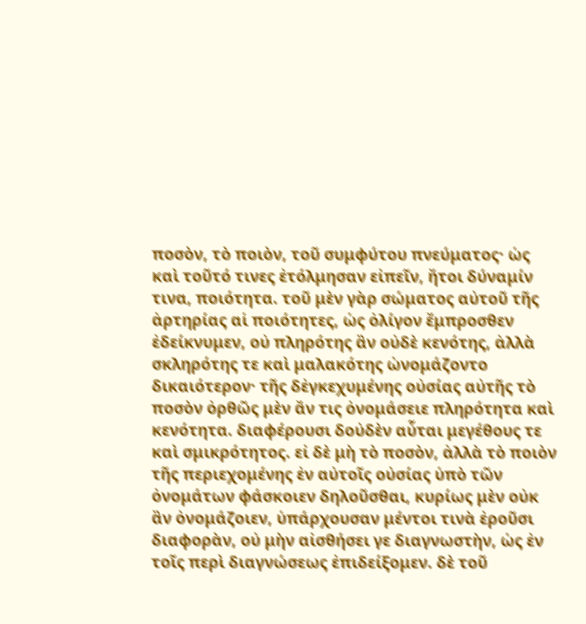ποσὸν, τὸ ποιὸν, τοῦ συμφύτου πνεύματος· ὡς καὶ τοῦτό τινες ἐτόλμησαν εἰπεῖν, ἤτοι δύναμίν τινα, ποιότητα. τοῦ μὲν γὰρ σώματος αὐτοῦ τῆς ἀρτηρίας αἱ ποιότητες, ὡς ὀλίγον ἔμπροσθεν ἐδείκνυμεν, οὐ πληρότης ἂν οὐδὲ κενότης, ἀλλὰ σκληρότης τε καὶ μαλακότης ὠνομάζοντο δικαιότερον· τῆς δἐγκεχυμένης οὐσίας αὐτῆς τὸ ποσὸν ὀρθῶς μὲν ἄν τις ὀνομάσειε πληρότητα καὶ κενότητα. διαφέρουσι δοὐδὲν αὗται μεγέθους τε καὶ σμικρότητος. εἰ δὲ μὴ τὸ ποσὸν, ἀλλὰ τὸ ποιὸν τῆς περιεχομένης ἐν αὐτοῖς οὐσίας ὑπὸ τῶν ὀνομάτων φάσκοιεν δηλοῦσθαι, κυρίως μὲν οὐκ ἂν ὀνομάζοιεν, ὑπάρχουσαν μέντοι τινὰ ἐροῦσι διαφορὰν, οὐ μὴν αἰσθήσει γε διαγνωστὴν, ὡς ἐν τοῖς περὶ διαγνώσεως ἐπιδείξομεν. δὲ τοῦ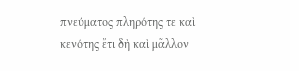πνεύματος πληρότης τε καὶ κενότης ἔτι δὴ καὶ μᾶλλον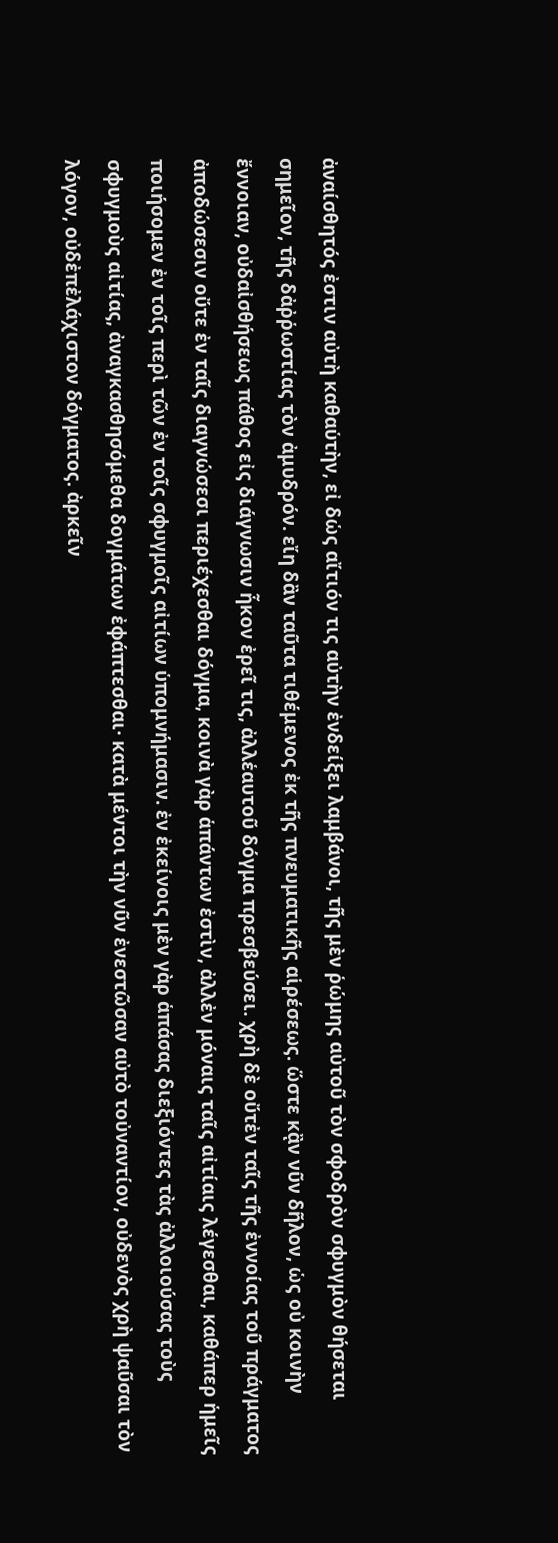ἀναίσθητός ἐστιν αὐτὴ καθαὑτὴν, εἰ δὡς αἴτιόν τις αὐτὴν ἐνδείξει λαμβάνοι, τῆς μὲν ῥώμης αὐτοῦ τὸν σφοδρὸν σφυγμὸν θήσεται σημεῖον, τῆς δἀῤῥωστίας τὸν ἀμυδρόν. εἴη δἂν ταῦτα τιθέμενος ἐκ τῆς πνευματικῆς αἱρέσεως. ὥστε κᾂν νῦν δῆλον, ὡς οὐ κοινὴν ἔννοιαν, οὐδαἰσθήσεως πάθος εἰς διάγνωσιν ἧκον ἐρεῖ τις, ἀλλἑαυτοῦ δόγμα πρεσβεύσει. χρὴ δὲ οὔτἐν ταῖς τῆς ἐννοίας τοῦ πράγματος ἀποδώσεσιν οὔτε ἐν ταῖς διαγνώσεσι περιέχεσθαι δόγμα, κοινὰ γὰρ ἁπάντων ἐστὶν, ἀλλἐν μόναις ταῖς αἰτίαις λέγεσθαι, καθάπερ ἡμεῖς ποιήσομεν ἐν τοῖς περὶ τῶν ἐν τοῖς σφυγμοῖς αἰτίων ὑπομνήμασιν. ἐν ἐκείνοις μὲν γὰρ ἁπάσας διεξιόντες τὰς ἀλλοιούσας τοὺς σφυγμοὺς αἰτίας, ἀναγκασθησόμεθα δογμάτων ἐφάπτεσθαι· κατὰ μέντοι τὴν νῦν ἐνεστῶσαν αὐτὸ τοὐναντίον, οὐδενὸς χρὴ ψαῦσαι τὸν λόγον, οὐδἐπἐλάχιστον δόγματος. ἀρκεῖν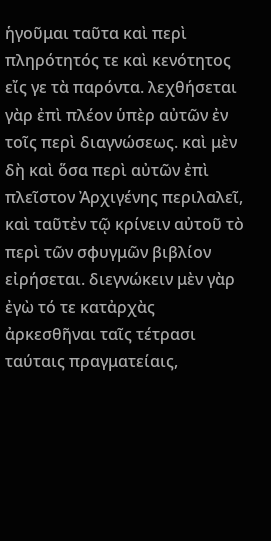ἡγοῦμαι ταῦτα καὶ περὶ πληρότητός τε καὶ κενότητος εἴς γε τὰ παρόντα. λεχθήσεται γὰρ ἐπὶ πλέον ὑπὲρ αὐτῶν ἐν τοῖς περὶ διαγνώσεως. καὶ μὲν δὴ καὶ ὅσα περὶ αὐτῶν ἐπὶ πλεῖστον Ἀρχιγένης περιλαλεῖ, καὶ ταῦτἐν τῷ κρίνειν αὐτοῦ τὸ περὶ τῶν σφυγμῶν βιβλίον εἰρήσεται. διεγνώκειν μὲν γὰρ ἐγὼ τό τε κατἀρχὰς ἀρκεσθῆναι ταῖς τέτρασι ταύταις πραγματείαις,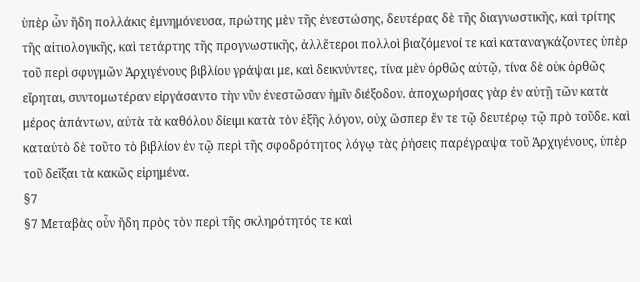ὑπὲρ ὧν ἤδη πολλάκις ἐμνημόνευσα, πρώτης μὲν τῆς ἐνεστώσης, δευτέρας δὲ τῆς διαγνωστικῆς, καὶ τρίτης τῆς αἰτιολογικῆς, καὶ τετάρτης τῆς προγνωστικῆς, ἀλλἕτεροι πολλοὶ βιαζόμενοί τε καὶ καταναγκάζοντες ὑπὲρ τοῦ περὶ σφυγμῶν Ἀρχιγένους βιβλίου γράψαι με, καὶ δεικνύντες, τίνα μὲν ὀρθῶς αὐτῷ, τίνα δὲ οὐκ ὀρθῶς εἴρηται, συντομωτέραν εἰργάσαντο τὴν νῦν ἐνεστῶσαν ἡμῖν διέξοδον. ἀποχωρήσας γὰρ ἐν αὐτῇ τῶν κατὰ μέρος ἁπάντων, αὐτὰ τὰ καθόλου δίειμι κατὰ τὸν ἑξῆς λόγον, οὐχ ὥσπερ ἔν τε τῷ δευτέρῳ τῷ πρὸ τοῦδε. καὶ καταὐτὸ δὲ τοῦτο τὸ βιβλίον ἐν τῷ περὶ τῆς σφοδρότητος λόγῳ τὰς ῥήσεις παρέγραψα τοῦ Ἀρχιγένους, ὑπὲρ τοῦ δεῖξαι τὰ κακῶς εἰρημένα.
§7
§7 Μεταβὰς οὖν ἤδη πρὸς τὸν περὶ τῆς σκληρότητός τε καὶ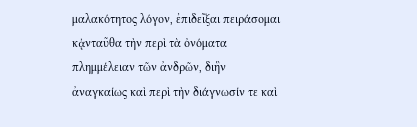μαλακότητος λόγον, ἐπιδεῖξαι πειράσομαι κᾀνταῦθα τὴν περὶ τὰ ὀνόματα πλημμέλειαν τῶν ἀνδρῶν, διἣν ἀναγκαίως καὶ περὶ τὴν διάγνωσίν τε καὶ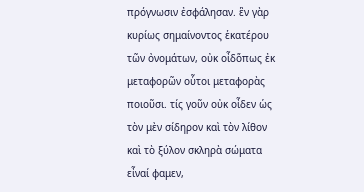πρόγνωσιν ἐσφάλησαν. ἓν γὰρ κυρίως σημαίνοντος ἑκατέρου τῶν ὀνομάτων, οὐκ οἶδὅπως ἐκ μεταφορῶν οὗτοι μεταφορὰς ποιοῦσι. τίς γοῦν οὐκ οἶδεν ὡς τὸν μὲν σίδηρον καὶ τὸν λίθον καὶ τὸ ξύλον σκληρὰ σώματα εἶναί φαμεν,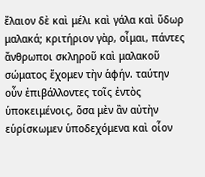ἔλαιον δὲ καὶ μέλι καὶ γάλα καὶ ὕδωρ μαλακά; κριτήριον γὰρ, οἶμαι, πάντες ἄνθρωποι σκληροῦ καὶ μαλακοῦ σώματος ἔχομεν τὴν ἁφήν. ταύτην οὖν ἐπιβάλλοντες τοῖς ἐντὸς ὑποκειμένοις, ὅσα μὲν ἂν αὐτὴν εὑρίσκωμεν ὑποδεχόμενα καὶ οἷον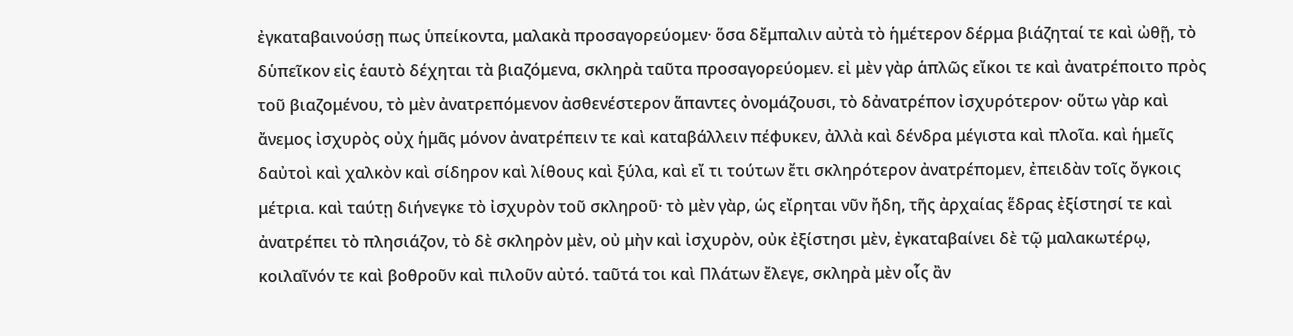ἐγκαταβαινούσῃ πως ὑπείκοντα, μαλακὰ προσαγορεύομεν· ὅσα δἔμπαλιν αὐτὰ τὸ ἡμέτερον δέρμα βιάζηταί τε καὶ ὠθῇ, τὸ δὑπεῖκον εἰς ἑαυτὸ δέχηται τὰ βιαζόμενα, σκληρὰ ταῦτα προσαγορεύομεν. εἰ μὲν γὰρ ἁπλῶς εἴκοι τε καὶ ἀνατρέποιτο πρὸς τοῦ βιαζομένου, τὸ μὲν ἀνατρεπόμενον ἀσθενέστερον ἅπαντες ὀνομάζουσι, τὸ δἀνατρέπον ἰσχυρότερον· οὕτω γὰρ καὶ ἄνεμος ἰσχυρὸς οὐχ ἡμᾶς μόνον ἀνατρέπειν τε καὶ καταβάλλειν πέφυκεν, ἀλλὰ καὶ δένδρα μέγιστα καὶ πλοῖα. καὶ ἡμεῖς δαὐτοὶ καὶ χαλκὸν καὶ σίδηρον καὶ λίθους καὶ ξύλα, καὶ εἴ τι τούτων ἔτι σκληρότερον ἀνατρέπομεν, ἐπειδὰν τοῖς ὄγκοις μέτρια. καὶ ταύτῃ διήνεγκε τὸ ἰσχυρὸν τοῦ σκληροῦ· τὸ μὲν γὰρ, ὡς εἴρηται νῦν ἤδη, τῆς ἀρχαίας ἕδρας ἐξίστησί τε καὶ ἀνατρέπει τὸ πλησιάζον, τὸ δὲ σκληρὸν μὲν, οὐ μὴν καὶ ἰσχυρὸν, οὐκ ἐξίστησι μὲν, ἐγκαταβαίνει δὲ τῷ μαλακωτέρῳ, κοιλαῖνόν τε καὶ βοθροῦν καὶ πιλοῦν αὐτό. ταῦτά τοι καὶ Πλάτων ἔλεγε, σκληρὰ μὲν οἷς ἂν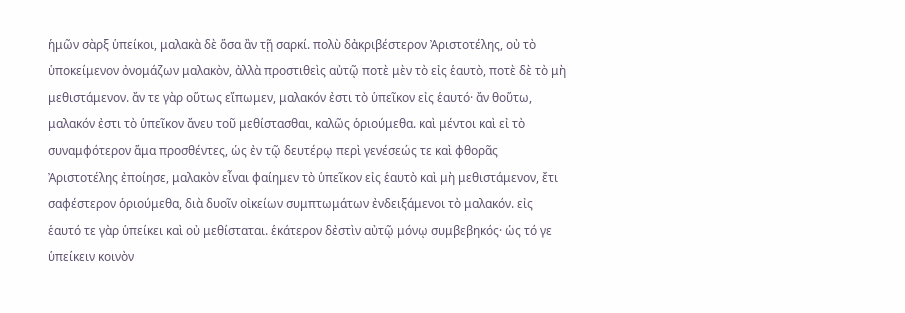ἡμῶν σὰρξ ὑπείκοι, μαλακὰ δὲ ὅσα ἂν τῇ σαρκί. πολὺ δἀκριβέστερον Ἀριστοτέλης, οὐ τὸ ὑποκείμενον ὀνομάζων μαλακὸν, ἀλλὰ προστιθεὶς αὐτῷ ποτὲ μὲν τὸ εἰς ἑαυτὸ, ποτὲ δὲ τὸ μὴ μεθιστάμενον. ἄν τε γὰρ οὕτως εἴπωμεν, μαλακόν ἐστι τὸ ὑπεῖκον εἰς ἑαυτό· ἄν θοὕτω, μαλακόν ἐστι τὸ ὑπεῖκον ἄνευ τοῦ μεθίστασθαι, καλῶς ὁριούμεθα. καὶ μέντοι καὶ εἰ τὸ συναμφότερον ἅμα προσθέντες, ὡς ἐν τῷ δευτέρῳ περὶ γενέσεώς τε καὶ φθορᾶς Ἀριστοτέλης ἐποίησε, μαλακὸν εἶναι φαίημεν τὸ ὑπεῖκον εἰς ἑαυτὸ καὶ μὴ μεθιστάμενον, ἔτι σαφέστερον ὁριούμεθα, διὰ δυοῖν οἰκείων συμπτωμάτων ἐνδειξάμενοι τὸ μαλακόν. εἰς ἑαυτό τε γὰρ ὑπείκει καὶ οὐ μεθίσταται. ἑκάτερον δἐστὶν αὐτῷ μόνῳ συμβεβηκός· ὡς τό γε ὑπείκειν κοινὸν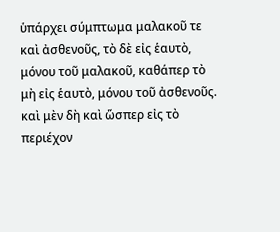ὑπάρχει σύμπτωμα μαλακοῦ τε καὶ ἀσθενοῦς, τὸ δὲ εἰς ἑαυτὸ, μόνου τοῦ μαλακοῦ, καθάπερ τὸ μὴ εἰς ἑαυτὸ, μόνου τοῦ ἀσθενοῦς. καὶ μὲν δὴ καὶ ὥσπερ εἰς τὸ περιέχον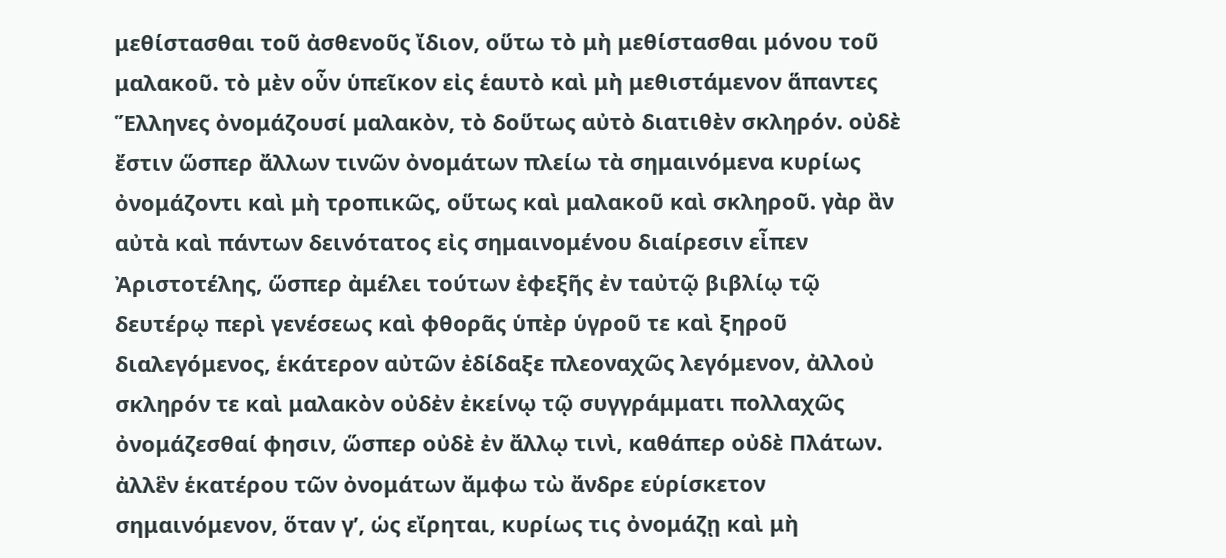μεθίστασθαι τοῦ ἀσθενοῦς ἴδιον, οὕτω τὸ μὴ μεθίστασθαι μόνου τοῦ μαλακοῦ. τὸ μὲν οὖν ὑπεῖκον εἰς ἑαυτὸ καὶ μὴ μεθιστάμενον ἅπαντες Ἕλληνες ὀνομάζουσί μαλακὸν, τὸ δοὕτως αὐτὸ διατιθὲν σκληρόν. οὐδὲ ἔστιν ὥσπερ ἄλλων τινῶν ὀνομάτων πλείω τὰ σημαινόμενα κυρίως ὀνομάζοντι καὶ μὴ τροπικῶς, οὕτως καὶ μαλακοῦ καὶ σκληροῦ. γὰρ ἂν αὐτὰ καὶ πάντων δεινότατος εἰς σημαινομένου διαίρεσιν εἶπεν Ἀριστοτέλης, ὥσπερ ἀμέλει τούτων ἐφεξῆς ἐν ταὐτῷ βιβλίῳ τῷ δευτέρῳ περὶ γενέσεως καὶ φθορᾶς ὑπὲρ ὑγροῦ τε καὶ ξηροῦ διαλεγόμενος, ἑκάτερον αὐτῶν ἐδίδαξε πλεοναχῶς λεγόμενον, ἀλλοὐ σκληρόν τε καὶ μαλακὸν οὐδἐν ἐκείνῳ τῷ συγγράμματι πολλαχῶς ὀνομάζεσθαί φησιν, ὥσπερ οὐδὲ ἐν ἄλλῳ τινὶ, καθάπερ οὐδὲ Πλάτων. ἀλλἓν ἑκατέρου τῶν ὀνομάτων ἄμφω τὼ ἄνδρε εὑρίσκετον σημαινόμενον, ὅταν γ’, ὡς εἴρηται, κυρίως τις ὀνομάζῃ καὶ μὴ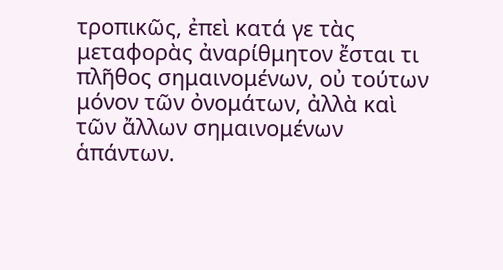τροπικῶς, ἐπεὶ κατά γε τὰς μεταφορὰς ἀναρίθμητον ἔσται τι πλῆθος σημαινομένων, οὐ τούτων μόνον τῶν ὀνομάτων, ἀλλὰ καὶ τῶν ἄλλων σημαινομένων ἁπάντων.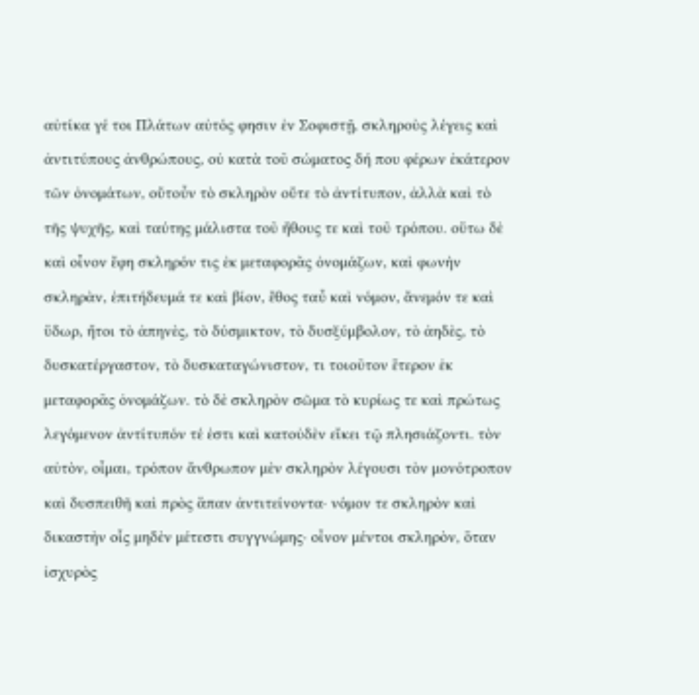αὐτίκα γέ τοι Πλάτων αὐτός φησιν ἐν Σοφιστῇ, σκληροὺς λέγεις καὶ ἀντιτύπους ἀνθρώπους, οὐ κατὰ τοῦ σώματος δή που φέρων ἑκάτερον τῶν ὀνομάτων, οὔτοὖν τὸ σκληρὸν οὔτε τὸ ἀντίτυπον, ἀλλὰ καὶ τὸ τῆς ψυχῆς, καὶ ταύτης μάλιστα τοῦ ἤθους τε καὶ τοῦ τρόπου. οὕτω δὲ καὶ οἶνον ἔφη σκληρόν τις ἐκ μεταφορᾶς ὀνομάζων, καὶ φωνὴν σκληρὰν, ἐπιτήδευμά τε καὶ βίον, ἔθος ταὖ καὶ νόμον, ἄνεμόν τε καὶ ὕδωρ, ἤτοι τὸ ἀπηνὲς, τὸ δύσμικτον, τὸ δυσξύμβολον, τὸ ἀηδὲς, τὸ δυσκατέργαστον, τὸ δυσκαταγώνιστον, τι τοιοῦτον ἕτερον ἐκ μεταφορᾶς ὀνομάζων. τὸ δὲ σκληρὸν σῶμα τὸ κυρίως τε καὶ πρώτως λεγόμενον ἀντίτυπόν τέ ἐστι καὶ κατοὐδὲν εἴκει τῷ πλησιάζοντι. τὸν αὐτὸν, οἶμαι, τρόπον ἄνθρωπον μὲν σκληρὸν λέγουσι τὸν μονότροπον καὶ δυσπειθῆ καὶ πρὸς ἅπαν ἀντιτείνοντα· νόμον τε σκληρὸν καὶ δικαστὴν οἷς μηδὲν μέτεστι συγγνώμης· οἶνον μέντοι σκληρὸν, ὅταν ἰσχυρὸς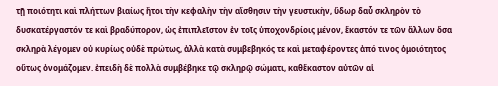τῇ ποιότητι καὶ πλήττων βιαίως ἤτοι τὴν κεφαλὴν τὴν αἴσθησιν τὴν γευστικὴν, ὕδωρ δαὖ σκληρὸν τὸ δυσκατέργαστόν τε καὶ βραδύπορον, ὡς ἐπιπλεῖστον ἐν τοῖς ὑποχονδρίοις μένον, ἕκαστόν τε τῶν ἄλλων ὅσα σκληρὰ λέγομεν οὐ κυρίως οὐδὲ πρώτως, ἀλλὰ κατὰ συμβεβηκός τε καὶ μεταφέροντες ἀπό τινος ὁμοιότητος οὕτως ὀνομάζομεν. ἐπειδὴ δὲ πολλὰ συμβέβηκε τῷ σκληρῷ σώματι, καθἕκαστον αὐτῶν αἱ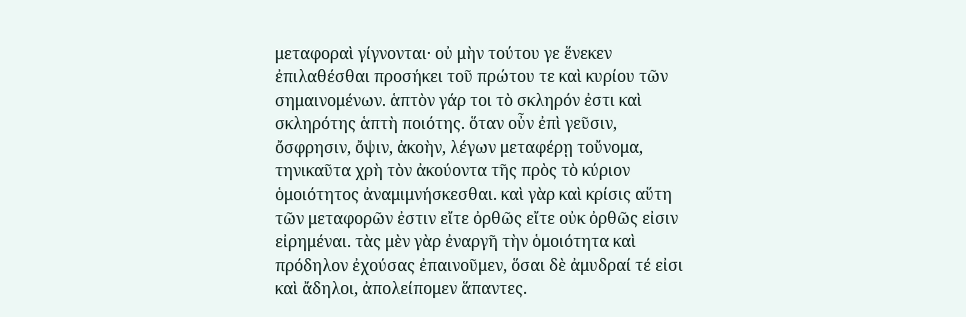μεταφοραὶ γίγνονται· οὐ μὴν τούτου γε ἕνεκεν ἐπιλαθέσθαι προσήκει τοῦ πρώτου τε καὶ κυρίου τῶν σημαινομένων. ἁπτὸν γάρ τοι τὸ σκληρόν ἐστι καὶ σκληρότης ἁπτὴ ποιότης. ὅταν οὖν ἐπὶ γεῦσιν, ὄσφρησιν, ὄψιν, ἀκοὴν, λέγων μεταφέρῃ τοὔνομα, τηνικαῦτα χρὴ τὸν ἀκούοντα τῆς πρὸς τὸ κύριον ὁμοιότητος ἀναμιμνήσκεσθαι. καὶ γὰρ καὶ κρίσις αὕτη τῶν μεταφορῶν ἐστιν εἴτε ὀρθῶς εἴτε οὐκ ὀρθῶς εἰσιν εἰρημέναι. τὰς μὲν γὰρ ἐναργῆ τὴν ὁμοιότητα καὶ πρόδηλον ἐχούσας ἐπαινοῦμεν, ὅσαι δὲ ἀμυδραί τέ εἰσι καὶ ἄδηλοι, ἀπολείπομεν ἅπαντες.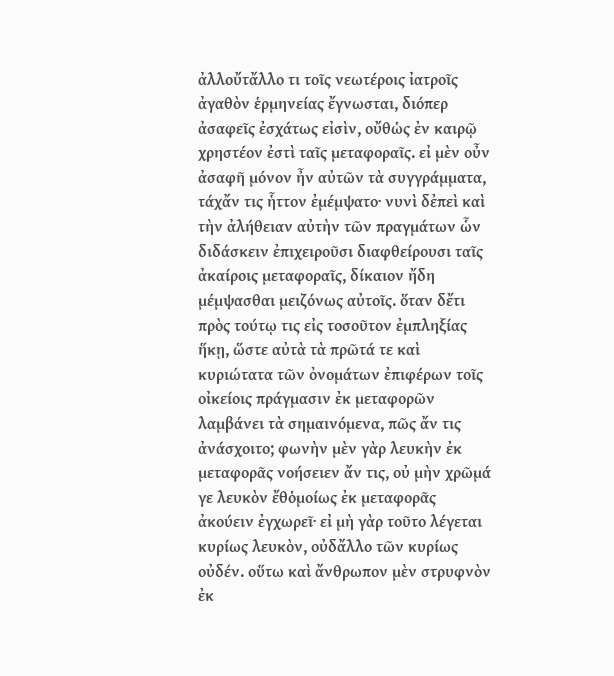ἀλλοὔτἄλλο τι τοῖς νεωτέροις ἰατροῖς  ἀγαθὸν ἑρμηνείας ἔγνωσται, διόπερ ἀσαφεῖς ἐσχάτως εἰσὶν, οὔθὡς ἐν καιρῷ χρηστέον ἐστὶ ταῖς μεταφοραῖς. εἰ μὲν οὖν ἀσαφῆ μόνον ἦν αὐτῶν τὰ συγγράμματα, τάχἄν τις ἧττον ἐμέμψατο· νυνὶ δἐπεὶ καὶ τὴν ἀλήθειαν αὐτὴν τῶν πραγμάτων ὧν διδάσκειν ἐπιχειροῦσι διαφθείρουσι ταῖς ἀκαίροις μεταφοραῖς, δίκαιον ἤδη μέμψασθαι μειζόνως αὐτοῖς. ὅταν δἔτι πρὸς τούτῳ τις εἰς τοσοῦτον ἐμπληξίας ἥκῃ, ὥστε αὐτὰ τὰ πρῶτά τε καὶ κυριώτατα τῶν ὀνομάτων ἐπιφέρων τοῖς οἰκείοις πράγμασιν ἐκ μεταφορῶν λαμβάνει τὰ σημαινόμενα, πῶς ἄν τις ἀνάσχοιτο; φωνὴν μὲν γὰρ λευκὴν ἐκ μεταφορᾶς νοήσειεν ἄν τις, οὐ μὴν χρῶμά γε λευκὸν ἔθὁμοίως ἐκ μεταφορᾶς ἀκούειν ἐγχωρεῖ· εἰ μὴ γὰρ τοῦτο λέγεται κυρίως λευκὸν, οὐδἄλλο τῶν κυρίως οὐδέν. οὕτω καὶ ἄνθρωπον μὲν στρυφνὸν ἐκ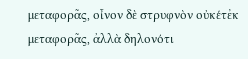μεταφορᾶς, οἶνον δὲ στρυφνὸν οὐκέτἐκ μεταφορᾶς, ἀλλὰ δηλονότι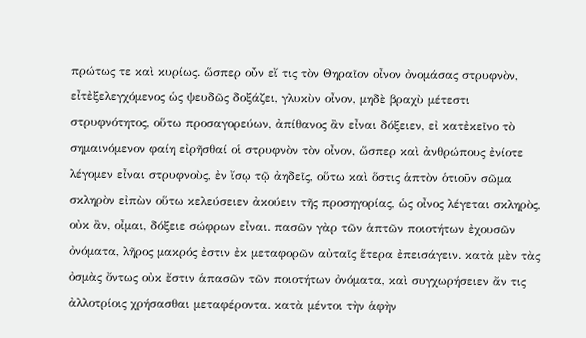πρώτως τε καὶ κυρίως. ὥσπερ οὖν εἴ τις τὸν Θηραῖον οἶνον ὀνομάσας στρυφνὸν, εἶτἐξελεγχόμενος ὡς ψευδῶς δοξάζει, γλυκὺν οἶνον, μηδὲ βραχὺ μέτεστι στρυφνότητος, οὕτω προσαγορεύων, ἀπίθανος ἂν εἶναι δόξειεν, εἰ κατἐκεῖνο τὸ σημαινόμενον φαίη εἰρῆσθαί οἱ στρυφνὸν τὸν οἶνον, ὥσπερ καὶ ἀνθρώπους ἐνίοτε λέγομεν εἶναι στρυφνοὺς, ἐν ἴσῳ τῷ ἀηδεῖς, οὕτω καὶ ὅστις ἁπτὸν ὁτιοῦν σῶμα σκληρὸν εἰπὼν οὕτω κελεύσειεν ἀκούειν τῆς προσηγορίας, ὡς οἶνος λέγεται σκληρὸς, οὐκ ἂν, οἶμαι, δόξειε σώφρων εἶναι. πασῶν γὰρ τῶν ἁπτῶν ποιοτήτων ἐχουσῶν ὀνόματα, λῆρος μακρός ἐστιν ἐκ μεταφορῶν αὐταῖς ἕτερα ἐπεισάγειν. κατὰ μὲν τὰς ὀσμὰς ὄντως οὐκ ἔστιν ἁπασῶν τῶν ποιοτήτων ὀνόματα, καὶ συγχωρήσειεν ἄν τις ἀλλοτρίοις χρήσασθαι μεταφέροντα. κατὰ μέντοι τὴν ἁφὴν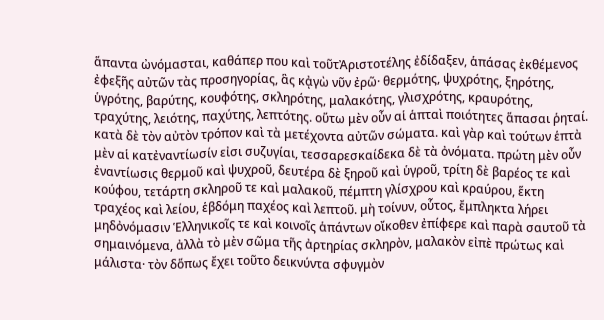ἅπαντα ὠνόμασται, καθάπερ που καὶ τοῦτἈριστοτέλης ἐδίδαξεν, ἁπάσας ἐκθέμενος ἐφεξῆς αὐτῶν τὰς προσηγορίας, ἃς κᾀγὼ νῦν ἐρῶ· θερμότης, ψυχρότης, ξηρότης, ὑγρότης, βαρύτης, κουφότης, σκληρότης, μαλακότης, γλισχρότης, κραυρότης, τραχύτης, λειότης, παχύτης, λεπτότης. οὕτω μὲν οὖν αἱ ἁπταὶ ποιότητες ἅπασαι ῥηταί. κατὰ δὲ τὸν αὐτὸν τρόπον καὶ τὰ μετέχοντα αὐτῶν σώματα. καὶ γὰρ καὶ τούτων ἑπτὰ μὲν αἱ κατἐναντίωσίν εἰσι συζυγίαι, τεσσαρεσκαίδεκα δὲ τὰ ὀνόματα. πρώτη μὲν οὖν ἐναντίωσις θερμοῦ καὶ ψυχροῦ, δευτέρα δὲ ξηροῦ καὶ ὑγροῦ, τρίτη δὲ βαρέος τε καὶ κούφου, τετάρτη σκληροῦ τε καὶ μαλακοῦ, πέμπτη γλίσχρου καὶ κραύρου, ἕκτη τραχέος καὶ λείου, ἑβδόμη παχέος καὶ λεπτοῦ. μὴ τοίνυν, οὗτος, ἔμπληκτα λήρει μηδὀνόμασιν Ἑλληνικοῖς τε καὶ κοινοῖς ἁπάντων οἴκοθεν ἐπίφερε καὶ παρὰ σαυτοῦ τὰ σημαινόμενα, ἀλλὰ τὸ μὲν σῶμα τῆς ἀρτηρίας σκληρὸν, μαλακὸν εἰπὲ πρώτως καὶ μάλιστα· τὸν δὅπως ἔχει τοῦτο δεικνύντα σφυγμὸν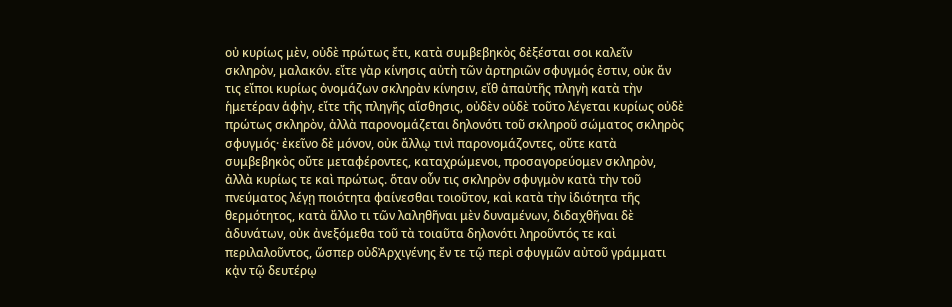οὐ κυρίως μὲν, οὐδὲ πρώτως ἔτι, κατὰ συμβεβηκὸς δἐξέσται σοι καλεῖν σκληρὸν, μαλακόν. εἴτε γὰρ κίνησις αὐτὴ τῶν ἀρτηριῶν σφυγμός ἐστιν, οὐκ ἄν τις εἴποι κυρίως ὀνομάζων σκληρὰν κίνησιν, εἴθ ἀπαὐτῆς πληγὴ κατὰ τὴν ἡμετέραν ἁφὴν, εἴτε τῆς πληγῆς αἴσθησις, οὐδὲν οὐδὲ τοῦτο λέγεται κυρίως οὐδὲ πρώτως σκληρὸν, ἀλλὰ παρονομάζεται δηλονότι τοῦ σκληροῦ σώματος σκληρὸς σφυγμός· ἐκεῖνο δὲ μόνον, οὐκ ἄλλῳ τινὶ παρονομάζοντες, οὔτε κατὰ συμβεβηκὸς οὔτε μεταφέροντες, καταχρώμενοι, προσαγορεύομεν σκληρὸν, ἀλλὰ κυρίως τε καὶ πρώτως. ὅταν οὖν τις σκληρὸν σφυγμὸν κατὰ τὴν τοῦ πνεύματος λέγῃ ποιότητα φαίνεσθαι τοιοῦτον, καὶ κατὰ τὴν ἰδιότητα τῆς θερμότητος, κατὰ ἄλλο τι τῶν λαληθῆναι μὲν δυναμένων, διδαχθῆναι δὲ ἀδυνάτων, οὐκ ἀνεξόμεθα τοῦ τὰ τοιαῦτα δηλονότι ληροῦντός τε καὶ περιλαλοῦντος, ὥσπερ οὐδἈρχιγένης ἔν τε τῷ περὶ σφυγμῶν αὐτοῦ γράμματι κᾀν τῷ δευτέρῳ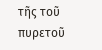τῆς τοῦ πυρετοῦ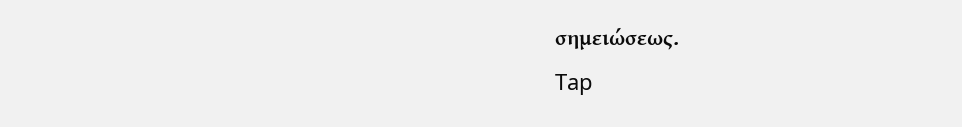σημειώσεως.
Tap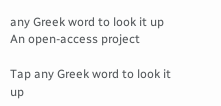any Greek word to look it up
An open-access project

Tap any Greek word to look it up